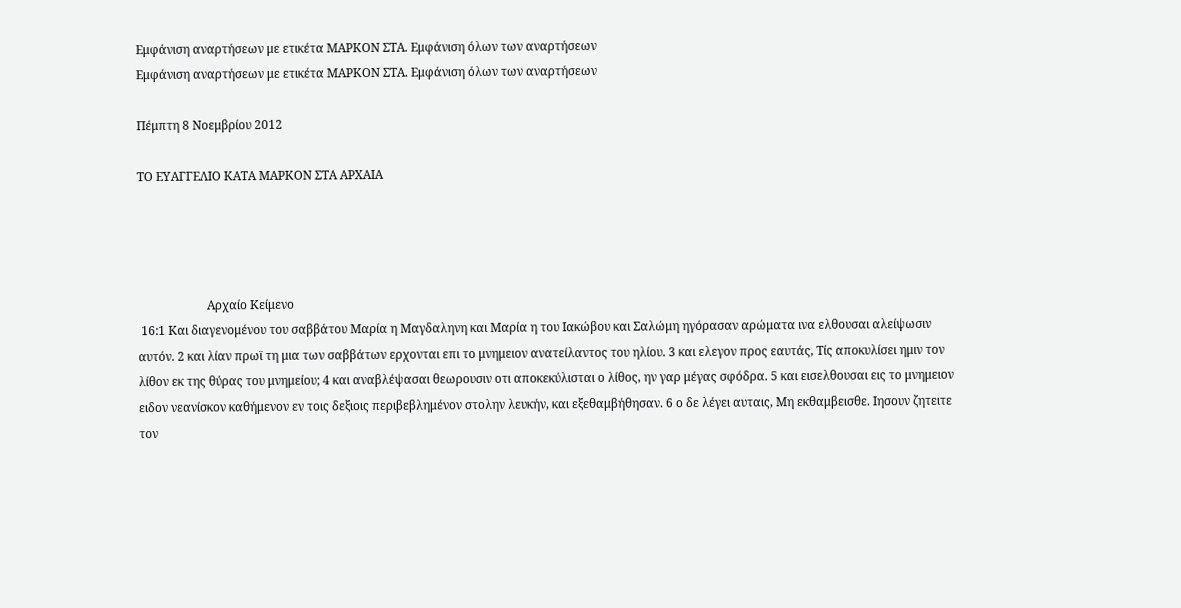Εμφάνιση αναρτήσεων με ετικέτα ΜΑΡΚΟΝ ΣΤΑ. Εμφάνιση όλων των αναρτήσεων
Εμφάνιση αναρτήσεων με ετικέτα ΜΑΡΚΟΝ ΣΤΑ. Εμφάνιση όλων των αναρτήσεων

Πέμπτη 8 Νοεμβρίου 2012

ΤΟ ΕΥΑΓΓΕΛΙΟ ΚΑΤΑ ΜΑΡΚΟΝ ΣΤΑ ΑΡΧΑΙΑ




                       Αρχαίο Κείμενο
 16:1 Και διαγενομένου του σαββάτου Μαρία η Μαγδαληνη και Μαρία η του Ιακώβου και Σαλώμη ηγόρασαν αρώματα ινα ελθουσαι αλείψωσιν αυτόν. 2 και λίαν πρωϊ τη μια των σαββάτων ερχονται επι το μνημειον ανατείλαντος του ηλίου. 3 και ελεγον προς εαυτάς, Τίς αποκυλίσει ημιν τον λίθον εκ της θύρας του μνημείου; 4 και αναβλέψασαι θεωρουσιν οτι αποκεκύλισται ο λίθος, ην γαρ μέγας σφόδρα. 5 και εισελθουσαι εις το μνημειον ειδον νεανίσκον καθήμενον εν τοις δεξιοις περιβεβλημένον στολην λευκήν, και εξεθαμβήθησαν. 6 ο δε λέγει αυταις, Μη εκθαμβεισθε. Ιησουν ζητειτε τον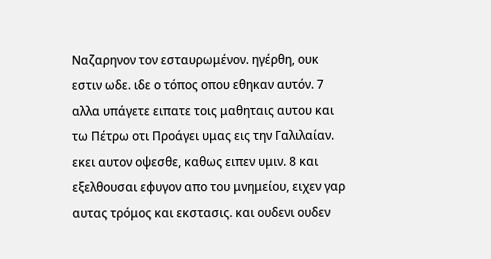Ναζαρηνον τον εσταυρωμένον. ηγέρθη, ουκ εστιν ωδε. ιδε ο τόπος οπου εθηκαν αυτόν. 7 αλλα υπάγετε ειπατε τοις μαθηταις αυτου και τω Πέτρω οτι Προάγει υμας εις την Γαλιλαίαν. εκει αυτον οψεσθε, καθως ειπεν υμιν. 8 και εξελθουσαι εφυγον απο του μνημείου, ειχεν γαρ αυτας τρόμος και εκστασις. και ουδενι ουδεν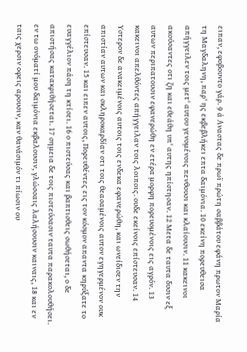ειπαν, εφοβουντο γάρ. 9 ά Αναστας δε πρωϊ πρώτη σαββάτου εφάνη πρωτον Μαρία τη Μαγδαληνη, παρ' ης εκβεβλήκει επτα δαιμόνια. 10 εκείνη πορευθεισα απήγγειλεν τοις μετ' αυτου γενομένοις πενθουσι και κλαίουσιν. 11 κακεινοι ακούσαντες οτι ζη και εθεάθη υπ' αυτης ηπίστησαν. 12 Μετα δε ταυτα δυσιν εξ αυτων περιπατουσιν εφανερώθη εν ετέρα μορφη πορευομένοις εις αγρόν. 13 κακεινοι απελθόντες απήγγειλαν τοις λοιποις. ουδε εκείνοις επίστευσαν. 14 Υστερον δε ανακειμένοις αυτοις τοις ενδεκα εφανερώθη, και ωνείδισεν την απιστίαν αυτων και σκληροκαρδίαν οτι τοις θεασαμένοις αυτον εγηγερμένον ουκ επίστευσαν. 15 και ειπεν αυτοις, Πορευθέντες εις τον κόσμον απαντα κηρύξατε το ευαγγέλιον πάση τη κτίσει. 16 ο πιστεύσας και βαπτισθεις σωθήσεται, ο δε απιστήσας κατακριθήσεται. 17 σημεια δε τοις πιστεύσασιν ταυτα παρακολουθήσει. εν τω ονόματί μου δαιμόνια εκβαλουσιν, γλώσσαις λαλήσουσιν καιναις, 18 και εν ταις χερσιν οφεις αρουσιν, καν θανάσιμόν τι πίωσιν ου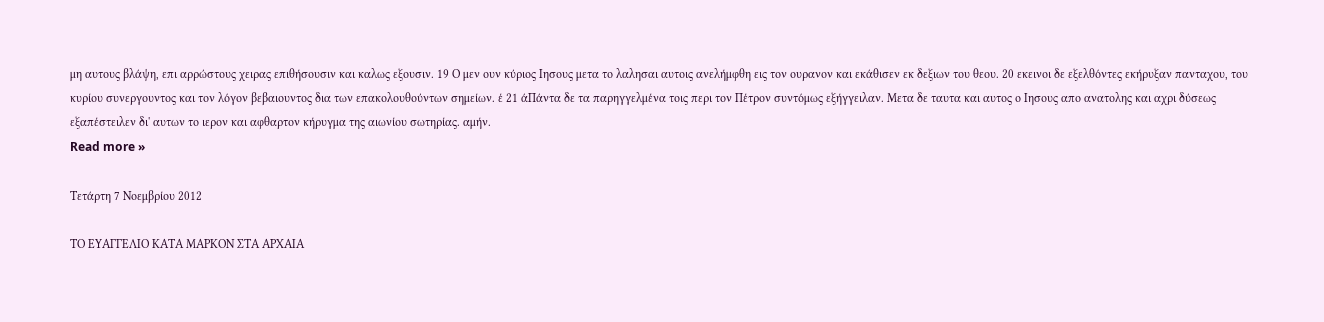μη αυτους βλάψη, επι αρρώστους χειρας επιθήσουσιν και καλως εξουσιν. 19 Ο μεν ουν κύριος Ιησους μετα το λαλησαι αυτοις ανελήμφθη εις τον ουρανον και εκάθισεν εκ δεξιων του θεου. 20 εκεινοι δε εξελθόντες εκήρυξαν πανταχου, του κυρίου συνεργουντος και τον λόγον βεβαιουντος δια των επακολουθούντων σημείων. έ 21 άΠάντα δε τα παρηγγελμένα τοις περι τον Πέτρον συντόμως εξήγγειλαν. Μετα δε ταυτα και αυτος ο Ιησους απο ανατολης και αχρι δύσεως εξαπέστειλεν δι' αυτων το ιερον και αφθαρτον κήρυγμα της αιωνίου σωτηρίας. αμήν.
Read more »

Τετάρτη 7 Νοεμβρίου 2012

ΤΟ ΕΥΑΓΓΕΛΙΟ ΚΑΤΑ ΜΑΡΚΟΝ ΣΤΑ ΑΡΧΑΙΑ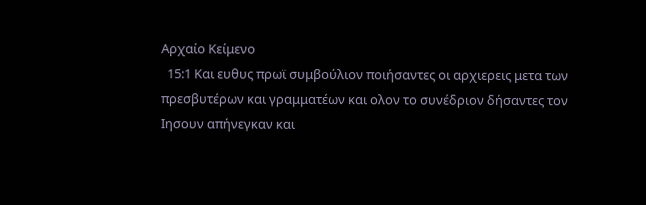Αρχαίο Κείμενο
  15:1 Και ευθυς πρωϊ συμβούλιον ποιήσαντες οι αρχιερεις μετα των πρεσβυτέρων και γραμματέων και ολον το συνέδριον δήσαντες τον Ιησουν απήνεγκαν και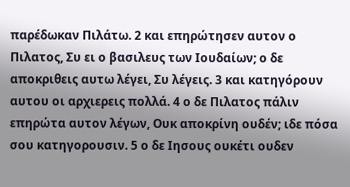παρέδωκαν Πιλάτω. 2 και επηρώτησεν αυτον ο Πιλατος, Συ ει ο βασιλευς των Ιουδαίων; ο δε αποκριθεις αυτω λέγει, Συ λέγεις. 3 και κατηγόρουν αυτου οι αρχιερεις πολλά. 4 ο δε Πιλατος πάλιν επηρώτα αυτον λέγων, Ουκ αποκρίνη ουδέν; ιδε πόσα σου κατηγορουσιν. 5 ο δε Ιησους ουκέτι ουδεν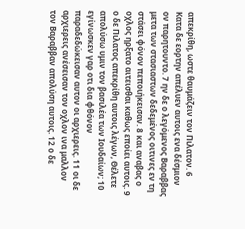απεκρίθη, ωστε θαυμάζειν τον Πιλατον. 6 Κατα δε εορτην απέλυεν αυτοις ενα δέσμιον ον παρητουντο. 7 ην δε ο λεγόμενος Βαραββας μετα των στασιαστων δεδεμένος οιτινες εν τη στάσει φόνον πεποιήκεισαν. 8 και αναβας ο οχλος ηρξατο αιτεισθαι καθως εποίει αυτοις. 9 ο δε Πιλατος απεκρίθη αυτοις λέγων, Θέλετε απολύσω υμιν τον βασιλέα των Ιουδαίων; 10 εγίνωσκεν γαρ οτι δια φθόνον παραδεδώκεισαν αυτον οι αρχιερεις. 11 οι δε αρχιερεις ανέσεισαν τον οχλον ινα μαλλον τον Βαραββαν απολύση αυτοις. 12 ο δε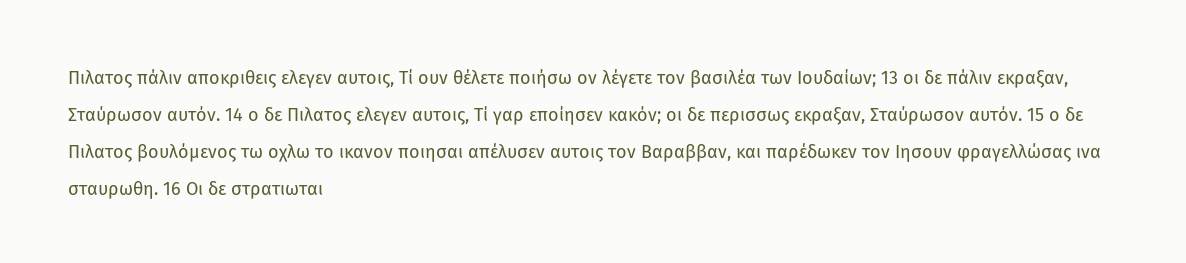Πιλατος πάλιν αποκριθεις ελεγεν αυτοις, Τί ουν θέλετε ποιήσω ον λέγετε τον βασιλέα των Ιουδαίων; 13 οι δε πάλιν εκραξαν, Σταύρωσον αυτόν. 14 ο δε Πιλατος ελεγεν αυτοις, Τί γαρ εποίησεν κακόν; οι δε περισσως εκραξαν, Σταύρωσον αυτόν. 15 ο δε Πιλατος βουλόμενος τω οχλω το ικανον ποιησαι απέλυσεν αυτοις τον Βαραββαν, και παρέδωκεν τον Ιησουν φραγελλώσας ινα σταυρωθη. 16 Οι δε στρατιωται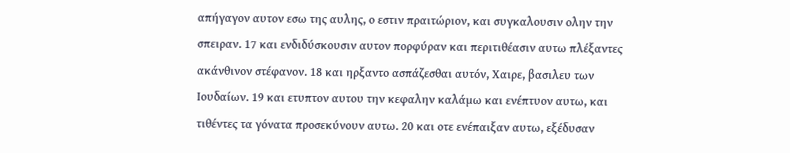απήγαγον αυτον εσω της αυλης, ο εστιν πραιτώριον, και συγκαλουσιν ολην την σπειραν. 17 και ενδιδύσκουσιν αυτον πορφύραν και περιτιθέασιν αυτω πλέξαντες ακάνθινον στέφανον. 18 και ηρξαντο ασπάζεσθαι αυτόν, Χαιρε, βασιλευ των Ιουδαίων. 19 και ετυπτον αυτου την κεφαλην καλάμω και ενέπτυον αυτω, και τιθέντες τα γόνατα προσεκύνουν αυτω. 20 και οτε ενέπαιξαν αυτω, εξέδυσαν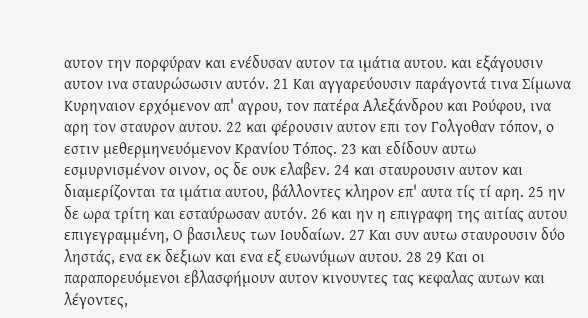αυτον την πορφύραν και ενέδυσαν αυτον τα ιμάτια αυτου. και εξάγουσιν αυτον ινα σταυρώσωσιν αυτόν. 21 Και αγγαρεύουσιν παράγοντά τινα Σίμωνα Κυρηναιον ερχόμενον απ' αγρου, τον πατέρα Αλεξάνδρου και Ρούφου, ινα αρη τον σταυρον αυτου. 22 και φέρουσιν αυτον επι τον Γολγοθαν τόπον, ο εστιν μεθερμηνευόμενον Κρανίου Τόπος. 23 και εδίδουν αυτω εσμυρνισμένον οινον, ος δε ουκ ελαβεν. 24 και σταυρουσιν αυτον και διαμερίζονται τα ιμάτια αυτου, βάλλοντες κληρον επ' αυτα τίς τί αρη. 25 ην δε ωρα τρίτη και εσταύρωσαν αυτόν. 26 και ην η επιγραφη της αιτίας αυτου επιγεγραμμένη, Ο βασιλευς των Ιουδαίων. 27 Και συν αυτω σταυρουσιν δύο ληστάς, ενα εκ δεξιων και ενα εξ ευωνύμων αυτου. 28 29 Και οι παραπορευόμενοι εβλασφήμουν αυτον κινουντες τας κεφαλας αυτων και λέγοντες,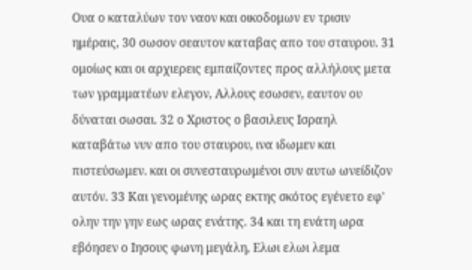Ουα ο καταλύων τον ναον και οικοδομων εν τρισιν ημέραις, 30 σωσον σεαυτον καταβας απο του σταυρου. 31 ομοίως και οι αρχιερεις εμπαίζοντες προς αλλήλους μετα των γραμματέων ελεγον, Αλλους εσωσεν, εαυτον ου δύναται σωσαι. 32 ο Χριστος ο βασιλευς Ισραηλ καταβάτω νυν απο του σταυρου, ινα ιδωμεν και πιστεύσωμεν. και οι συνεσταυρωμένοι συν αυτω ωνείδιζον αυτόν. 33 Και γενομένης ωρας εκτης σκότος εγένετο εφ' ολην την γην εως ωρας ενάτης. 34 και τη ενάτη ωρα εβόησεν ο Ιησους φωνη μεγάλη, Ελωι ελωι λεμα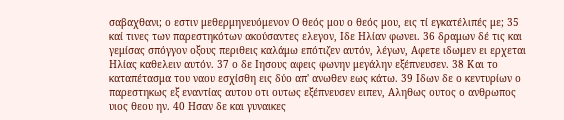σαβαχθανι; ο εστιν μεθερμηνευόμενον Ο θεός μου ο θεός μου, εις τί εγκατέλιπές με; 35 καί τινες των παρεστηκότων ακούσαντες ελεγον, Ιδε Ηλίαν φωνει. 36 δραμων δέ τις και γεμίσας σπόγγον οξους περιθεις καλάμω επότιζεν αυτόν, λέγων, Αφετε ιδωμεν ει ερχεται Ηλίας καθελειν αυτόν. 37 ο δε Ιησους αφεις φωνην μεγάλην εξέπνευσεν. 38 Και το καταπέτασμα του ναου εσχίσθη εις δύο απ' ανωθεν εως κάτω. 39 Ιδων δε ο κεντυρίων ο παρεστηκως εξ εναντίας αυτου οτι ουτως εξέπνευσεν ειπεν, Αληθως ουτος ο ανθρωπος υιος θεου ην. 40 Ησαν δε και γυναικες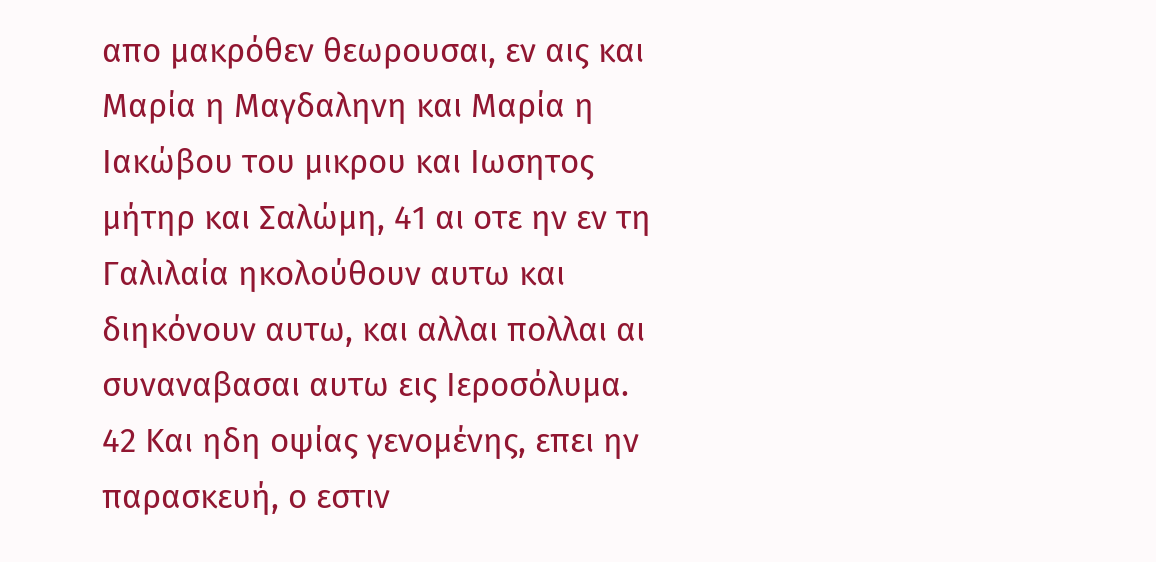απο μακρόθεν θεωρουσαι, εν αις και Μαρία η Μαγδαληνη και Μαρία η Ιακώβου του μικρου και Ιωσητος μήτηρ και Σαλώμη, 41 αι οτε ην εν τη Γαλιλαία ηκολούθουν αυτω και διηκόνουν αυτω, και αλλαι πολλαι αι συναναβασαι αυτω εις Ιεροσόλυμα. 42 Και ηδη οψίας γενομένης, επει ην παρασκευή, ο εστιν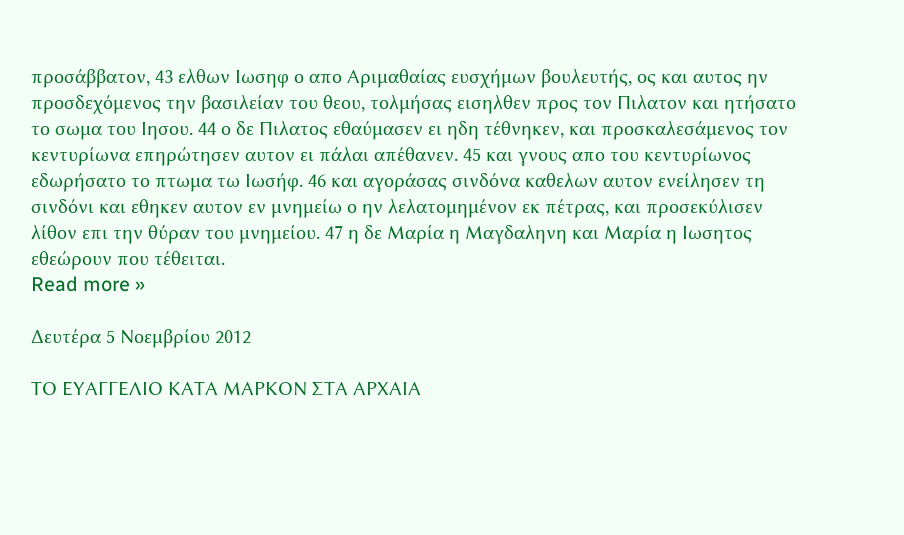προσάββατον, 43 ελθων Ιωσηφ ο απο Αριμαθαίας ευσχήμων βουλευτής, ος και αυτος ην προσδεχόμενος την βασιλείαν του θεου, τολμήσας εισηλθεν προς τον Πιλατον και ητήσατο το σωμα του Ιησου. 44 ο δε Πιλατος εθαύμασεν ει ηδη τέθνηκεν, και προσκαλεσάμενος τον κεντυρίωνα επηρώτησεν αυτον ει πάλαι απέθανεν. 45 και γνους απο του κεντυρίωνος εδωρήσατο το πτωμα τω Ιωσήφ. 46 και αγοράσας σινδόνα καθελων αυτον ενείλησεν τη σινδόνι και εθηκεν αυτον εν μνημείω ο ην λελατομημένον εκ πέτρας, και προσεκύλισεν λίθον επι την θύραν του μνημείου. 47 η δε Μαρία η Μαγδαληνη και Μαρία η Ιωσητος εθεώρουν που τέθειται.
Read more »

Δευτέρα 5 Νοεμβρίου 2012

ΤΟ ΕΥΑΓΓΕΛΙΟ ΚΑΤΑ ΜΑΡΚΟΝ ΣΤΑ ΑΡΧΑΙΑ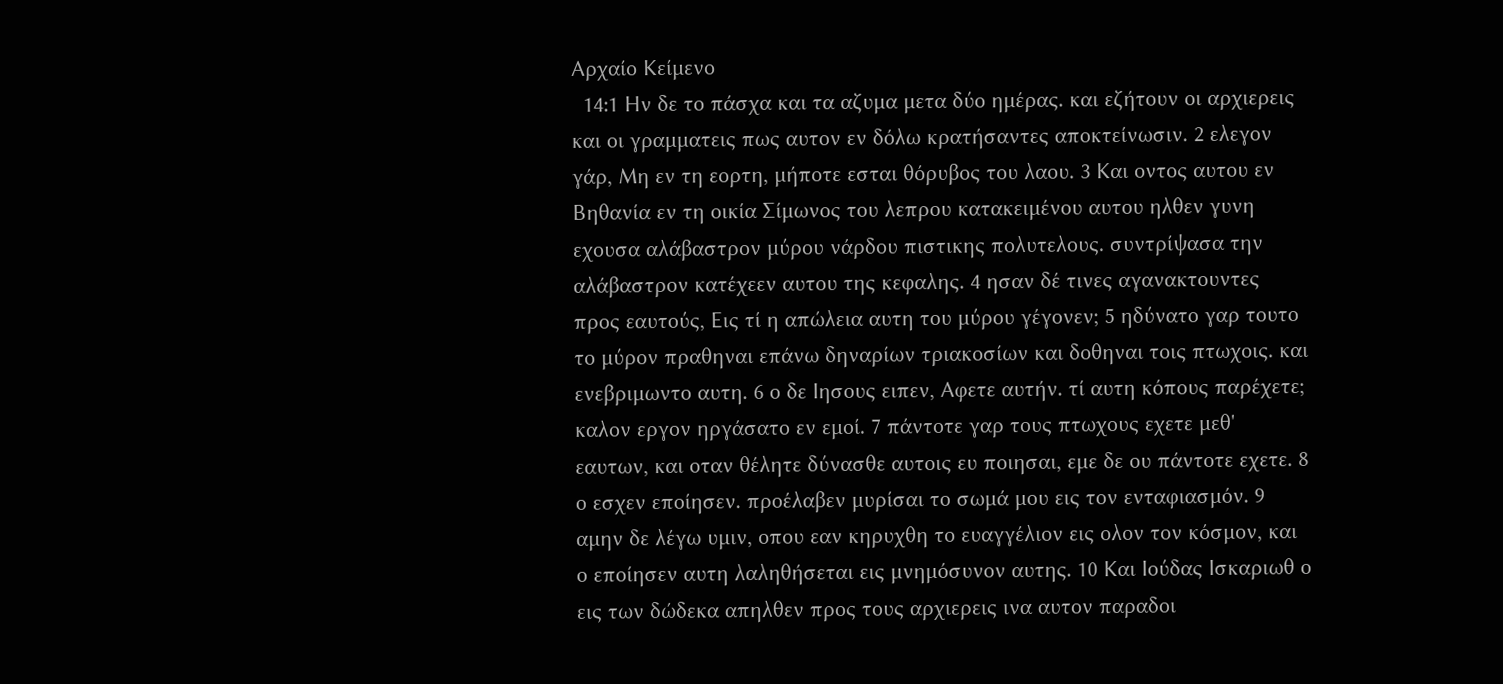Αρχαίο Κείμενο
  14:1 Ην δε το πάσχα και τα αζυμα μετα δύο ημέρας. και εζήτουν οι αρχιερεις και οι γραμματεις πως αυτον εν δόλω κρατήσαντες αποκτείνωσιν. 2 ελεγον γάρ, Μη εν τη εορτη, μήποτε εσται θόρυβος του λαου. 3 Και οντος αυτου εν Βηθανία εν τη οικία Σίμωνος του λεπρου κατακειμένου αυτου ηλθεν γυνη εχουσα αλάβαστρον μύρου νάρδου πιστικης πολυτελους. συντρίψασα την αλάβαστρον κατέχεεν αυτου της κεφαλης. 4 ησαν δέ τινες αγανακτουντες προς εαυτούς, Εις τί η απώλεια αυτη του μύρου γέγονεν; 5 ηδύνατο γαρ τουτο το μύρον πραθηναι επάνω δηναρίων τριακοσίων και δοθηναι τοις πτωχοις. και ενεβριμωντο αυτη. 6 ο δε Ιησους ειπεν, Αφετε αυτήν. τί αυτη κόπους παρέχετε; καλον εργον ηργάσατο εν εμοί. 7 πάντοτε γαρ τους πτωχους εχετε μεθ' εαυτων, και οταν θέλητε δύνασθε αυτοις ευ ποιησαι, εμε δε ου πάντοτε εχετε. 8 ο εσχεν εποίησεν. προέλαβεν μυρίσαι το σωμά μου εις τον ενταφιασμόν. 9 αμην δε λέγω υμιν, οπου εαν κηρυχθη το ευαγγέλιον εις ολον τον κόσμον, και ο εποίησεν αυτη λαληθήσεται εις μνημόσυνον αυτης. 10 Και Ιούδας Ισκαριωθ ο εις των δώδεκα απηλθεν προς τους αρχιερεις ινα αυτον παραδοι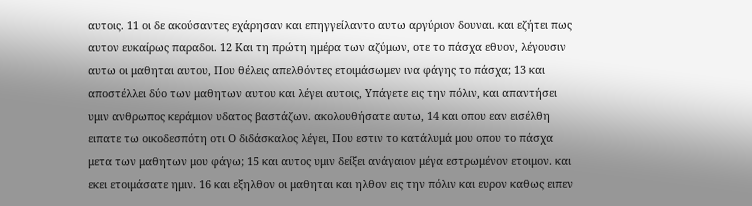αυτοις. 11 οι δε ακούσαντες εχάρησαν και επηγγείλαντο αυτω αργύριον δουναι. και εζήτει πως αυτον ευκαίρως παραδοι. 12 Και τη πρώτη ημέρα των αζύμων, οτε το πάσχα εθυον, λέγουσιν αυτω οι μαθηται αυτου, Που θέλεις απελθόντες ετοιμάσωμεν ινα φάγης το πάσχα; 13 και αποστέλλει δύο των μαθητων αυτου και λέγει αυτοις, Υπάγετε εις την πόλιν, και απαντήσει υμιν ανθρωπος κεράμιον υδατος βαστάζων. ακολουθήσατε αυτω, 14 και οπου εαν εισέλθη ειπατε τω οικοδεσπότη οτι Ο διδάσκαλος λέγει, Που εστιν το κατάλυμά μου οπου το πάσχα μετα των μαθητων μου φάγω; 15 και αυτος υμιν δείξει ανάγαιον μέγα εστρωμένον ετοιμον. και εκει ετοιμάσατε ημιν. 16 και εξηλθον οι μαθηται και ηλθον εις την πόλιν και ευρον καθως ειπεν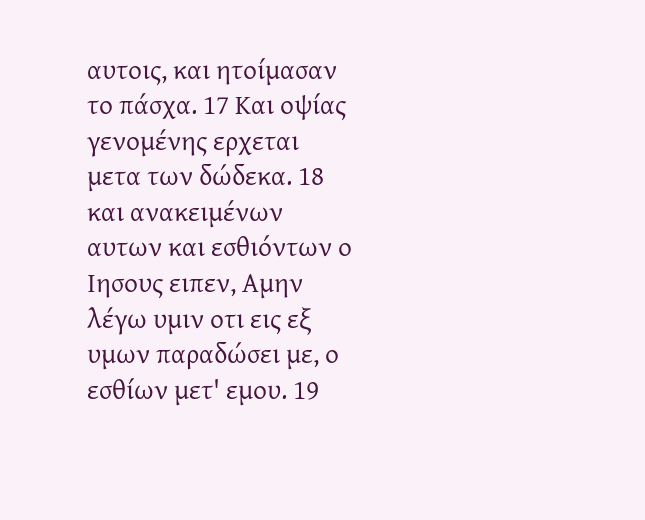αυτοις, και ητοίμασαν το πάσχα. 17 Και οψίας γενομένης ερχεται μετα των δώδεκα. 18 και ανακειμένων αυτων και εσθιόντων ο Ιησους ειπεν, Αμην λέγω υμιν οτι εις εξ υμων παραδώσει με, ο εσθίων μετ' εμου. 19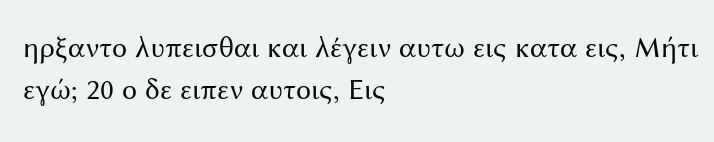ηρξαντο λυπεισθαι και λέγειν αυτω εις κατα εις, Μήτι εγώ; 20 ο δε ειπεν αυτοις, Εις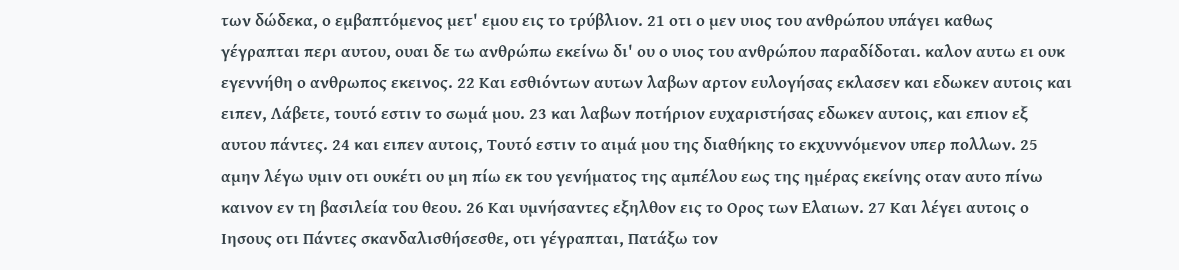των δώδεκα, ο εμβαπτόμενος μετ' εμου εις το τρύβλιον. 21 οτι ο μεν υιος του ανθρώπου υπάγει καθως γέγραπται περι αυτου, ουαι δε τω ανθρώπω εκείνω δι' ου ο υιος του ανθρώπου παραδίδοται. καλον αυτω ει ουκ εγεννήθη ο ανθρωπος εκεινος. 22 Και εσθιόντων αυτων λαβων αρτον ευλογήσας εκλασεν και εδωκεν αυτοις και ειπεν, Λάβετε, τουτό εστιν το σωμά μου. 23 και λαβων ποτήριον ευχαριστήσας εδωκεν αυτοις, και επιον εξ αυτου πάντες. 24 και ειπεν αυτοις, Τουτό εστιν το αιμά μου της διαθήκης το εκχυννόμενον υπερ πολλων. 25 αμην λέγω υμιν οτι ουκέτι ου μη πίω εκ του γενήματος της αμπέλου εως της ημέρας εκείνης οταν αυτο πίνω καινον εν τη βασιλεία του θεου. 26 Και υμνήσαντες εξηλθον εις το Ορος των Ελαιων. 27 Και λέγει αυτοις ο Ιησους οτι Πάντες σκανδαλισθήσεσθε, οτι γέγραπται, Πατάξω τον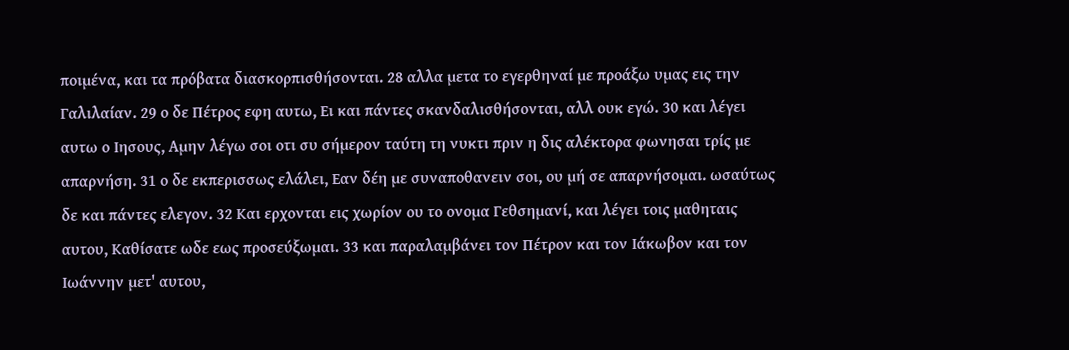ποιμένα, και τα πρόβατα διασκορπισθήσονται. 28 αλλα μετα το εγερθηναί με προάξω υμας εις την Γαλιλαίαν. 29 ο δε Πέτρος εφη αυτω, Ει και πάντες σκανδαλισθήσονται, αλλ ουκ εγώ. 30 και λέγει αυτω ο Ιησους, Αμην λέγω σοι οτι συ σήμερον ταύτη τη νυκτι πριν η δις αλέκτορα φωνησαι τρίς με απαρνήση. 31 ο δε εκπερισσως ελάλει, Εαν δέη με συναποθανειν σοι, ου μή σε απαρνήσομαι. ωσαύτως δε και πάντες ελεγον. 32 Και ερχονται εις χωρίον ου το ονομα Γεθσημανί, και λέγει τοις μαθηταις αυτου, Καθίσατε ωδε εως προσεύξωμαι. 33 και παραλαμβάνει τον Πέτρον και τον Ιάκωβον και τον Ιωάννην μετ' αυτου,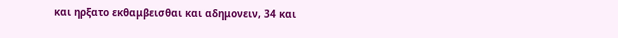και ηρξατο εκθαμβεισθαι και αδημονειν, 34 και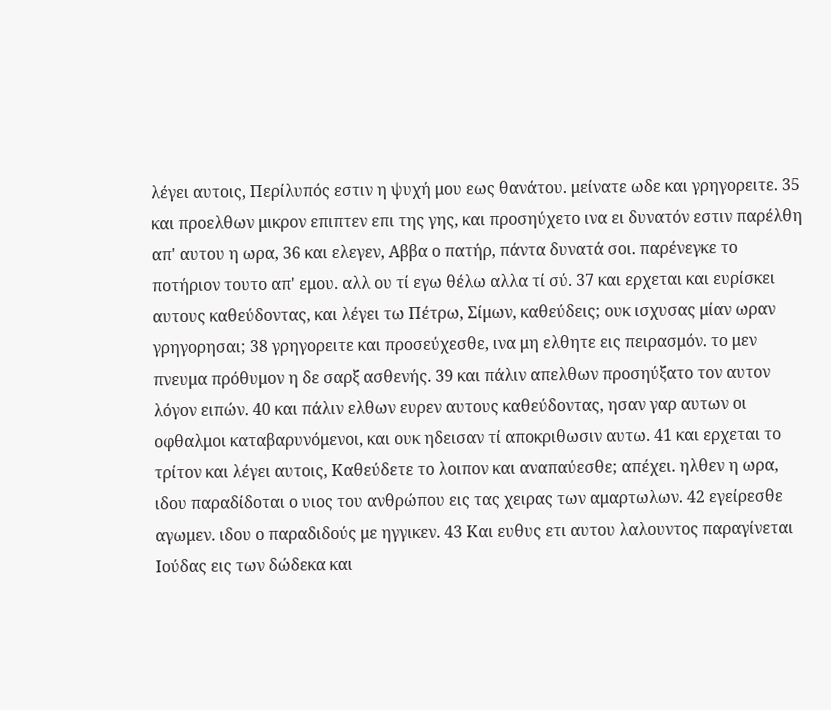λέγει αυτοις, Περίλυπός εστιν η ψυχή μου εως θανάτου. μείνατε ωδε και γρηγορειτε. 35 και προελθων μικρον επιπτεν επι της γης, και προσηύχετο ινα ει δυνατόν εστιν παρέλθη απ' αυτου η ωρα, 36 και ελεγεν, Αββα ο πατήρ, πάντα δυνατά σοι. παρένεγκε το ποτήριον τουτο απ' εμου. αλλ ου τί εγω θέλω αλλα τί σύ. 37 και ερχεται και ευρίσκει αυτους καθεύδοντας, και λέγει τω Πέτρω, Σίμων, καθεύδεις; ουκ ισχυσας μίαν ωραν γρηγορησαι; 38 γρηγορειτε και προσεύχεσθε, ινα μη ελθητε εις πειρασμόν. το μεν πνευμα πρόθυμον η δε σαρξ ασθενής. 39 και πάλιν απελθων προσηύξατο τον αυτον λόγον ειπών. 40 και πάλιν ελθων ευρεν αυτους καθεύδοντας, ησαν γαρ αυτων οι οφθαλμοι καταβαρυνόμενοι, και ουκ ηδεισαν τί αποκριθωσιν αυτω. 41 και ερχεται το τρίτον και λέγει αυτοις, Καθεύδετε το λοιπον και αναπαύεσθε; απέχει. ηλθεν η ωρα, ιδου παραδίδοται ο υιος του ανθρώπου εις τας χειρας των αμαρτωλων. 42 εγείρεσθε αγωμεν. ιδου ο παραδιδούς με ηγγικεν. 43 Και ευθυς ετι αυτου λαλουντος παραγίνεται Ιούδας εις των δώδεκα και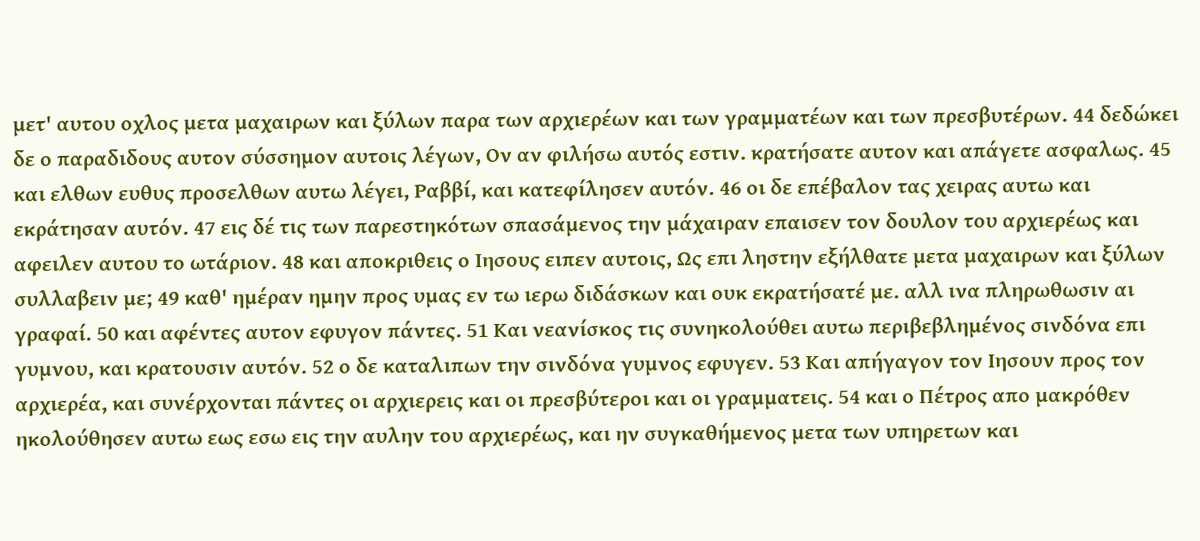μετ' αυτου οχλος μετα μαχαιρων και ξύλων παρα των αρχιερέων και των γραμματέων και των πρεσβυτέρων. 44 δεδώκει δε ο παραδιδους αυτον σύσσημον αυτοις λέγων, Ον αν φιλήσω αυτός εστιν. κρατήσατε αυτον και απάγετε ασφαλως. 45 και ελθων ευθυς προσελθων αυτω λέγει, Ραββί, και κατεφίλησεν αυτόν. 46 οι δε επέβαλον τας χειρας αυτω και εκράτησαν αυτόν. 47 εις δέ τις των παρεστηκότων σπασάμενος την μάχαιραν επαισεν τον δουλον του αρχιερέως και αφειλεν αυτου το ωτάριον. 48 και αποκριθεις ο Ιησους ειπεν αυτοις, Ως επι ληστην εξήλθατε μετα μαχαιρων και ξύλων συλλαβειν με; 49 καθ' ημέραν ημην προς υμας εν τω ιερω διδάσκων και ουκ εκρατήσατέ με. αλλ ινα πληρωθωσιν αι γραφαί. 50 και αφέντες αυτον εφυγον πάντες. 51 Και νεανίσκος τις συνηκολούθει αυτω περιβεβλημένος σινδόνα επι γυμνου, και κρατουσιν αυτόν. 52 ο δε καταλιπων την σινδόνα γυμνος εφυγεν. 53 Και απήγαγον τον Ιησουν προς τον αρχιερέα, και συνέρχονται πάντες οι αρχιερεις και οι πρεσβύτεροι και οι γραμματεις. 54 και ο Πέτρος απο μακρόθεν ηκολούθησεν αυτω εως εσω εις την αυλην του αρχιερέως, και ην συγκαθήμενος μετα των υπηρετων και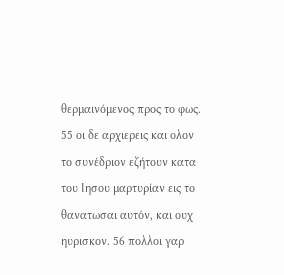θερμαινόμενος προς το φως. 55 οι δε αρχιερεις και ολον το συνέδριον εζήτουν κατα του Ιησου μαρτυρίαν εις το θανατωσαι αυτόν, και ουχ ηυρισκον. 56 πολλοι γαρ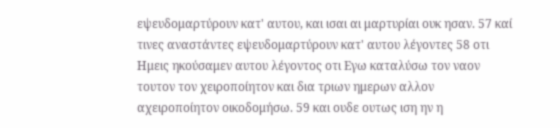εψευδομαρτύρουν κατ' αυτου, και ισαι αι μαρτυρίαι ουκ ησαν. 57 καί τινες αναστάντες εψευδομαρτύρουν κατ' αυτου λέγοντες 58 οτι Ημεις ηκούσαμεν αυτου λέγοντος οτι Εγω καταλύσω τον ναον τουτον τον χειροποίητον και δια τριων ημερων αλλον αχειροποίητον οικοδομήσω. 59 και ουδε ουτως ιση ην η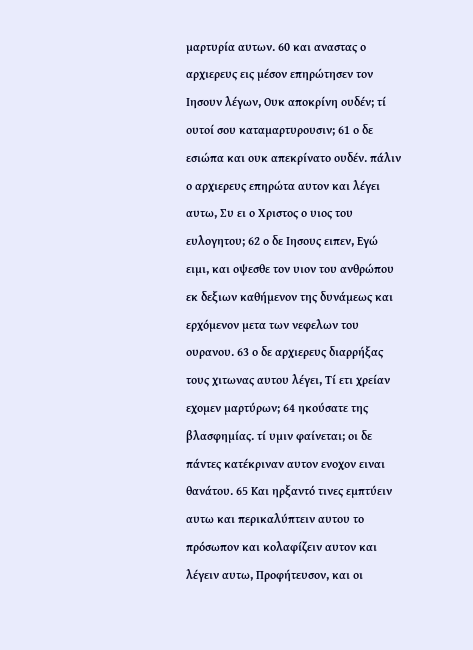μαρτυρία αυτων. 60 και αναστας ο αρχιερευς εις μέσον επηρώτησεν τον Ιησουν λέγων, Ουκ αποκρίνη ουδέν; τί ουτοί σου καταμαρτυρουσιν; 61 ο δε εσιώπα και ουκ απεκρίνατο ουδέν. πάλιν ο αρχιερευς επηρώτα αυτον και λέγει αυτω, Συ ει ο Χριστος ο υιος του ευλογητου; 62 ο δε Ιησους ειπεν, Εγώ ειμι, και οψεσθε τον υιον του ανθρώπου εκ δεξιων καθήμενον της δυνάμεως και ερχόμενον μετα των νεφελων του ουρανου. 63 ο δε αρχιερευς διαρρήξας τους χιτωνας αυτου λέγει, Τί ετι χρείαν εχομεν μαρτύρων; 64 ηκούσατε της βλασφημίας. τί υμιν φαίνεται; οι δε πάντες κατέκριναν αυτον ενοχον ειναι θανάτου. 65 Και ηρξαντό τινες εμπτύειν αυτω και περικαλύπτειν αυτου το πρόσωπον και κολαφίζειν αυτον και λέγειν αυτω, Προφήτευσον, και οι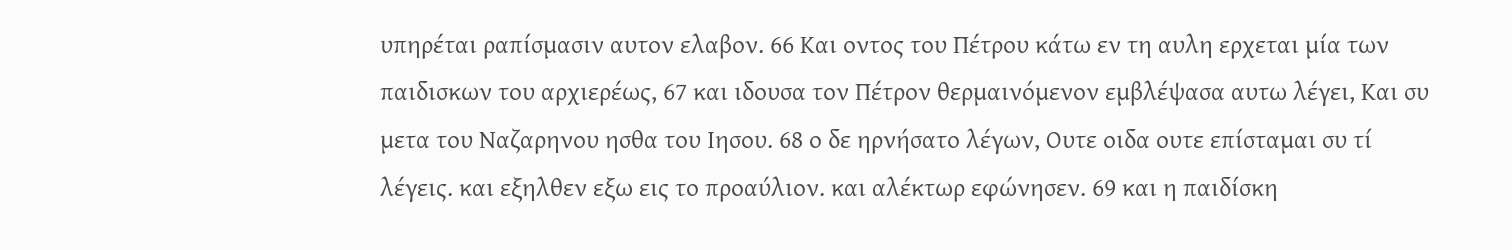υπηρέται ραπίσμασιν αυτον ελαβον. 66 Και οντος του Πέτρου κάτω εν τη αυλη ερχεται μία των παιδισκων του αρχιερέως, 67 και ιδουσα τον Πέτρον θερμαινόμενον εμβλέψασα αυτω λέγει, Και συ μετα του Ναζαρηνου ησθα του Ιησου. 68 ο δε ηρνήσατο λέγων, Ουτε οιδα ουτε επίσταμαι συ τί λέγεις. και εξηλθεν εξω εις το προαύλιον. και αλέκτωρ εφώνησεν. 69 και η παιδίσκη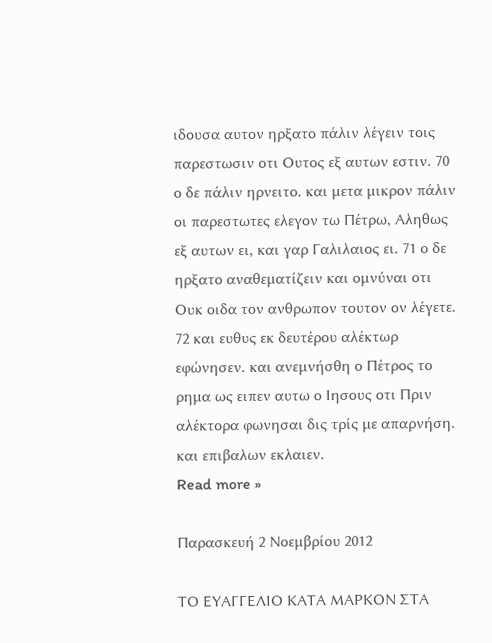ιδουσα αυτον ηρξατο πάλιν λέγειν τοις παρεστωσιν οτι Ουτος εξ αυτων εστιν. 70 ο δε πάλιν ηρνειτο. και μετα μικρον πάλιν οι παρεστωτες ελεγον τω Πέτρω, Αληθως εξ αυτων ει, και γαρ Γαλιλαιος ει. 71 ο δε ηρξατο αναθεματίζειν και ομνύναι οτι Ουκ οιδα τον ανθρωπον τουτον ον λέγετε. 72 και ευθυς εκ δευτέρου αλέκτωρ εφώνησεν. και ανεμνήσθη ο Πέτρος το ρημα ως ειπεν αυτω ο Ιησους οτι Πριν αλέκτορα φωνησαι δις τρίς με απαρνήση. και επιβαλων εκλαιεν.
Read more »

Παρασκευή 2 Νοεμβρίου 2012

ΤΟ ΕΥΑΓΓΕΛΙΟ ΚΑΤΑ ΜΑΡΚΟΝ ΣΤΑ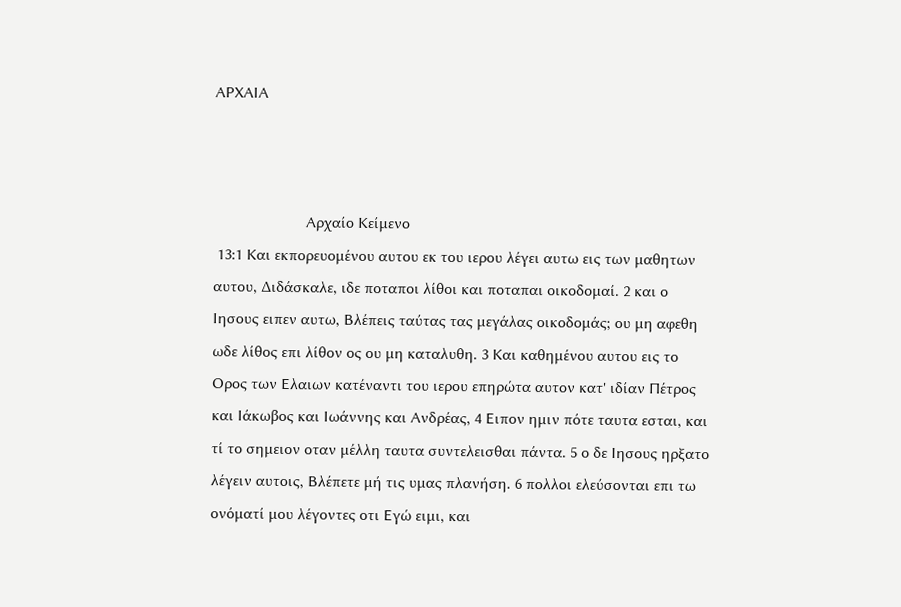ΑΡΧΑΙΑ



                       Αρχαίο Κείμενο
 13:1 Και εκπορευομένου αυτου εκ του ιερου λέγει αυτω εις των μαθητων αυτου, Διδάσκαλε, ιδε ποταποι λίθοι και ποταπαι οικοδομαί. 2 και ο Ιησους ειπεν αυτω, Βλέπεις ταύτας τας μεγάλας οικοδομάς; ου μη αφεθη ωδε λίθος επι λίθον ος ου μη καταλυθη. 3 Και καθημένου αυτου εις το Ορος των Ελαιων κατέναντι του ιερου επηρώτα αυτον κατ' ιδίαν Πέτρος και Ιάκωβος και Ιωάννης και Ανδρέας, 4 Ειπον ημιν πότε ταυτα εσται, και τί το σημειον οταν μέλλη ταυτα συντελεισθαι πάντα. 5 ο δε Ιησους ηρξατο λέγειν αυτοις, Βλέπετε μή τις υμας πλανήση. 6 πολλοι ελεύσονται επι τω ονόματί μου λέγοντες οτι Εγώ ειμι, και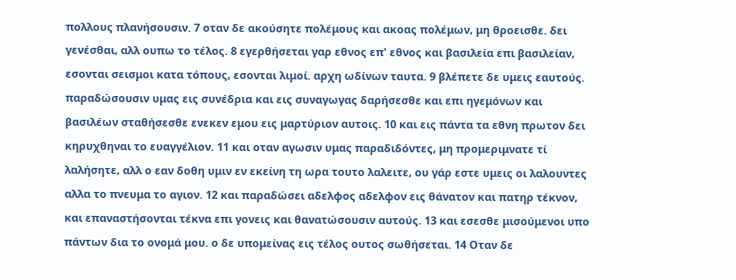πολλους πλανήσουσιν. 7 οταν δε ακούσητε πολέμους και ακοας πολέμων, μη θροεισθε. δει γενέσθαι, αλλ ουπω το τέλος. 8 εγερθήσεται γαρ εθνος επ' εθνος και βασιλεία επι βασιλείαν, εσονται σεισμοι κατα τόπους, εσονται λιμοί. αρχη ωδίνων ταυτα. 9 βλέπετε δε υμεις εαυτούς. παραδώσουσιν υμας εις συνέδρια και εις συναγωγας δαρήσεσθε και επι ηγεμόνων και βασιλέων σταθήσεσθε ενεκεν εμου εις μαρτύριον αυτοις. 10 και εις πάντα τα εθνη πρωτον δει κηρυχθηναι το ευαγγέλιον. 11 και οταν αγωσιν υμας παραδιδόντες, μη προμεριμνατε τί λαλήσητε, αλλ ο εαν δοθη υμιν εν εκείνη τη ωρα τουτο λαλειτε, ου γάρ εστε υμεις οι λαλουντες αλλα το πνευμα το αγιον. 12 και παραδώσει αδελφος αδελφον εις θάνατον και πατηρ τέκνον, και επαναστήσονται τέκνα επι γονεις και θανατώσουσιν αυτούς. 13 και εσεσθε μισούμενοι υπο πάντων δια το ονομά μου. ο δε υπομείνας εις τέλος ουτος σωθήσεται. 14 Οταν δε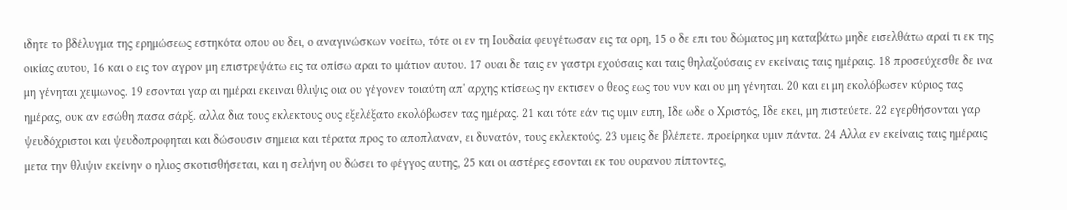ιδητε το βδέλυγμα της ερημώσεως εστηκότα οπου ου δει, ο αναγινώσκων νοείτω, τότε οι εν τη Ιουδαία φευγέτωσαν εις τα ορη, 15 ο δε επι του δώματος μη καταβάτω μηδε εισελθάτω αραί τι εκ της οικίας αυτου, 16 και ο εις τον αγρον μη επιστρεψάτω εις τα οπίσω αραι το ιμάτιον αυτου. 17 ουαι δε ταις εν γαστρι εχούσαις και ταις θηλαζούσαις εν εκείναις ταις ημέραις. 18 προσεύχεσθε δε ινα μη γένηται χειμωνος. 19 εσονται γαρ αι ημέραι εκειναι θλιψις οια ου γέγονεν τοιαύτη απ' αρχης κτίσεως ην εκτισεν ο θεος εως του νυν και ου μη γένηται. 20 και ει μη εκολόβωσεν κύριος τας ημέρας, ουκ αν εσώθη πασα σάρξ. αλλα δια τους εκλεκτους ους εξελέξατο εκολόβωσεν τας ημέρας. 21 και τότε εάν τις υμιν ειπη, Ιδε ωδε ο Χριστός, Ιδε εκει, μη πιστεύετε. 22 εγερθήσονται γαρ ψευδόχριστοι και ψευδοπροφηται και δώσουσιν σημεια και τέρατα προς το αποπλαναν, ει δυνατόν, τους εκλεκτούς. 23 υμεις δε βλέπετε. προείρηκα υμιν πάντα. 24 Αλλα εν εκείναις ταις ημέραις μετα την θλιψιν εκείνην ο ηλιος σκοτισθήσεται, και η σελήνη ου δώσει το φέγγος αυτης, 25 και οι αστέρες εσονται εκ του ουρανου πίπτοντες,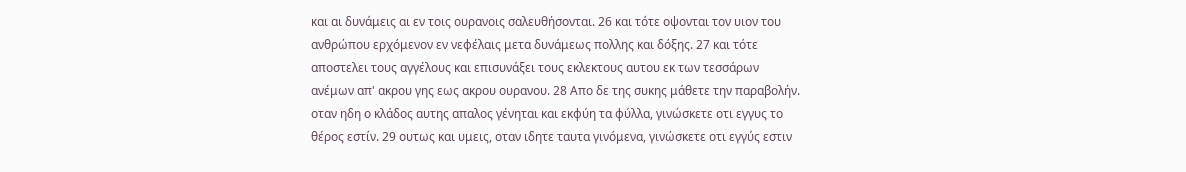και αι δυνάμεις αι εν τοις ουρανοις σαλευθήσονται. 26 και τότε οψονται τον υιον του ανθρώπου ερχόμενον εν νεφέλαις μετα δυνάμεως πολλης και δόξης. 27 και τότε αποστελει τους αγγέλους και επισυνάξει τους εκλεκτους αυτου εκ των τεσσάρων ανέμων απ' ακρου γης εως ακρου ουρανου. 28 Απο δε της συκης μάθετε την παραβολήν. οταν ηδη ο κλάδος αυτης απαλος γένηται και εκφύη τα φύλλα, γινώσκετε οτι εγγυς το θέρος εστίν. 29 ουτως και υμεις, οταν ιδητε ταυτα γινόμενα, γινώσκετε οτι εγγύς εστιν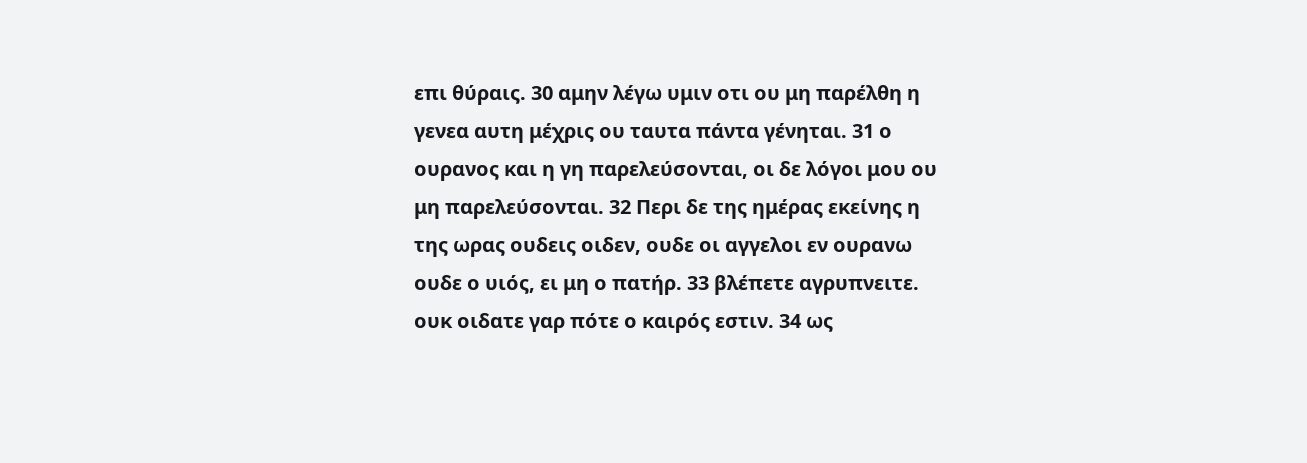επι θύραις. 30 αμην λέγω υμιν οτι ου μη παρέλθη η γενεα αυτη μέχρις ου ταυτα πάντα γένηται. 31 ο ουρανος και η γη παρελεύσονται, οι δε λόγοι μου ου μη παρελεύσονται. 32 Περι δε της ημέρας εκείνης η της ωρας ουδεις οιδεν, ουδε οι αγγελοι εν ουρανω ουδε ο υιός, ει μη ο πατήρ. 33 βλέπετε αγρυπνειτε. ουκ οιδατε γαρ πότε ο καιρός εστιν. 34 ως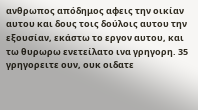ανθρωπος απόδημος αφεις την οικίαν αυτου και δους τοις δούλοις αυτου την εξουσίαν, εκάστω το εργον αυτου, και τω θυρωρω ενετείλατο ινα γρηγορη. 35 γρηγορειτε ουν, ουκ οιδατε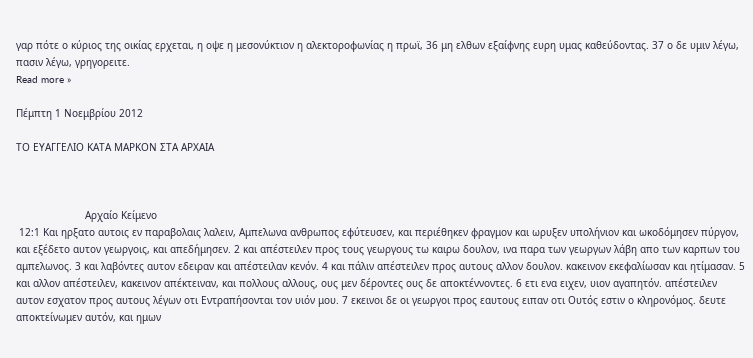γαρ πότε ο κύριος της οικίας ερχεται, η οψε η μεσονύκτιον η αλεκτοροφωνίας η πρωϊ, 36 μη ελθων εξαίφνης ευρη υμας καθεύδοντας. 37 ο δε υμιν λέγω, πασιν λέγω, γρηγορειτε.
Read more »

Πέμπτη 1 Νοεμβρίου 2012

ΤΟ ΕΥΑΓΓΕΛΙΟ ΚΑΤΑ ΜΑΡΚΟΝ ΣΤΑ ΑΡΧΑΙΑ



                       Αρχαίο Κείμενο
 12:1 Και ηρξατο αυτοις εν παραβολαις λαλειν, Αμπελωνα ανθρωπος εφύτευσεν, και περιέθηκεν φραγμον και ωρυξεν υπολήνιον και ωκοδόμησεν πύργον, και εξέδετο αυτον γεωργοις, και απεδήμησεν. 2 και απέστειλεν προς τους γεωργους τω καιρω δουλον, ινα παρα των γεωργων λάβη απο των καρπων του αμπελωνος. 3 και λαβόντες αυτον εδειραν και απέστειλαν κενόν. 4 και πάλιν απέστειλεν προς αυτους αλλον δουλον. κακεινον εκεφαλίωσαν και ητίμασαν. 5 και αλλον απέστειλεν, κακεινον απέκτειναν, και πολλους αλλους, ους μεν δέροντες ους δε αποκτέννοντες. 6 ετι ενα ειχεν, υιον αγαπητόν. απέστειλεν αυτον εσχατον προς αυτους λέγων οτι Εντραπήσονται τον υιόν μου. 7 εκεινοι δε οι γεωργοι προς εαυτους ειπαν οτι Ουτός εστιν ο κληρονόμος. δευτε αποκτείνωμεν αυτόν, και ημων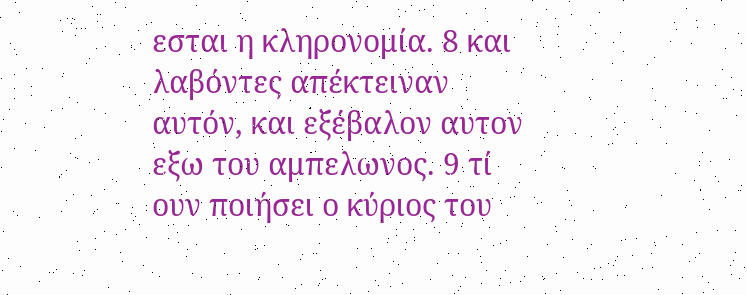εσται η κληρονομία. 8 και λαβόντες απέκτειναν αυτόν, και εξέβαλον αυτον εξω του αμπελωνος. 9 τί ουν ποιήσει ο κύριος του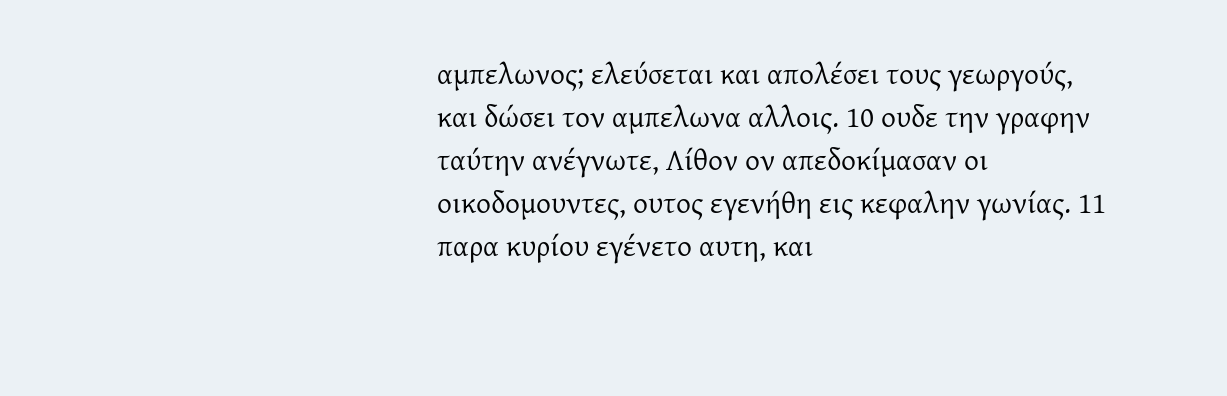αμπελωνος; ελεύσεται και απολέσει τους γεωργούς, και δώσει τον αμπελωνα αλλοις. 10 ουδε την γραφην ταύτην ανέγνωτε, Λίθον ον απεδοκίμασαν οι οικοδομουντες, ουτος εγενήθη εις κεφαλην γωνίας. 11 παρα κυρίου εγένετο αυτη, και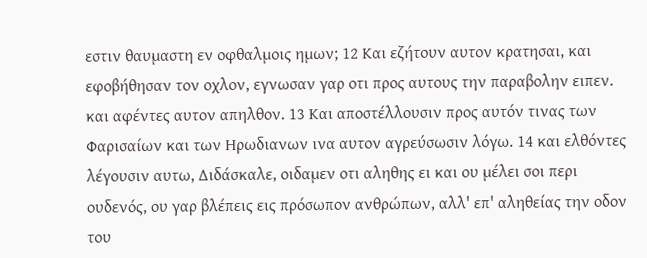εστιν θαυμαστη εν οφθαλμοις ημων; 12 Και εζήτουν αυτον κρατησαι, και εφοβήθησαν τον οχλον, εγνωσαν γαρ οτι προς αυτους την παραβολην ειπεν. και αφέντες αυτον απηλθον. 13 Και αποστέλλουσιν προς αυτόν τινας των Φαρισαίων και των Ηρωδιανων ινα αυτον αγρεύσωσιν λόγω. 14 και ελθόντες λέγουσιν αυτω, Διδάσκαλε, οιδαμεν οτι αληθης ει και ου μέλει σοι περι ουδενός, ου γαρ βλέπεις εις πρόσωπον ανθρώπων, αλλ' επ' αληθείας την οδον του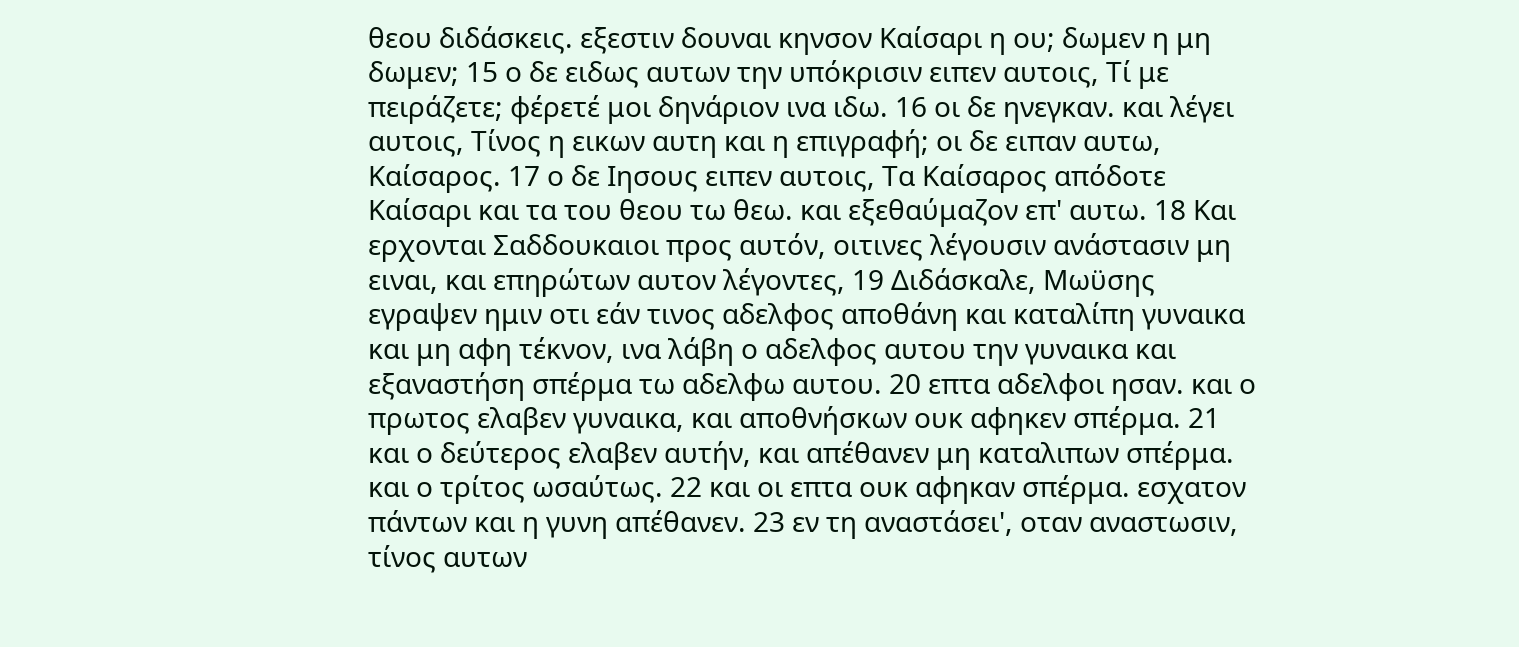θεου διδάσκεις. εξεστιν δουναι κηνσον Καίσαρι η ου; δωμεν η μη δωμεν; 15 ο δε ειδως αυτων την υπόκρισιν ειπεν αυτοις, Τί με πειράζετε; φέρετέ μοι δηνάριον ινα ιδω. 16 οι δε ηνεγκαν. και λέγει αυτοις, Τίνος η εικων αυτη και η επιγραφή; οι δε ειπαν αυτω, Καίσαρος. 17 ο δε Ιησους ειπεν αυτοις, Τα Καίσαρος απόδοτε Καίσαρι και τα του θεου τω θεω. και εξεθαύμαζον επ' αυτω. 18 Και ερχονται Σαδδουκαιοι προς αυτόν, οιτινες λέγουσιν ανάστασιν μη ειναι, και επηρώτων αυτον λέγοντες, 19 Διδάσκαλε, Μωϋσης εγραψεν ημιν οτι εάν τινος αδελφος αποθάνη και καταλίπη γυναικα και μη αφη τέκνον, ινα λάβη ο αδελφος αυτου την γυναικα και εξαναστήση σπέρμα τω αδελφω αυτου. 20 επτα αδελφοι ησαν. και ο πρωτος ελαβεν γυναικα, και αποθνήσκων ουκ αφηκεν σπέρμα. 21 και ο δεύτερος ελαβεν αυτήν, και απέθανεν μη καταλιπων σπέρμα. και ο τρίτος ωσαύτως. 22 και οι επτα ουκ αφηκαν σπέρμα. εσχατον πάντων και η γυνη απέθανεν. 23 εν τη αναστάσει', οταν αναστωσιν, τίνος αυτων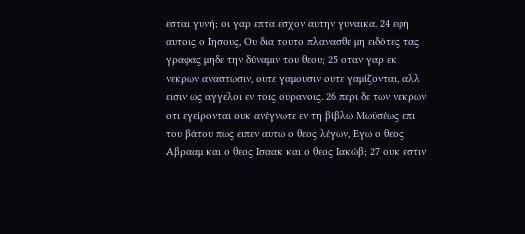εσται γυνή; οι γαρ επτα εσχον αυτην γυναικα. 24 εφη αυτοις ο Ιησους, Ου δια τουτο πλανασθε μη ειδότες τας γραφας μηδε την δύναμιν του θεου; 25 οταν γαρ εκ νεκρων αναστωσιν, ουτε γαμουσιν ουτε γαμίζονται, αλλ εισιν ως αγγελοι εν τοις ουρανοις. 26 περι δε των νεκρων οτι εγείρονται ουκ ανέγνωτε εν τη βίβλω Μωϋσέως επι του βάτου πως ειπεν αυτω ο θεος λέγων, Εγω ο θεος Αβρααμ και ο θεος Ισαακ και ο θεος Ιακώβ; 27 ουκ εστιν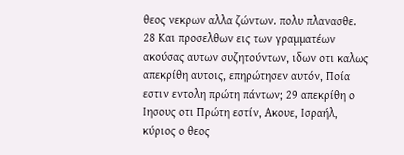θεος νεκρων αλλα ζώντων. πολυ πλανασθε. 28 Και προσελθων εις των γραμματέων ακούσας αυτων συζητούντων, ιδων οτι καλως απεκρίθη αυτοις, επηρώτησεν αυτόν, Ποία εστιν εντολη πρώτη πάντων; 29 απεκρίθη ο Ιησους οτι Πρώτη εστίν, Ακουε, Ισραήλ, κύριος ο θεος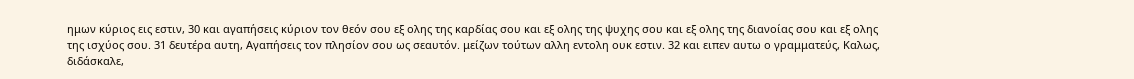ημων κύριος εις εστιν, 30 και αγαπήσεις κύριον τον θεόν σου εξ ολης της καρδίας σου και εξ ολης της ψυχης σου και εξ ολης της διανοίας σου και εξ ολης της ισχύος σου. 31 δευτέρα αυτη, Αγαπήσεις τον πλησίον σου ως σεαυτόν. μείζων τούτων αλλη εντολη ουκ εστιν. 32 και ειπεν αυτω ο γραμματεύς, Καλως, διδάσκαλε,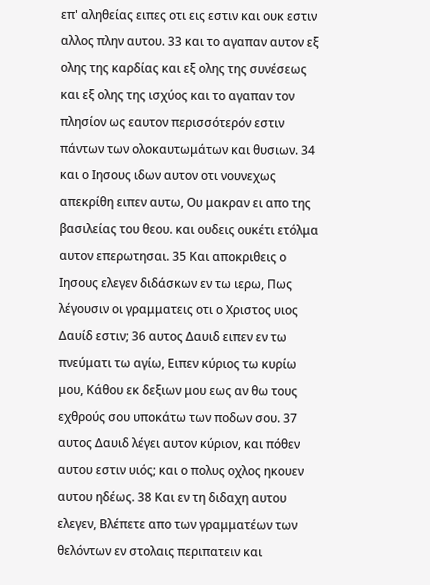επ' αληθείας ειπες οτι εις εστιν και ουκ εστιν αλλος πλην αυτου. 33 και το αγαπαν αυτον εξ ολης της καρδίας και εξ ολης της συνέσεως και εξ ολης της ισχύος και το αγαπαν τον πλησίον ως εαυτον περισσότερόν εστιν πάντων των ολοκαυτωμάτων και θυσιων. 34 και ο Ιησους ιδων αυτον οτι νουνεχως απεκρίθη ειπεν αυτω, Ου μακραν ει απο της βασιλείας του θεου. και ουδεις ουκέτι ετόλμα αυτον επερωτησαι. 35 Και αποκριθεις ο Ιησους ελεγεν διδάσκων εν τω ιερω, Πως λέγουσιν οι γραμματεις οτι ο Χριστος υιος Δαυίδ εστιν; 36 αυτος Δαυιδ ειπεν εν τω πνεύματι τω αγίω, Ειπεν κύριος τω κυρίω μου, Κάθου εκ δεξιων μου εως αν θω τους εχθρούς σου υποκάτω των ποδων σου. 37 αυτος Δαυιδ λέγει αυτον κύριον, και πόθεν αυτου εστιν υιός; και ο πολυς οχλος ηκουεν αυτου ηδέως. 38 Και εν τη διδαχη αυτου ελεγεν, Βλέπετε απο των γραμματέων των θελόντων εν στολαις περιπατειν και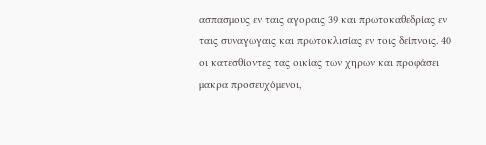ασπασμους εν ταις αγοραις 39 και πρωτοκαθεδρίας εν ταις συναγωγαις και πρωτοκλισίας εν τοις δείπνοις. 40 οι κατεσθίοντες τας οικίας των χηρων και προφάσει μακρα προσευχόμενοι,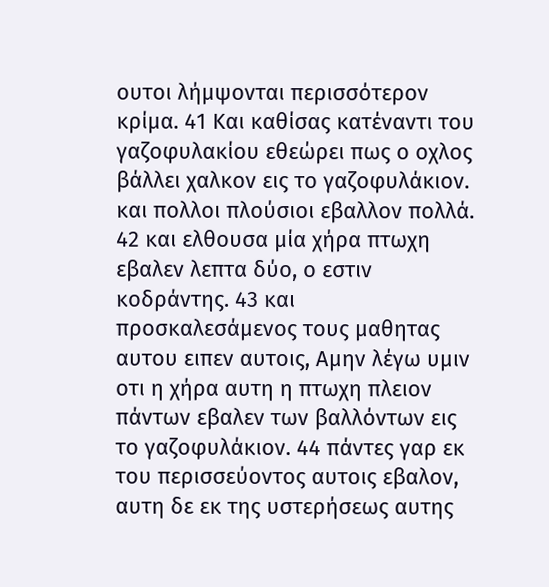ουτοι λήμψονται περισσότερον κρίμα. 41 Και καθίσας κατέναντι του γαζοφυλακίου εθεώρει πως ο οχλος βάλλει χαλκον εις το γαζοφυλάκιον. και πολλοι πλούσιοι εβαλλον πολλά. 42 και ελθουσα μία χήρα πτωχη εβαλεν λεπτα δύο, ο εστιν κοδράντης. 43 και προσκαλεσάμενος τους μαθητας αυτου ειπεν αυτοις, Αμην λέγω υμιν οτι η χήρα αυτη η πτωχη πλειον πάντων εβαλεν των βαλλόντων εις το γαζοφυλάκιον. 44 πάντες γαρ εκ του περισσεύοντος αυτοις εβαλον, αυτη δε εκ της υστερήσεως αυτης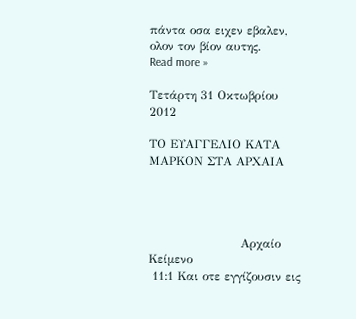πάντα οσα ειχεν εβαλεν, ολον τον βίον αυτης.
Read more »

Τετάρτη 31 Οκτωβρίου 2012

ΤΟ ΕΥΑΓΓΕΛΙΟ ΚΑΤΑ ΜΑΡΚΟΝ ΣΤΑ ΑΡΧΑΙΑ




                       Αρχαίο Κείμενο
 11:1 Και οτε εγγίζουσιν εις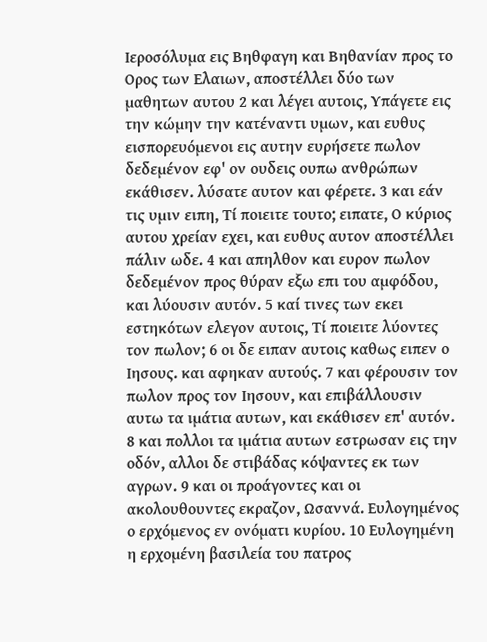Ιεροσόλυμα εις Βηθφαγη και Βηθανίαν προς το Ορος των Ελαιων, αποστέλλει δύο των μαθητων αυτου 2 και λέγει αυτοις, Υπάγετε εις την κώμην την κατέναντι υμων, και ευθυς εισπορευόμενοι εις αυτην ευρήσετε πωλον δεδεμένον εφ' ον ουδεις ουπω ανθρώπων εκάθισεν. λύσατε αυτον και φέρετε. 3 και εάν τις υμιν ειπη, Τί ποιειτε τουτο; ειπατε, Ο κύριος αυτου χρείαν εχει, και ευθυς αυτον αποστέλλει πάλιν ωδε. 4 και απηλθον και ευρον πωλον δεδεμένον προς θύραν εξω επι του αμφόδου, και λύουσιν αυτόν. 5 καί τινες των εκει εστηκότων ελεγον αυτοις, Τί ποιειτε λύοντες τον πωλον; 6 οι δε ειπαν αυτοις καθως ειπεν ο Ιησους. και αφηκαν αυτούς. 7 και φέρουσιν τον πωλον προς τον Ιησουν, και επιβάλλουσιν αυτω τα ιμάτια αυτων, και εκάθισεν επ' αυτόν. 8 και πολλοι τα ιμάτια αυτων εστρωσαν εις την οδόν, αλλοι δε στιβάδας κόψαντες εκ των αγρων. 9 και οι προάγοντες και οι ακολουθουντες εκραζον, Ωσαννά. Ευλογημένος ο ερχόμενος εν ονόματι κυρίου. 10 Ευλογημένη η ερχομένη βασιλεία του πατρος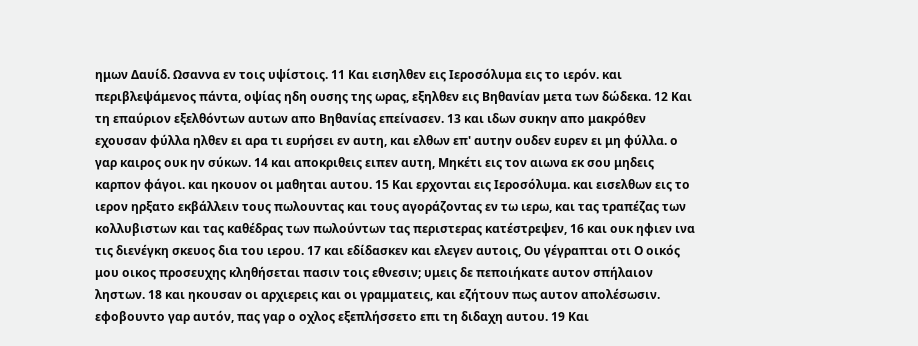ημων Δαυίδ. Ωσαννα εν τοις υψίστοις. 11 Και εισηλθεν εις Ιεροσόλυμα εις το ιερόν. και περιβλεψάμενος πάντα, οψίας ηδη ουσης της ωρας, εξηλθεν εις Βηθανίαν μετα των δώδεκα. 12 Και τη επαύριον εξελθόντων αυτων απο Βηθανίας επείνασεν. 13 και ιδων συκην απο μακρόθεν εχουσαν φύλλα ηλθεν ει αρα τι ευρήσει εν αυτη, και ελθων επ' αυτην ουδεν ευρεν ει μη φύλλα. ο γαρ καιρος ουκ ην σύκων. 14 και αποκριθεις ειπεν αυτη, Μηκέτι εις τον αιωνα εκ σου μηδεις καρπον φάγοι. και ηκουον οι μαθηται αυτου. 15 Και ερχονται εις Ιεροσόλυμα. και εισελθων εις το ιερον ηρξατο εκβάλλειν τους πωλουντας και τους αγοράζοντας εν τω ιερω, και τας τραπέζας των κολλυβιστων και τας καθέδρας των πωλούντων τας περιστερας κατέστρεψεν, 16 και ουκ ηφιεν ινα τις διενέγκη σκευος δια του ιερου. 17 και εδίδασκεν και ελεγεν αυτοις, Ου γέγραπται οτι Ο οικός μου οικος προσευχης κληθήσεται πασιν τοις εθνεσιν; υμεις δε πεποιήκατε αυτον σπήλαιον ληστων. 18 και ηκουσαν οι αρχιερεις και οι γραμματεις, και εζήτουν πως αυτον απολέσωσιν. εφοβουντο γαρ αυτόν, πας γαρ ο οχλος εξεπλήσσετο επι τη διδαχη αυτου. 19 Και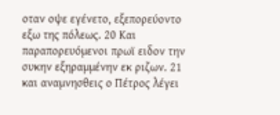οταν οψε εγένετο, εξεπορεύοντο εξω της πόλεως. 20 Και παραπορευόμενοι πρωϊ ειδον την συκην εξηραμμένην εκ ριζων. 21 και αναμνησθεις ο Πέτρος λέγει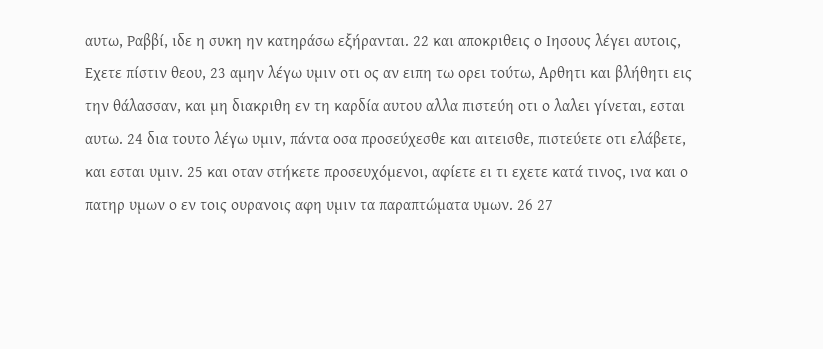αυτω, Ραββί, ιδε η συκη ην κατηράσω εξήρανται. 22 και αποκριθεις ο Ιησους λέγει αυτοις, Εχετε πίστιν θεου, 23 αμην λέγω υμιν οτι ος αν ειπη τω ορει τούτω, Αρθητι και βλήθητι εις την θάλασσαν, και μη διακριθη εν τη καρδία αυτου αλλα πιστεύη οτι ο λαλει γίνεται, εσται αυτω. 24 δια τουτο λέγω υμιν, πάντα οσα προσεύχεσθε και αιτεισθε, πιστεύετε οτι ελάβετε, και εσται υμιν. 25 και οταν στήκετε προσευχόμενοι, αφίετε ει τι εχετε κατά τινος, ινα και ο πατηρ υμων ο εν τοις ουρανοις αφη υμιν τα παραπτώματα υμων. 26 27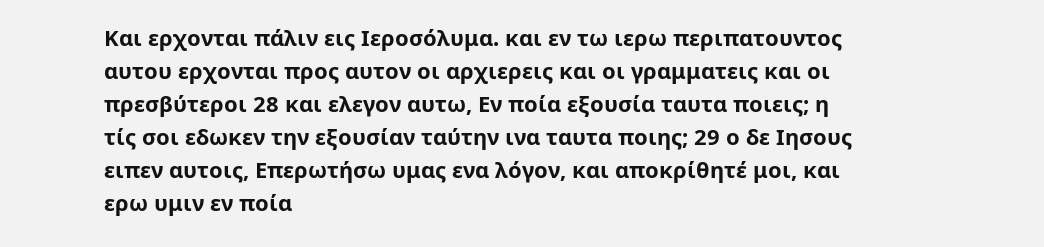Και ερχονται πάλιν εις Ιεροσόλυμα. και εν τω ιερω περιπατουντος αυτου ερχονται προς αυτον οι αρχιερεις και οι γραμματεις και οι πρεσβύτεροι 28 και ελεγον αυτω, Εν ποία εξουσία ταυτα ποιεις; η τίς σοι εδωκεν την εξουσίαν ταύτην ινα ταυτα ποιης; 29 ο δε Ιησους ειπεν αυτοις, Επερωτήσω υμας ενα λόγον, και αποκρίθητέ μοι, και ερω υμιν εν ποία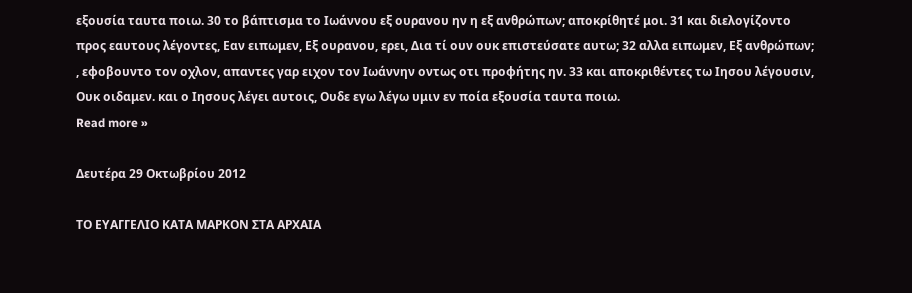εξουσία ταυτα ποιω. 30 το βάπτισμα το Ιωάννου εξ ουρανου ην η εξ ανθρώπων; αποκρίθητέ μοι. 31 και διελογίζοντο προς εαυτους λέγοντες, Εαν ειπωμεν, Εξ ουρανου, ερει, Δια τί ουν ουκ επιστεύσατε αυτω; 32 αλλα ειπωμεν, Εξ ανθρώπων; , εφοβουντο τον οχλον, απαντες γαρ ειχον τον Ιωάννην οντως οτι προφήτης ην. 33 και αποκριθέντες τω Ιησου λέγουσιν, Ουκ οιδαμεν. και ο Ιησους λέγει αυτοις, Ουδε εγω λέγω υμιν εν ποία εξουσία ταυτα ποιω.
Read more »

Δευτέρα 29 Οκτωβρίου 2012

ΤΟ ΕΥΑΓΓΕΛΙΟ ΚΑΤΑ ΜΑΡΚΟΝ ΣΤΑ ΑΡΧΑΙΑ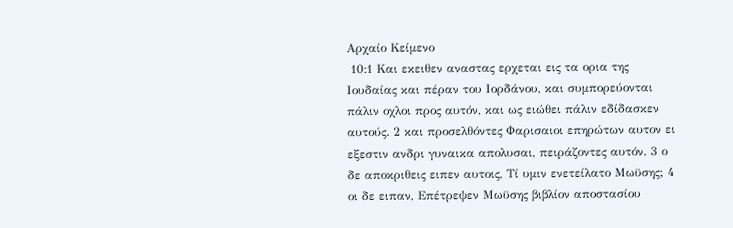Αρχαίο Κείμενο
 10:1 Και εκειθεν αναστας ερχεται εις τα ορια της Ιουδαίας και πέραν του Ιορδάνου, και συμπορεύονται πάλιν οχλοι προς αυτόν, και ως ειώθει πάλιν εδίδασκεν αυτούς. 2 και προσελθόντες Φαρισαιοι επηρώτων αυτον ει εξεστιν ανδρι γυναικα απολυσαι, πειράζοντες αυτόν. 3 ο δε αποκριθεις ειπεν αυτοις, Τί υμιν ενετείλατο Μωϋσης; 4 οι δε ειπαν, Επέτρεψεν Μωϋσης βιβλίον αποστασίου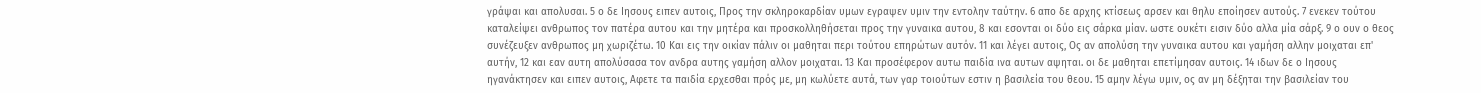γράψαι και απολυσαι. 5 ο δε Ιησους ειπεν αυτοις, Προς την σκληροκαρδίαν υμων εγραψεν υμιν την εντολην ταύτην. 6 απο δε αρχης κτίσεως αρσεν και θηλυ εποίησεν αυτούς. 7 ενεκεν τούτου καταλείψει ανθρωπος τον πατέρα αυτου και την μητέρα και προσκολληθήσεται προς την γυναικα αυτου, 8 και εσονται οι δύο εις σάρκα μίαν. ωστε ουκέτι εισιν δύο αλλα μία σάρξ. 9 ο ουν ο θεος συνέζευξεν ανθρωπος μη χωριζέτω. 10 Και εις την οικίαν πάλιν οι μαθηται περι τούτου επηρώτων αυτόν. 11 και λέγει αυτοις, Ος αν απολύση την γυναικα αυτου και γαμήση αλλην μοιχαται επ' αυτήν, 12 και εαν αυτη απολύσασα τον ανδρα αυτης γαμήση αλλον μοιχαται. 13 Και προσέφερον αυτω παιδία ινα αυτων αψηται. οι δε μαθηται επετίμησαν αυτοις. 14 ιδων δε ο Ιησους ηγανάκτησεν και ειπεν αυτοις, Αφετε τα παιδία ερχεσθαι πρός με, μη κωλύετε αυτά, των γαρ τοιούτων εστιν η βασιλεία του θεου. 15 αμην λέγω υμιν, ος αν μη δέξηται την βασιλείαν του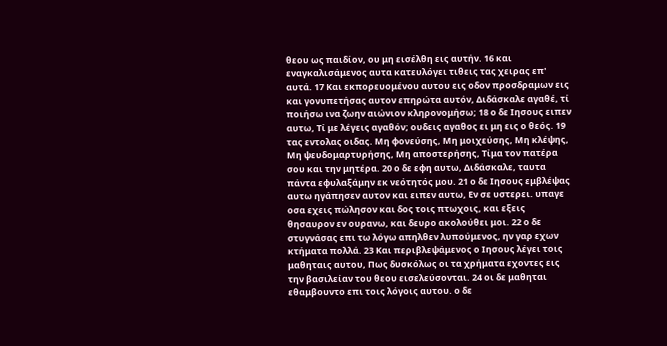θεου ως παιδίον, ου μη εισέλθη εις αυτήν. 16 και εναγκαλισάμενος αυτα κατευλόγει τιθεις τας χειρας επ' αυτά. 17 Και εκπορευομένου αυτου εις οδον προσδραμων εις και γονυπετήσας αυτον επηρώτα αυτόν, Διδάσκαλε αγαθέ, τί ποιήσω ινα ζωην αιώνιον κληρονομήσω; 18 ο δε Ιησους ειπεν αυτω, Τί με λέγεις αγαθόν; ουδεις αγαθος ει μη εις ο θεός. 19 τας εντολας οιδας. Μη φονεύσης, Μη μοιχεύσης, Μη κλέψης, Μη ψευδομαρτυρήσης, Μη αποστερήσης, Τίμα τον πατέρα σου και την μητέρα. 20 ο δε εφη αυτω, Διδάσκαλε, ταυτα πάντα εφυλαξάμην εκ νεότητός μου. 21 ο δε Ιησους εμβλέψας αυτω ηγάπησεν αυτον και ειπεν αυτω, Εν σε υστερει. υπαγε οσα εχεις πώλησον και δος τοις πτωχοις, και εξεις θησαυρον εν ουρανω, και δευρο ακολούθει μοι. 22 ο δε στυγνάσας επι τω λόγω απηλθεν λυπούμενος, ην γαρ εχων κτήματα πολλά. 23 Και περιβλεψάμενος ο Ιησους λέγει τοις μαθηταις αυτου, Πως δυσκόλως οι τα χρήματα εχοντες εις την βασιλείαν του θεου εισελεύσονται. 24 οι δε μαθηται εθαμβουντο επι τοις λόγοις αυτου. ο δε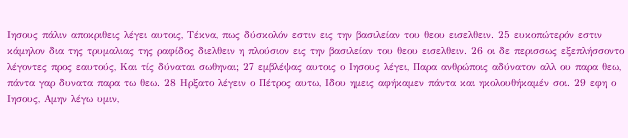Ιησους πάλιν αποκριθεις λέγει αυτοις, Τέκνα, πως δύσκολόν εστιν εις την βασιλείαν του θεου εισελθειν. 25 ευκοπώτερόν εστιν κάμηλον δια της τρυμαλιας της ραφίδος διελθειν η πλούσιον εις την βασιλείαν του θεου εισελθειν. 26 οι δε περισσως εξεπλήσσοντο λέγοντες προς εαυτούς, Και τίς δύναται σωθηναι; 27 εμβλέψας αυτοις ο Ιησους λέγει, Παρα ανθρώποις αδύνατον αλλ ου παρα θεω, πάντα γαρ δυνατα παρα τω θεω. 28 Ηρξατο λέγειν ο Πέτρος αυτω, Ιδου ημεις αφήκαμεν πάντα και ηκολουθήκαμέν σοι. 29 εφη ο Ιησους, Αμην λέγω υμιν,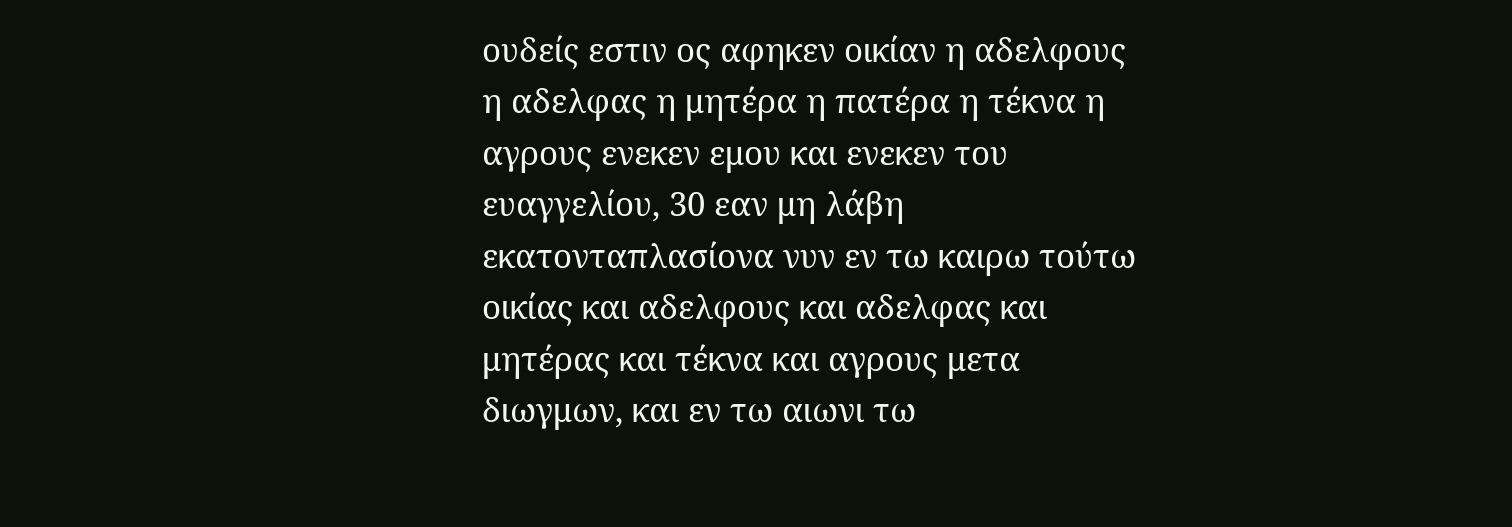ουδείς εστιν ος αφηκεν οικίαν η αδελφους η αδελφας η μητέρα η πατέρα η τέκνα η αγρους ενεκεν εμου και ενεκεν του ευαγγελίου, 30 εαν μη λάβη εκατονταπλασίονα νυν εν τω καιρω τούτω οικίας και αδελφους και αδελφας και μητέρας και τέκνα και αγρους μετα διωγμων, και εν τω αιωνι τω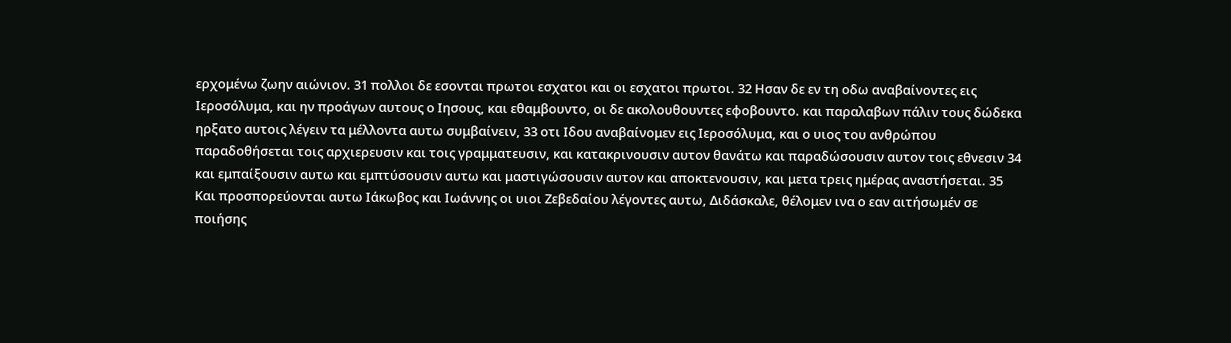ερχομένω ζωην αιώνιον. 31 πολλοι δε εσονται πρωτοι εσχατοι και οι εσχατοι πρωτοι. 32 Ησαν δε εν τη οδω αναβαίνοντες εις Ιεροσόλυμα, και ην προάγων αυτους ο Ιησους, και εθαμβουντο, οι δε ακολουθουντες εφοβουντο. και παραλαβων πάλιν τους δώδεκα ηρξατο αυτοις λέγειν τα μέλλοντα αυτω συμβαίνειν, 33 οτι Ιδου αναβαίνομεν εις Ιεροσόλυμα, και ο υιος του ανθρώπου παραδοθήσεται τοις αρχιερευσιν και τοις γραμματευσιν, και κατακρινουσιν αυτον θανάτω και παραδώσουσιν αυτον τοις εθνεσιν 34 και εμπαίξουσιν αυτω και εμπτύσουσιν αυτω και μαστιγώσουσιν αυτον και αποκτενουσιν, και μετα τρεις ημέρας αναστήσεται. 35 Και προσπορεύονται αυτω Ιάκωβος και Ιωάννης οι υιοι Ζεβεδαίου λέγοντες αυτω, Διδάσκαλε, θέλομεν ινα ο εαν αιτήσωμέν σε ποιήσης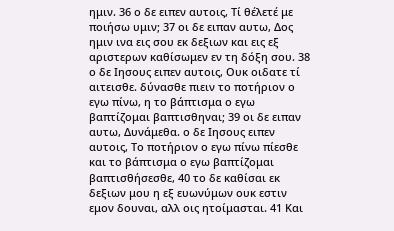ημιν. 36 ο δε ειπεν αυτοις, Τί θέλετέ με ποιήσω υμιν; 37 οι δε ειπαν αυτω, Δος ημιν ινα εις σου εκ δεξιων και εις εξ αριστερων καθίσωμεν εν τη δόξη σου. 38 ο δε Ιησους ειπεν αυτοις, Ουκ οιδατε τί αιτεισθε. δύνασθε πιειν το ποτήριον ο εγω πίνω, η το βάπτισμα ο εγω βαπτίζομαι βαπτισθηναι; 39 οι δε ειπαν αυτω, Δυνάμεθα. ο δε Ιησους ειπεν αυτοις, Το ποτήριον ο εγω πίνω πίεσθε και το βάπτισμα ο εγω βαπτίζομαι βαπτισθήσεσθε, 40 το δε καθίσαι εκ δεξιων μου η εξ ευωνύμων ουκ εστιν εμον δουναι, αλλ οις ητοίμασται. 41 Και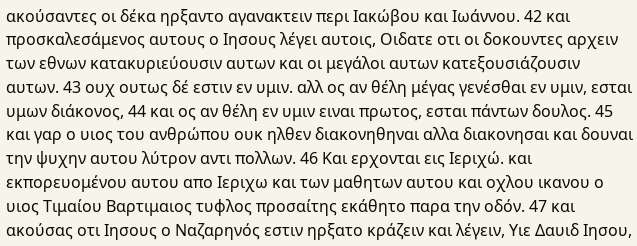ακούσαντες οι δέκα ηρξαντο αγανακτειν περι Ιακώβου και Ιωάννου. 42 και προσκαλεσάμενος αυτους ο Ιησους λέγει αυτοις, Οιδατε οτι οι δοκουντες αρχειν των εθνων κατακυριεύουσιν αυτων και οι μεγάλοι αυτων κατεξουσιάζουσιν αυτων. 43 ουχ ουτως δέ εστιν εν υμιν. αλλ ος αν θέλη μέγας γενέσθαι εν υμιν, εσται υμων διάκονος, 44 και ος αν θέλη εν υμιν ειναι πρωτος, εσται πάντων δουλος. 45 και γαρ ο υιος του ανθρώπου ουκ ηλθεν διακονηθηναι αλλα διακονησαι και δουναι την ψυχην αυτου λύτρον αντι πολλων. 46 Και ερχονται εις Ιεριχώ. και εκπορευομένου αυτου απο Ιεριχω και των μαθητων αυτου και οχλου ικανου ο υιος Τιμαίου Βαρτιμαιος τυφλος προσαίτης εκάθητο παρα την οδόν. 47 και ακούσας οτι Ιησους ο Ναζαρηνός εστιν ηρξατο κράζειν και λέγειν, Υιε Δαυιδ Ιησου,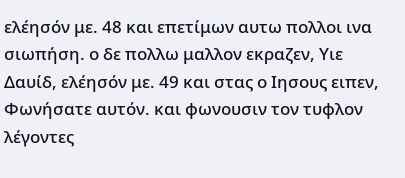ελέησόν με. 48 και επετίμων αυτω πολλοι ινα σιωπήση. ο δε πολλω μαλλον εκραζεν, Υιε Δαυίδ, ελέησόν με. 49 και στας ο Ιησους ειπεν, Φωνήσατε αυτόν. και φωνουσιν τον τυφλον λέγοντες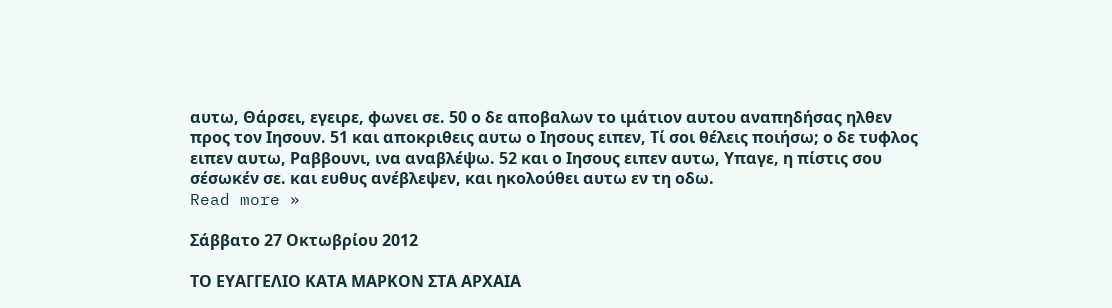αυτω, Θάρσει, εγειρε, φωνει σε. 50 ο δε αποβαλων το ιμάτιον αυτου αναπηδήσας ηλθεν προς τον Ιησουν. 51 και αποκριθεις αυτω ο Ιησους ειπεν, Τί σοι θέλεις ποιήσω; ο δε τυφλος ειπεν αυτω, Ραββουνι, ινα αναβλέψω. 52 και ο Ιησους ειπεν αυτω, Υπαγε, η πίστις σου σέσωκέν σε. και ευθυς ανέβλεψεν, και ηκολούθει αυτω εν τη οδω.
Read more »

Σάββατο 27 Οκτωβρίου 2012

ΤΟ ΕΥΑΓΓΕΛΙΟ ΚΑΤΑ ΜΑΡΚΟΝ ΣΤΑ ΑΡΧΑΙΑ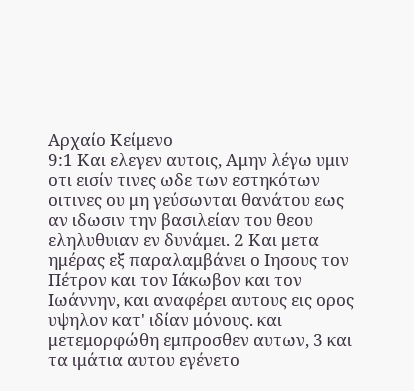Αρχαίο Κείμενο
9:1 Και ελεγεν αυτοις, Αμην λέγω υμιν οτι εισίν τινες ωδε των εστηκότων οιτινες ου μη γεύσωνται θανάτου εως αν ιδωσιν την βασιλείαν του θεου εληλυθυιαν εν δυνάμει. 2 Και μετα ημέρας εξ παραλαμβάνει ο Ιησους τον Πέτρον και τον Ιάκωβον και τον Ιωάννην, και αναφέρει αυτους εις ορος υψηλον κατ' ιδίαν μόνους. και μετεμορφώθη εμπροσθεν αυτων, 3 και τα ιμάτια αυτου εγένετο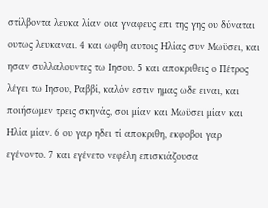στίλβοντα λευκα λίαν οια γναφευς επι της γης ου δύναται ουτως λευκαναι. 4 και ωφθη αυτοις Ηλίας συν Μωϋσει, και ησαν συλλαλουντες τω Ιησου. 5 και αποκριθεις ο Πέτρος λέγει τω Ιησου, Ραββί, καλόν εστιν ημας ωδε ειναι, και ποιήσωμεν τρεις σκηνάς, σοι μίαν και Μωϋσει μίαν και Ηλία μίαν. 6 ου γαρ ηδει τί αποκριθη, εκφοβοι γαρ εγένοντο. 7 και εγένετο νεφέλη επισκιάζουσα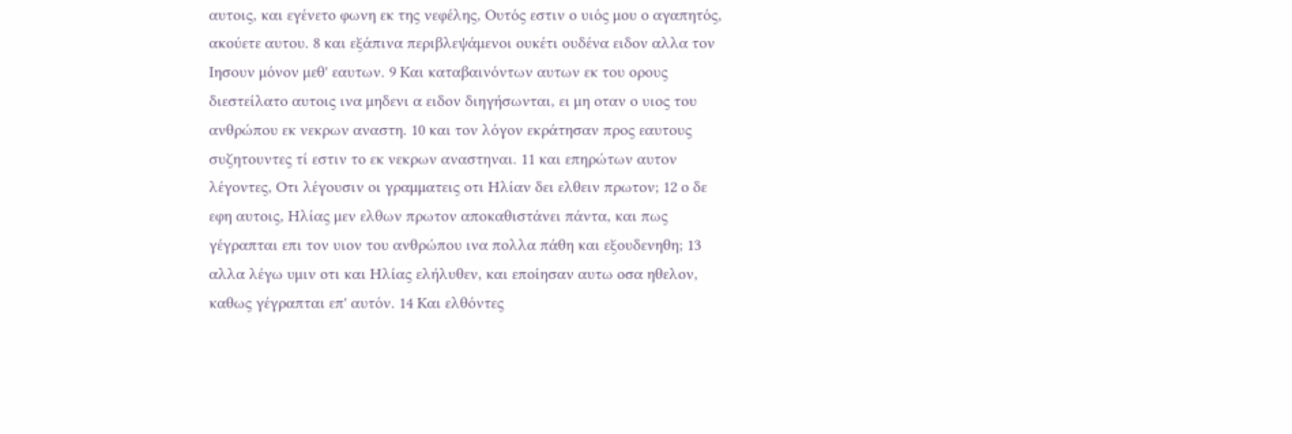αυτοις, και εγένετο φωνη εκ της νεφέλης, Ουτός εστιν ο υιός μου ο αγαπητός, ακούετε αυτου. 8 και εξάπινα περιβλεψάμενοι ουκέτι ουδένα ειδον αλλα τον Ιησουν μόνον μεθ' εαυτων. 9 Και καταβαινόντων αυτων εκ του ορους διεστείλατο αυτοις ινα μηδενι α ειδον διηγήσωνται, ει μη οταν ο υιος του ανθρώπου εκ νεκρων αναστη. 10 και τον λόγον εκράτησαν προς εαυτους συζητουντες τί εστιν το εκ νεκρων αναστηναι. 11 και επηρώτων αυτον λέγοντες, Οτι λέγουσιν οι γραμματεις οτι Ηλίαν δει ελθειν πρωτον; 12 ο δε εφη αυτοις, Ηλίας μεν ελθων πρωτον αποκαθιστάνει πάντα, και πως γέγραπται επι τον υιον του ανθρώπου ινα πολλα πάθη και εξουδενηθη; 13 αλλα λέγω υμιν οτι και Ηλίας ελήλυθεν, και εποίησαν αυτω οσα ηθελον, καθως γέγραπται επ' αυτόν. 14 Και ελθόντες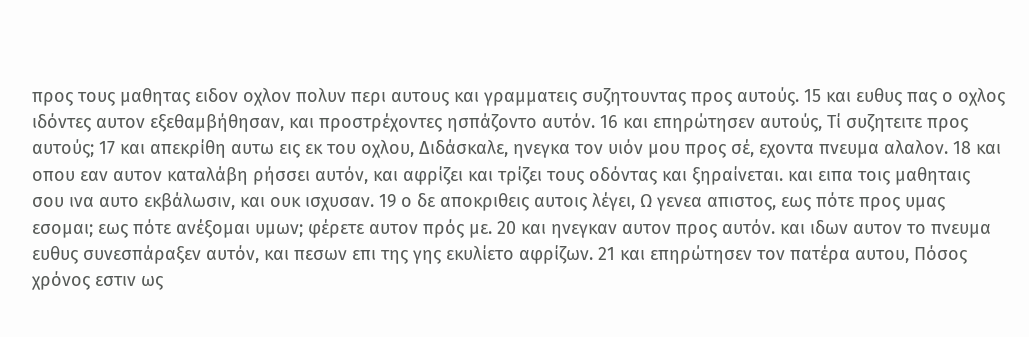προς τους μαθητας ειδον οχλον πολυν περι αυτους και γραμματεις συζητουντας προς αυτούς. 15 και ευθυς πας ο οχλος ιδόντες αυτον εξεθαμβήθησαν, και προστρέχοντες ησπάζοντο αυτόν. 16 και επηρώτησεν αυτούς, Τί συζητειτε προς αυτούς; 17 και απεκρίθη αυτω εις εκ του οχλου, Διδάσκαλε, ηνεγκα τον υιόν μου προς σέ, εχοντα πνευμα αλαλον. 18 και οπου εαν αυτον καταλάβη ρήσσει αυτόν, και αφρίζει και τρίζει τους οδόντας και ξηραίνεται. και ειπα τοις μαθηταις σου ινα αυτο εκβάλωσιν, και ουκ ισχυσαν. 19 ο δε αποκριθεις αυτοις λέγει, Ω γενεα απιστος, εως πότε προς υμας εσομαι; εως πότε ανέξομαι υμων; φέρετε αυτον πρός με. 20 και ηνεγκαν αυτον προς αυτόν. και ιδων αυτον το πνευμα ευθυς συνεσπάραξεν αυτόν, και πεσων επι της γης εκυλίετο αφρίζων. 21 και επηρώτησεν τον πατέρα αυτου, Πόσος χρόνος εστιν ως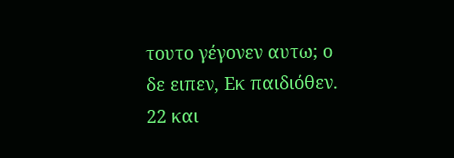τουτο γέγονεν αυτω; ο δε ειπεν, Εκ παιδιόθεν. 22 και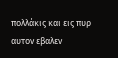πολλάκις και εις πυρ αυτον εβαλεν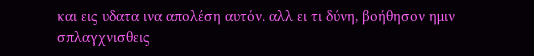και εις υδατα ινα απολέση αυτόν. αλλ ει τι δύνη, βοήθησον ημιν σπλαγχνισθεις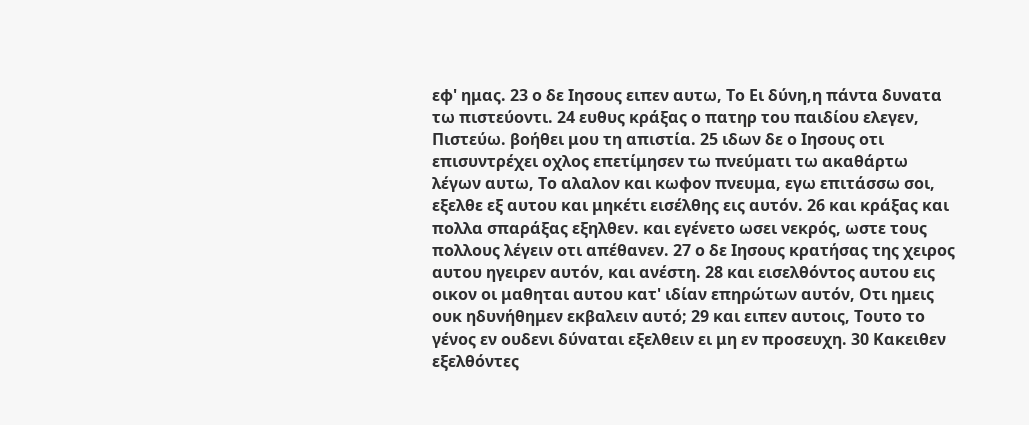εφ' ημας. 23 ο δε Ιησους ειπεν αυτω, Το Ει δύνη,η πάντα δυνατα τω πιστεύοντι. 24 ευθυς κράξας ο πατηρ του παιδίου ελεγεν, Πιστεύω. βοήθει μου τη απιστία. 25 ιδων δε ο Ιησους οτι επισυντρέχει οχλος επετίμησεν τω πνεύματι τω ακαθάρτω λέγων αυτω, Το αλαλον και κωφον πνευμα, εγω επιτάσσω σοι, εξελθε εξ αυτου και μηκέτι εισέλθης εις αυτόν. 26 και κράξας και πολλα σπαράξας εξηλθεν. και εγένετο ωσει νεκρός, ωστε τους πολλους λέγειν οτι απέθανεν. 27 ο δε Ιησους κρατήσας της χειρος αυτου ηγειρεν αυτόν, και ανέστη. 28 και εισελθόντος αυτου εις οικον οι μαθηται αυτου κατ' ιδίαν επηρώτων αυτόν, Οτι ημεις ουκ ηδυνήθημεν εκβαλειν αυτό; 29 και ειπεν αυτοις, Τουτο το γένος εν ουδενι δύναται εξελθειν ει μη εν προσευχη. 30 Κακειθεν εξελθόντες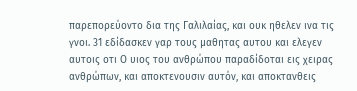παρεπορεύοντο δια της Γαλιλαίας, και ουκ ηθελεν ινα τις γνοι. 31 εδίδασκεν γαρ τους μαθητας αυτου και ελεγεν αυτοις οτι Ο υιος του ανθρώπου παραδίδοται εις χειρας ανθρώπων, και αποκτενουσιν αυτόν, και αποκτανθεις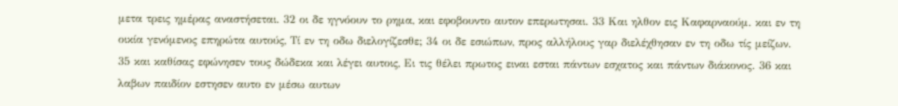μετα τρεις ημέρας αναστήσεται. 32 οι δε ηγνόουν το ρημα, και εφοβουντο αυτον επερωτησαι. 33 Και ηλθον εις Καφαρναούμ. και εν τη οικία γενόμενος επηρώτα αυτούς, Τί εν τη οδω διελογίζεσθε; 34 οι δε εσιώπων, προς αλλήλους γαρ διελέχθησαν εν τη οδω τίς μείζων. 35 και καθίσας εφώνησεν τους δώδεκα και λέγει αυτοις, Ει τις θέλει πρωτος ειναι εσται πάντων εσχατος και πάντων διάκονος. 36 και λαβων παιδίον εστησεν αυτο εν μέσω αυτων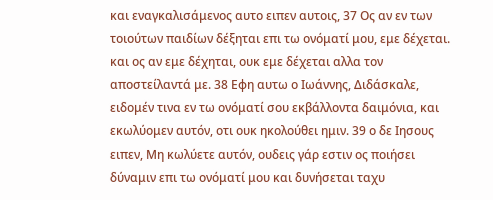και εναγκαλισάμενος αυτο ειπεν αυτοις, 37 Ος αν εν των τοιούτων παιδίων δέξηται επι τω ονόματί μου, εμε δέχεται. και ος αν εμε δέχηται, ουκ εμε δέχεται αλλα τον αποστείλαντά με. 38 Εφη αυτω ο Ιωάννης, Διδάσκαλε, ειδομέν τινα εν τω ονόματί σου εκβάλλοντα δαιμόνια, και εκωλύομεν αυτόν, οτι ουκ ηκολούθει ημιν. 39 ο δε Ιησους ειπεν, Μη κωλύετε αυτόν, ουδεις γάρ εστιν ος ποιήσει δύναμιν επι τω ονόματί μου και δυνήσεται ταχυ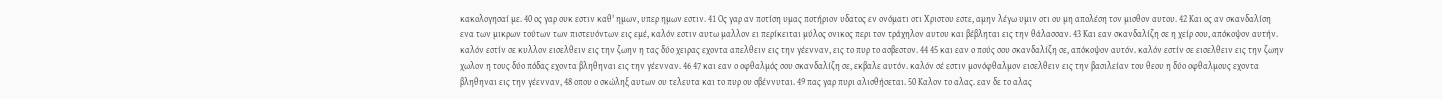κακολογησαί με. 40 ος γαρ ουκ εστιν καθ' ημων, υπερ ημων εστιν. 41 Ος γαρ αν ποτίση υμας ποτήριον υδατος εν ονόματι οτι Χριστου εστε, αμην λέγω υμιν οτι ου μη απολέση τον μισθον αυτου. 42 Και ος αν σκανδαλίση ενα των μικρων τούτων των πιστευόντων εις εμέ, καλόν εστιν αυτω μαλλον ει περίκειται μύλος ονικος περι τον τράχηλον αυτου και βέβληται εις την θάλασσαν. 43 Και εαν σκανδαλίζη σε η χείρ σου, απόκοψον αυτήν. καλόν εστίν σε κυλλον εισελθειν εις την ζωην η τας δύο χειρας εχοντα απελθειν εις την γέενναν, εις το πυρ το ασβεστον. 44 45 και εαν ο πούς σου σκανδαλίζη σε, απόκοψον αυτόν. καλόν εστίν σε εισελθειν εις την ζωην χωλον η τους δύο πόδας εχοντα βληθηναι εις την γέενναν. 46 47 και εαν ο οφθαλμός σου σκανδαλίζη σε, εκβαλε αυτόν. καλόν σέ εστιν μονόφθαλμον εισελθειν εις την βασιλείαν του θεου η δύο οφθαλμους εχοντα βληθηναι εις την γέενναν, 48 οπου ο σκώληξ αυτων ου τελευτα και το πυρ ου σβέννυται. 49 πας γαρ πυρι αλισθήσεται. 50 Καλον το αλας. εαν δε το αλας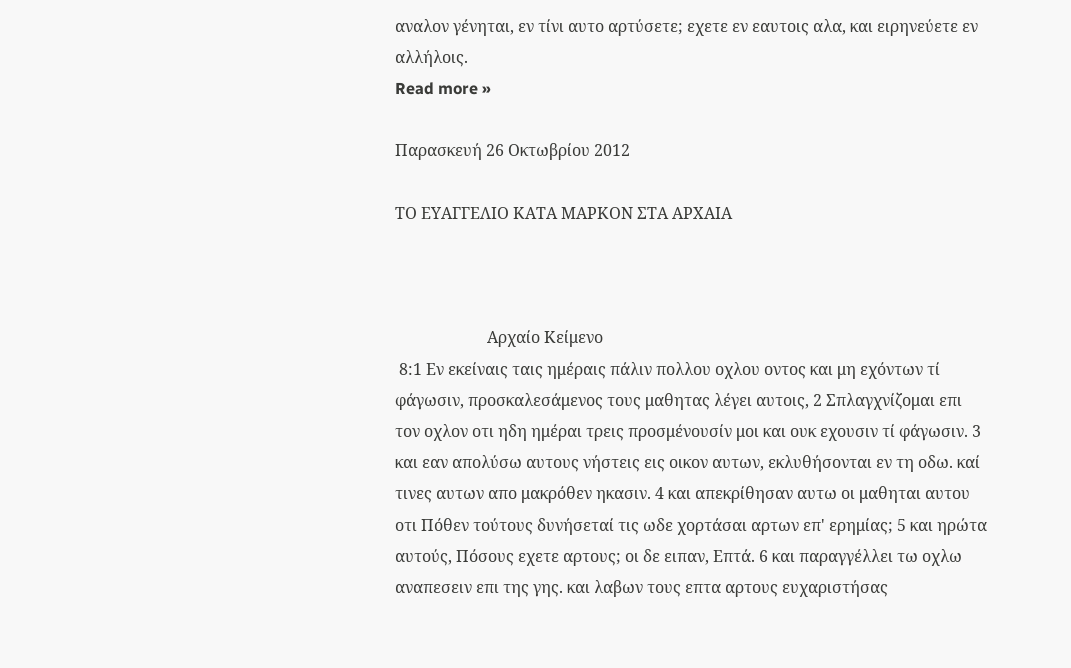αναλον γένηται, εν τίνι αυτο αρτύσετε; εχετε εν εαυτοις αλα, και ειρηνεύετε εν αλλήλοις.
Read more »

Παρασκευή 26 Οκτωβρίου 2012

ΤΟ ΕΥΑΓΓΕΛΙΟ ΚΑΤΑ ΜΑΡΚΟΝ ΣΤΑ ΑΡΧΑΙΑ



                       Αρχαίο Κείμενο
 8:1 Εν εκείναις ταις ημέραις πάλιν πολλου οχλου οντος και μη εχόντων τί φάγωσιν, προσκαλεσάμενος τους μαθητας λέγει αυτοις, 2 Σπλαγχνίζομαι επι τον οχλον οτι ηδη ημέραι τρεις προσμένουσίν μοι και ουκ εχουσιν τί φάγωσιν. 3 και εαν απολύσω αυτους νήστεις εις οικον αυτων, εκλυθήσονται εν τη οδω. καί τινες αυτων απο μακρόθεν ηκασιν. 4 και απεκρίθησαν αυτω οι μαθηται αυτου οτι Πόθεν τούτους δυνήσεταί τις ωδε χορτάσαι αρτων επ' ερημίας; 5 και ηρώτα αυτούς, Πόσους εχετε αρτους; οι δε ειπαν, Επτά. 6 και παραγγέλλει τω οχλω αναπεσειν επι της γης. και λαβων τους επτα αρτους ευχαριστήσας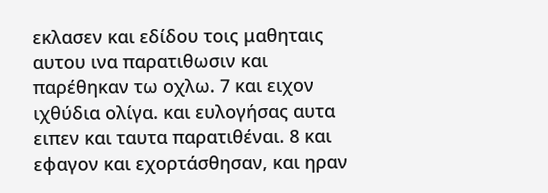εκλασεν και εδίδου τοις μαθηταις αυτου ινα παρατιθωσιν και παρέθηκαν τω οχλω. 7 και ειχον ιχθύδια ολίγα. και ευλογήσας αυτα ειπεν και ταυτα παρατιθέναι. 8 και εφαγον και εχορτάσθησαν, και ηραν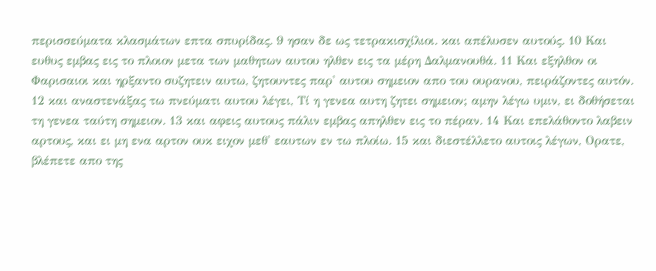περισσεύματα κλασμάτων επτα σπυρίδας. 9 ησαν δε ως τετρακισχίλιοι. και απέλυσεν αυτούς. 10 Και ευθυς εμβας εις το πλοιον μετα των μαθητων αυτου ηλθεν εις τα μέρη Δαλμανουθά. 11 Και εξηλθον οι Φαρισαιοι και ηρξαντο συζητειν αυτω, ζητουντες παρ' αυτου σημειον απο του ουρανου, πειράζοντες αυτόν. 12 και αναστενάξας τω πνεύματι αυτου λέγει, Τί η γενεα αυτη ζητει σημειον; αμην λέγω υμιν, ει δοθήσεται τη γενεα ταύτη σημειον. 13 και αφεις αυτους πάλιν εμβας απηλθεν εις το πέραν. 14 Και επελάθοντο λαβειν αρτους, και ει μη ενα αρτον ουκ ειχον μεθ' εαυτων εν τω πλοίω. 15 και διεστέλλετο αυτοις λέγων, Ορατε, βλέπετε απο της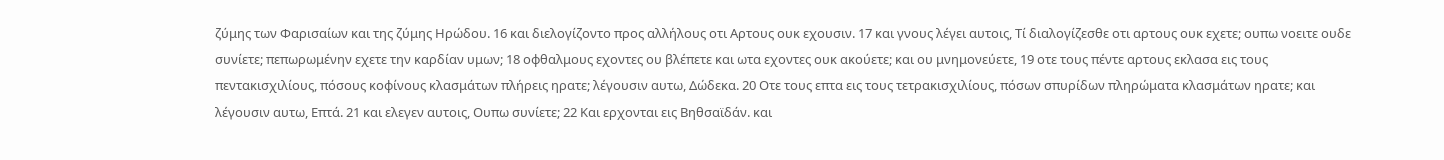ζύμης των Φαρισαίων και της ζύμης Ηρώδου. 16 και διελογίζοντο προς αλλήλους οτι Αρτους ουκ εχουσιν. 17 και γνους λέγει αυτοις, Τί διαλογίζεσθε οτι αρτους ουκ εχετε; ουπω νοειτε ουδε συνίετε; πεπωρωμένην εχετε την καρδίαν υμων; 18 οφθαλμους εχοντες ου βλέπετε και ωτα εχοντες ουκ ακούετε; και ου μνημονεύετε, 19 οτε τους πέντε αρτους εκλασα εις τους πεντακισχιλίους, πόσους κοφίνους κλασμάτων πλήρεις ηρατε; λέγουσιν αυτω, Δώδεκα. 20 Οτε τους επτα εις τους τετρακισχιλίους, πόσων σπυρίδων πληρώματα κλασμάτων ηρατε; και λέγουσιν αυτω, Επτά. 21 και ελεγεν αυτοις, Ουπω συνίετε; 22 Και ερχονται εις Βηθσαϊδάν. και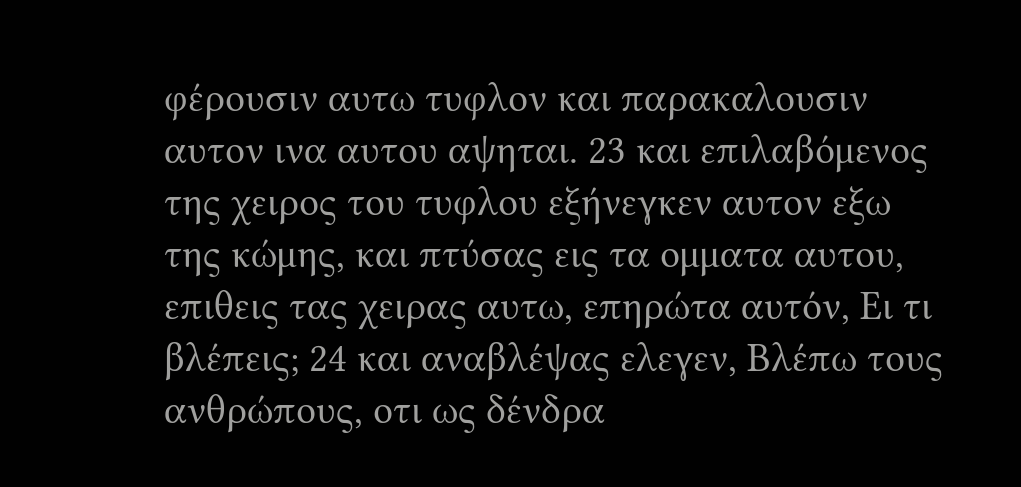φέρουσιν αυτω τυφλον και παρακαλουσιν αυτον ινα αυτου αψηται. 23 και επιλαβόμενος της χειρος του τυφλου εξήνεγκεν αυτον εξω της κώμης, και πτύσας εις τα ομματα αυτου, επιθεις τας χειρας αυτω, επηρώτα αυτόν, Ει τι βλέπεις; 24 και αναβλέψας ελεγεν, Βλέπω τους ανθρώπους, οτι ως δένδρα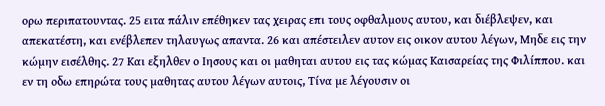ορω περιπατουντας. 25 ειτα πάλιν επέθηκεν τας χειρας επι τους οφθαλμους αυτου, και διέβλεψεν, και απεκατέστη, και ενέβλεπεν τηλαυγως απαντα. 26 και απέστειλεν αυτον εις οικον αυτου λέγων, Μηδε εις την κώμην εισέλθης. 27 Και εξηλθεν ο Ιησους και οι μαθηται αυτου εις τας κώμας Καισαρείας της Φιλίππου. και εν τη οδω επηρώτα τους μαθητας αυτου λέγων αυτοις, Τίνα με λέγουσιν οι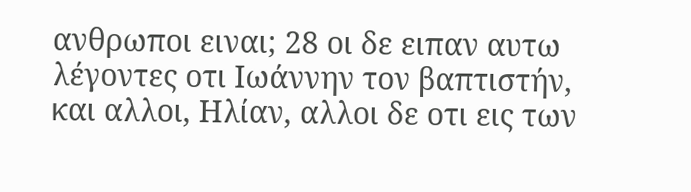ανθρωποι ειναι; 28 οι δε ειπαν αυτω λέγοντες οτι Ιωάννην τον βαπτιστήν, και αλλοι, Ηλίαν, αλλοι δε οτι εις των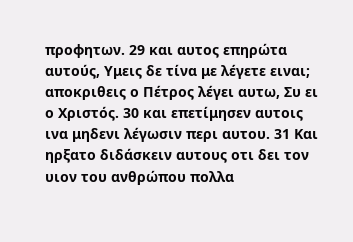προφητων. 29 και αυτος επηρώτα αυτούς, Υμεις δε τίνα με λέγετε ειναι; αποκριθεις ο Πέτρος λέγει αυτω, Συ ει ο Χριστός. 30 και επετίμησεν αυτοις ινα μηδενι λέγωσιν περι αυτου. 31 Και ηρξατο διδάσκειν αυτους οτι δει τον υιον του ανθρώπου πολλα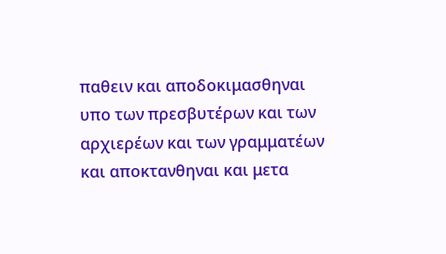παθειν και αποδοκιμασθηναι υπο των πρεσβυτέρων και των αρχιερέων και των γραμματέων και αποκτανθηναι και μετα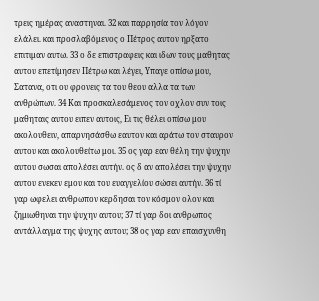τρεις ημέρας αναστηναι. 32 και παρρησία τον λόγον ελάλει. και προσλαβόμενος ο Πέτρος αυτον ηρξατο επιτιμαν αυτω. 33 ο δε επιστραφεις και ιδων τους μαθητας αυτου επετίμησεν Πέτρω και λέγει, Υπαγε οπίσω μου, Σατανα, οτι ου φρονεις τα του θεου αλλα τα των ανθρώπων. 34 Και προσκαλεσάμενος τον οχλον συν τοις μαθηταις αυτου ειπεν αυτοις, Ει τις θέλει οπίσω μου ακολουθειν, απαρνησάσθω εαυτον και αράτω τον σταυρον αυτου και ακολουθείτω μοι. 35 ος γαρ εαν θέλη την ψυχην αυτου σωσαι απολέσει αυτήν. ος δ αν απολέσει την ψυχην αυτου ενεκεν εμου και του ευαγγελίου σώσει αυτήν. 36 τί γαρ ωφελει ανθρωπον κερδησαι τον κόσμον ολον και ζημιωθηναι την ψυχην αυτου; 37 τί γαρ δοι ανθρωπος αντάλλαγμα της ψυχης αυτου; 38 ος γαρ εαν επαισχυνθη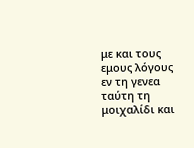με και τους εμους λόγους εν τη γενεα ταύτη τη μοιχαλίδι και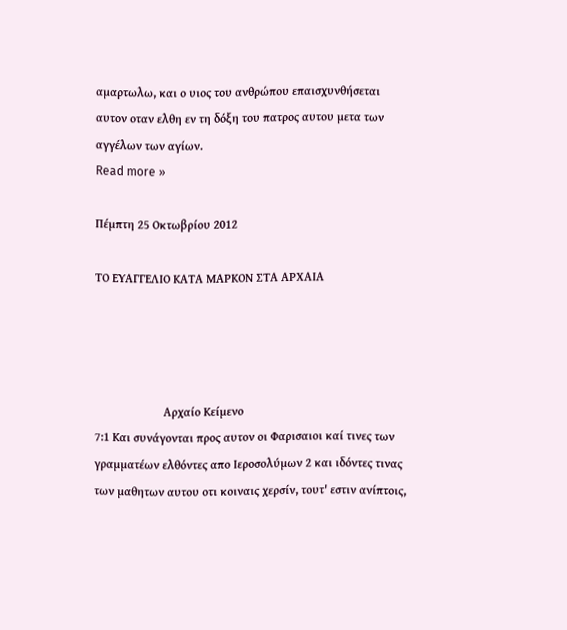αμαρτωλω, και ο υιος του ανθρώπου επαισχυνθήσεται αυτον οταν ελθη εν τη δόξη του πατρος αυτου μετα των αγγέλων των αγίων.
Read more »

Πέμπτη 25 Οκτωβρίου 2012

ΤΟ ΕΥΑΓΓΕΛΙΟ ΚΑΤΑ ΜΑΡΚΟΝ ΣΤΑ ΑΡΧΑΙΑ




                       Αρχαίο Κείμενο
7:1 Και συνάγονται προς αυτον οι Φαρισαιοι καί τινες των γραμματέων ελθόντες απο Ιεροσολύμων 2 και ιδόντες τινας των μαθητων αυτου οτι κοιναις χερσίν, τουτ' εστιν ανίπτοις,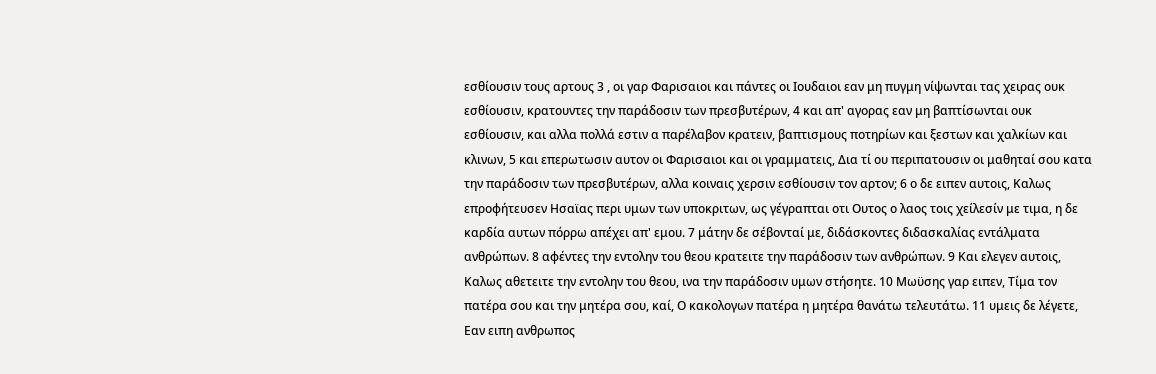εσθίουσιν τους αρτους 3 , οι γαρ Φαρισαιοι και πάντες οι Ιουδαιοι εαν μη πυγμη νίψωνται τας χειρας ουκ εσθίουσιν, κρατουντες την παράδοσιν των πρεσβυτέρων, 4 και απ' αγορας εαν μη βαπτίσωνται ουκ εσθίουσιν, και αλλα πολλά εστιν α παρέλαβον κρατειν, βαπτισμους ποτηρίων και ξεστων και χαλκίων και κλινων, 5 και επερωτωσιν αυτον οι Φαρισαιοι και οι γραμματεις, Δια τί ου περιπατουσιν οι μαθηταί σου κατα την παράδοσιν των πρεσβυτέρων, αλλα κοιναις χερσιν εσθίουσιν τον αρτον; 6 ο δε ειπεν αυτοις, Καλως επροφήτευσεν Ησαϊας περι υμων των υποκριτων, ως γέγραπται οτι Ουτος ο λαος τοις χείλεσίν με τιμα, η δε καρδία αυτων πόρρω απέχει απ' εμου. 7 μάτην δε σέβονταί με, διδάσκοντες διδασκαλίας εντάλματα ανθρώπων. 8 αφέντες την εντολην του θεου κρατειτε την παράδοσιν των ανθρώπων. 9 Και ελεγεν αυτοις, Καλως αθετειτε την εντολην του θεου, ινα την παράδοσιν υμων στήσητε. 10 Μωϋσης γαρ ειπεν, Τίμα τον πατέρα σου και την μητέρα σου, καί, Ο κακολογων πατέρα η μητέρα θανάτω τελευτάτω. 11 υμεις δε λέγετε, Εαν ειπη ανθρωπος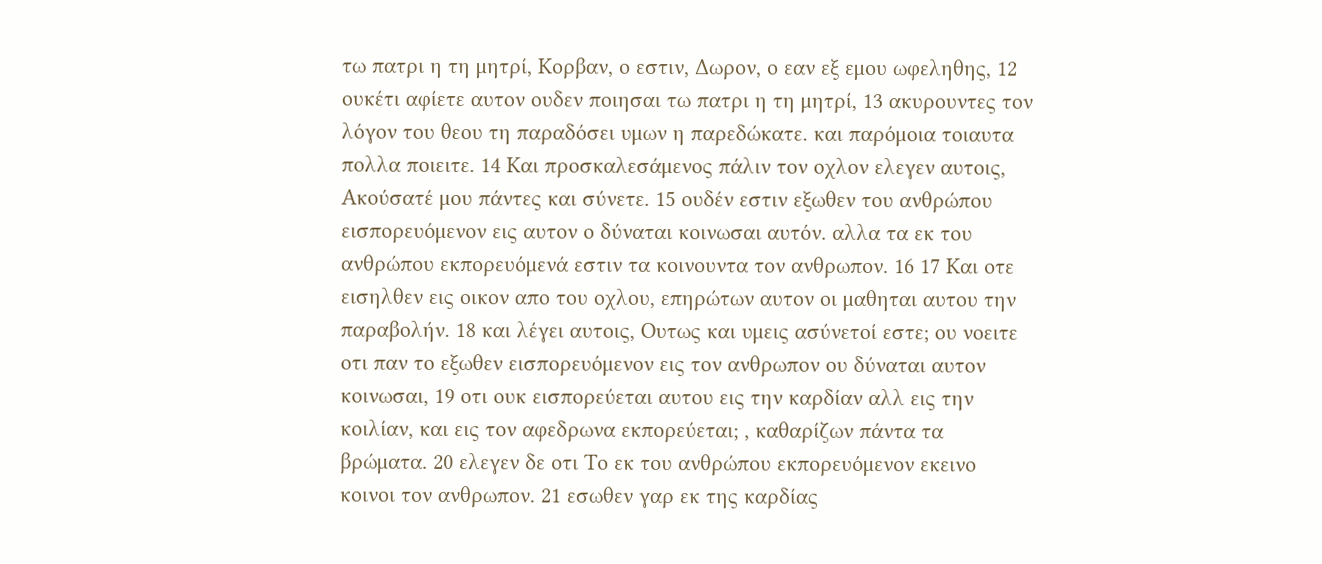τω πατρι η τη μητρί, Κορβαν, ο εστιν, Δωρον, ο εαν εξ εμου ωφεληθης, 12 ουκέτι αφίετε αυτον ουδεν ποιησαι τω πατρι η τη μητρί, 13 ακυρουντες τον λόγον του θεου τη παραδόσει υμων η παρεδώκατε. και παρόμοια τοιαυτα πολλα ποιειτε. 14 Και προσκαλεσάμενος πάλιν τον οχλον ελεγεν αυτοις, Ακούσατέ μου πάντες και σύνετε. 15 ουδέν εστιν εξωθεν του ανθρώπου εισπορευόμενον εις αυτον ο δύναται κοινωσαι αυτόν. αλλα τα εκ του ανθρώπου εκπορευόμενά εστιν τα κοινουντα τον ανθρωπον. 16 17 Και οτε εισηλθεν εις οικον απο του οχλου, επηρώτων αυτον οι μαθηται αυτου την παραβολήν. 18 και λέγει αυτοις, Ουτως και υμεις ασύνετοί εστε; ου νοειτε οτι παν το εξωθεν εισπορευόμενον εις τον ανθρωπον ου δύναται αυτον κοινωσαι, 19 οτι ουκ εισπορεύεται αυτου εις την καρδίαν αλλ εις την κοιλίαν, και εις τον αφεδρωνα εκπορεύεται; , καθαρίζων πάντα τα βρώματα. 20 ελεγεν δε οτι Το εκ του ανθρώπου εκπορευόμενον εκεινο κοινοι τον ανθρωπον. 21 εσωθεν γαρ εκ της καρδίας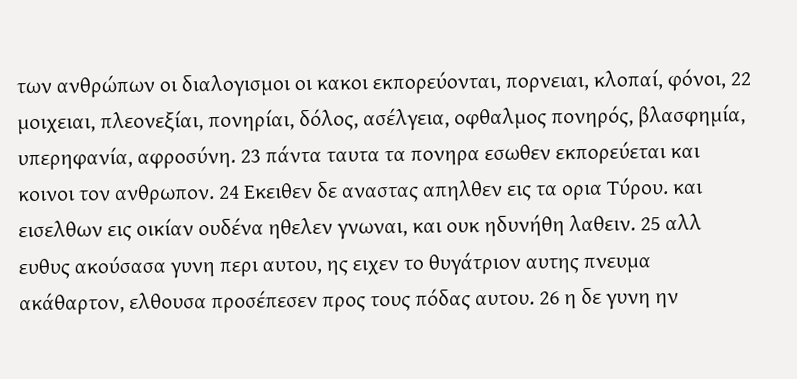των ανθρώπων οι διαλογισμοι οι κακοι εκπορεύονται, πορνειαι, κλοπαί, φόνοι, 22 μοιχειαι, πλεονεξίαι, πονηρίαι, δόλος, ασέλγεια, οφθαλμος πονηρός, βλασφημία, υπερηφανία, αφροσύνη. 23 πάντα ταυτα τα πονηρα εσωθεν εκπορεύεται και κοινοι τον ανθρωπον. 24 Εκειθεν δε αναστας απηλθεν εις τα ορια Τύρου. και εισελθων εις οικίαν ουδένα ηθελεν γνωναι, και ουκ ηδυνήθη λαθειν. 25 αλλ ευθυς ακούσασα γυνη περι αυτου, ης ειχεν το θυγάτριον αυτης πνευμα ακάθαρτον, ελθουσα προσέπεσεν προς τους πόδας αυτου. 26 η δε γυνη ην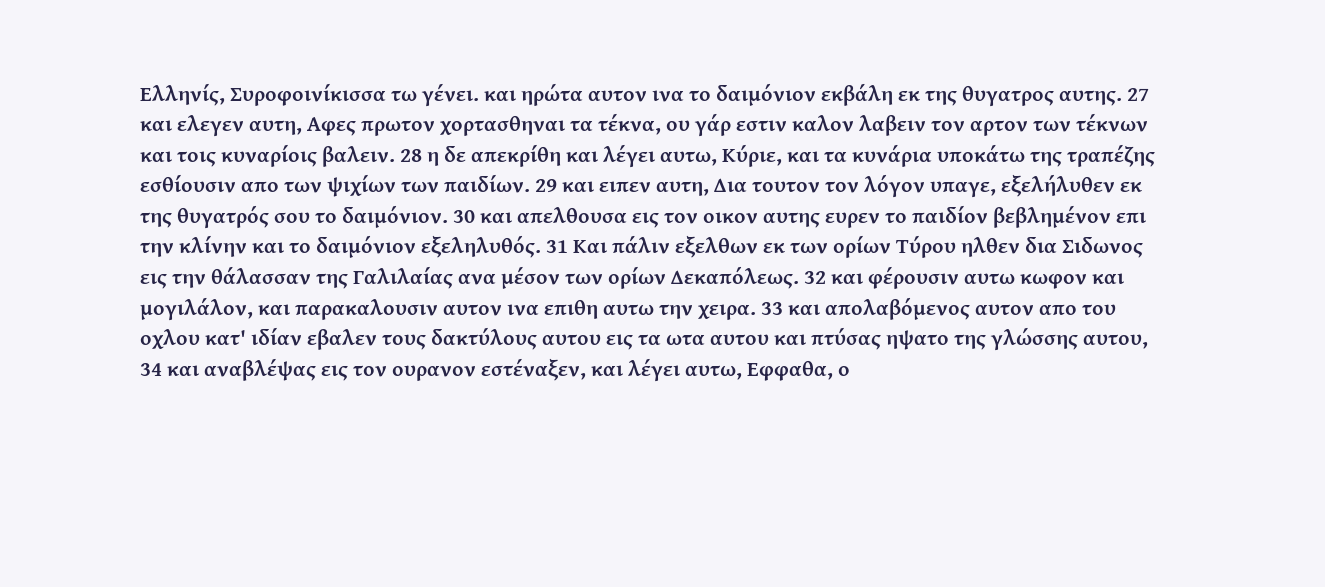Ελληνίς, Συροφοινίκισσα τω γένει. και ηρώτα αυτον ινα το δαιμόνιον εκβάλη εκ της θυγατρος αυτης. 27 και ελεγεν αυτη, Αφες πρωτον χορτασθηναι τα τέκνα, ου γάρ εστιν καλον λαβειν τον αρτον των τέκνων και τοις κυναρίοις βαλειν. 28 η δε απεκρίθη και λέγει αυτω, Κύριε, και τα κυνάρια υποκάτω της τραπέζης εσθίουσιν απο των ψιχίων των παιδίων. 29 και ειπεν αυτη, Δια τουτον τον λόγον υπαγε, εξελήλυθεν εκ της θυγατρός σου το δαιμόνιον. 30 και απελθουσα εις τον οικον αυτης ευρεν το παιδίον βεβλημένον επι την κλίνην και το δαιμόνιον εξεληλυθός. 31 Και πάλιν εξελθων εκ των ορίων Τύρου ηλθεν δια Σιδωνος εις την θάλασσαν της Γαλιλαίας ανα μέσον των ορίων Δεκαπόλεως. 32 και φέρουσιν αυτω κωφον και μογιλάλον, και παρακαλουσιν αυτον ινα επιθη αυτω την χειρα. 33 και απολαβόμενος αυτον απο του οχλου κατ' ιδίαν εβαλεν τους δακτύλους αυτου εις τα ωτα αυτου και πτύσας ηψατο της γλώσσης αυτου, 34 και αναβλέψας εις τον ουρανον εστέναξεν, και λέγει αυτω, Εφφαθα, ο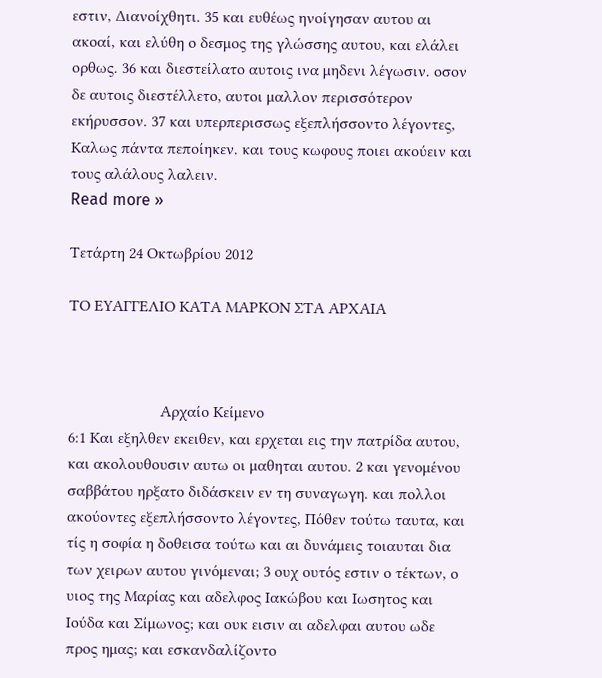εστιν, Διανοίχθητι. 35 και ευθέως ηνοίγησαν αυτου αι ακοαί, και ελύθη ο δεσμος της γλώσσης αυτου, και ελάλει ορθως. 36 και διεστείλατο αυτοις ινα μηδενι λέγωσιν. οσον δε αυτοις διεστέλλετο, αυτοι μαλλον περισσότερον εκήρυσσον. 37 και υπερπερισσως εξεπλήσσοντο λέγοντες, Καλως πάντα πεποίηκεν. και τους κωφους ποιει ακούειν και τους αλάλους λαλειν.
Read more »

Τετάρτη 24 Οκτωβρίου 2012

ΤΟ ΕΥΑΓΓΕΛΙΟ ΚΑΤΑ ΜΑΡΚΟΝ ΣΤΑ ΑΡΧΑΙΑ



                       Αρχαίο Κείμενο
6:1 Και εξηλθεν εκειθεν, και ερχεται εις την πατρίδα αυτου, και ακολουθουσιν αυτω οι μαθηται αυτου. 2 και γενομένου σαββάτου ηρξατο διδάσκειν εν τη συναγωγη. και πολλοι ακούοντες εξεπλήσσοντο λέγοντες, Πόθεν τούτω ταυτα, και τίς η σοφία η δοθεισα τούτω και αι δυνάμεις τοιαυται δια των χειρων αυτου γινόμεναι; 3 ουχ ουτός εστιν ο τέκτων, ο υιος της Μαρίας και αδελφος Ιακώβου και Ιωσητος και Ιούδα και Σίμωνος; και ουκ εισιν αι αδελφαι αυτου ωδε προς ημας; και εσκανδαλίζοντο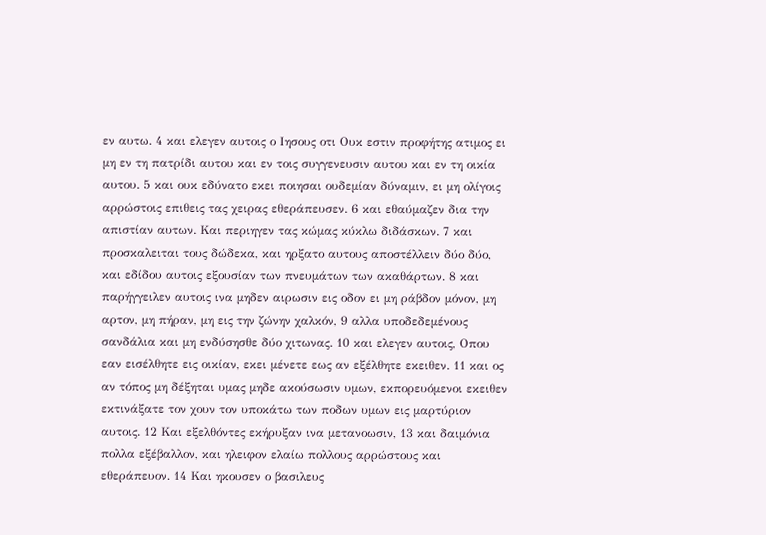εν αυτω. 4 και ελεγεν αυτοις ο Ιησους οτι Ουκ εστιν προφήτης ατιμος ει μη εν τη πατρίδι αυτου και εν τοις συγγενευσιν αυτου και εν τη οικία αυτου. 5 και ουκ εδύνατο εκει ποιησαι ουδεμίαν δύναμιν, ει μη ολίγοις αρρώστοις επιθεις τας χειρας εθεράπευσεν. 6 και εθαύμαζεν δια την απιστίαν αυτων. Και περιηγεν τας κώμας κύκλω διδάσκων. 7 και προσκαλειται τους δώδεκα, και ηρξατο αυτους αποστέλλειν δύο δύο, και εδίδου αυτοις εξουσίαν των πνευμάτων των ακαθάρτων. 8 και παρήγγειλεν αυτοις ινα μηδεν αιρωσιν εις οδον ει μη ράβδον μόνον, μη αρτον, μη πήραν, μη εις την ζώνην χαλκόν, 9 αλλα υποδεδεμένους σανδάλια και μη ενδύσησθε δύο χιτωνας. 10 και ελεγεν αυτοις, Οπου εαν εισέλθητε εις οικίαν, εκει μένετε εως αν εξέλθητε εκειθεν. 11 και ος αν τόπος μη δέξηται υμας μηδε ακούσωσιν υμων, εκπορευόμενοι εκειθεν εκτινάξατε τον χουν τον υποκάτω των ποδων υμων εις μαρτύριον αυτοις. 12 Και εξελθόντες εκήρυξαν ινα μετανοωσιν, 13 και δαιμόνια πολλα εξέβαλλον, και ηλειφον ελαίω πολλους αρρώστους και εθεράπευον. 14 Και ηκουσεν ο βασιλευς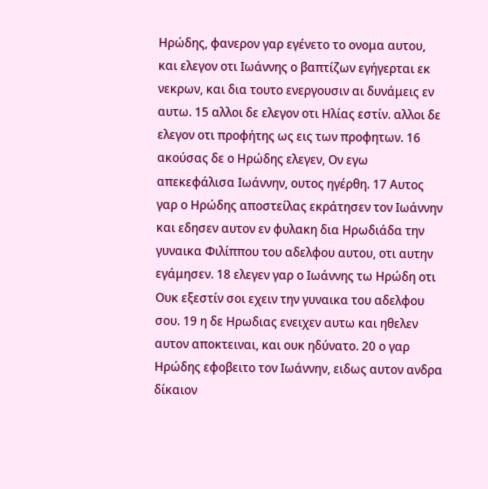Ηρώδης, φανερον γαρ εγένετο το ονομα αυτου, και ελεγον οτι Ιωάννης ο βαπτίζων εγήγερται εκ νεκρων, και δια τουτο ενεργουσιν αι δυνάμεις εν αυτω. 15 αλλοι δε ελεγον οτι Ηλίας εστίν. αλλοι δε ελεγον οτι προφήτης ως εις των προφητων. 16 ακούσας δε ο Ηρώδης ελεγεν, Ον εγω απεκεφάλισα Ιωάννην, ουτος ηγέρθη. 17 Αυτος γαρ ο Ηρώδης αποστείλας εκράτησεν τον Ιωάννην και εδησεν αυτον εν φυλακη δια Ηρωδιάδα την γυναικα Φιλίππου του αδελφου αυτου, οτι αυτην εγάμησεν. 18 ελεγεν γαρ ο Ιωάννης τω Ηρώδη οτι Ουκ εξεστίν σοι εχειν την γυναικα του αδελφου σου. 19 η δε Ηρωδιας ενειχεν αυτω και ηθελεν αυτον αποκτειναι, και ουκ ηδύνατο. 20 ο γαρ Ηρώδης εφοβειτο τον Ιωάννην, ειδως αυτον ανδρα δίκαιον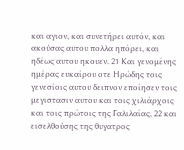και αγιον, και συνετήρει αυτόν, και ακούσας αυτου πολλα ηπόρει, και ηδέως αυτου ηκουεν. 21 Και γενομένης ημέρας ευκαίρου οτε Ηρώδης τοις γενεσίοις αυτου δειπνον εποίησεν τοις μεγιστασιν αυτου και τοις χιλιάρχοις και τοις πρώτοις της Γαλιλαίας, 22 και εισελθούσης της θυγατρος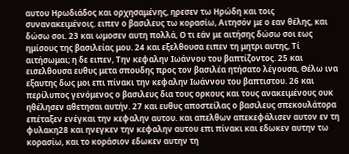αυτου Ηρωδιάδος και ορχησαμένης, ηρεσεν τω Ηρώδη και τοις συνανακειμένοις. ειπεν ο βασιλευς τω κορασίω, Αιτησόν με ο εαν θέλης, και δώσω σοι. 23 και ωμοσεν αυτη πολλά, Ο τι εάν με αιτήσης δώσω σοι εως ημίσους της βασιλείας μου. 24 και εξελθουσα ειπεν τη μητρι αυτης, Τί αιτήσωμαι; η δε ειπεν, Την κεφαλην Ιωάννου του βαπτίζοντος. 25 και εισελθουσα ευθυς μετα σπουδης προς τον βασιλέα ητήσατο λέγουσα, Θέλω ινα εξαυτης δως μοι επι πίνακι την κεφαλην Ιωάννου του βαπτιστου. 26 και περίλυπος γενόμενος ο βασιλευς δια τους ορκους και τους ανακειμένους ουκ ηθέλησεν αθετησαι αυτήν. 27 και ευθυς αποστείλας ο βασιλευς σπεκουλάτορα επέταξεν ενέγκαι την κεφαλην αυτου. και απελθων απεκεφάλισεν αυτον εν τη φυλακη28 και ηνεγκεν την κεφαλην αυτου επι πίνακι και εδωκεν αυτην τω κορασίω, και το κοράσιον εδωκεν αυτην τη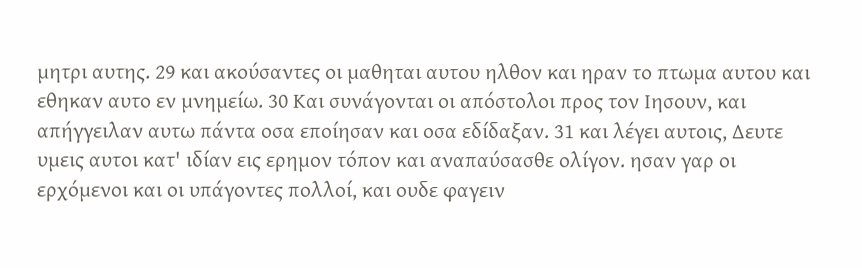μητρι αυτης. 29 και ακούσαντες οι μαθηται αυτου ηλθον και ηραν το πτωμα αυτου και εθηκαν αυτο εν μνημείω. 30 Και συνάγονται οι απόστολοι προς τον Ιησουν, και απήγγειλαν αυτω πάντα οσα εποίησαν και οσα εδίδαξαν. 31 και λέγει αυτοις, Δευτε υμεις αυτοι κατ' ιδίαν εις ερημον τόπον και αναπαύσασθε ολίγον. ησαν γαρ οι ερχόμενοι και οι υπάγοντες πολλοί, και ουδε φαγειν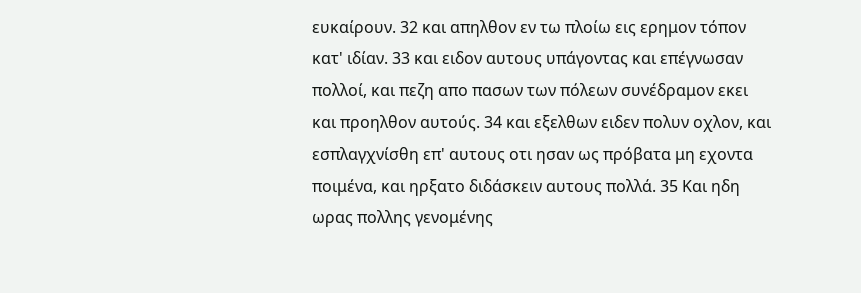ευκαίρουν. 32 και απηλθον εν τω πλοίω εις ερημον τόπον κατ' ιδίαν. 33 και ειδον αυτους υπάγοντας και επέγνωσαν πολλοί, και πεζη απο πασων των πόλεων συνέδραμον εκει και προηλθον αυτούς. 34 και εξελθων ειδεν πολυν οχλον, και εσπλαγχνίσθη επ' αυτους οτι ησαν ως πρόβατα μη εχοντα ποιμένα, και ηρξατο διδάσκειν αυτους πολλά. 35 Και ηδη ωρας πολλης γενομένης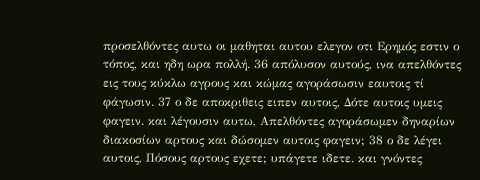προσελθόντες αυτω οι μαθηται αυτου ελεγον οτι Ερημός εστιν ο τόπος, και ηδη ωρα πολλή. 36 απόλυσον αυτούς, ινα απελθόντες εις τους κύκλω αγρους και κώμας αγοράσωσιν εαυτοις τί φάγωσιν. 37 ο δε αποκριθεις ειπεν αυτοις, Δότε αυτοις υμεις φαγειν. και λέγουσιν αυτω, Απελθόντες αγοράσωμεν δηναρίων διακοσίων αρτους και δώσομεν αυτοις φαγειν; 38 ο δε λέγει αυτοις, Πόσους αρτους εχετε; υπάγετε ιδετε. και γνόντες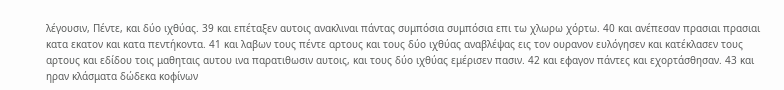λέγουσιν, Πέντε, και δύο ιχθύας. 39 και επέταξεν αυτοις ανακλιναι πάντας συμπόσια συμπόσια επι τω χλωρω χόρτω. 40 και ανέπεσαν πρασιαι πρασιαι κατα εκατον και κατα πεντήκοντα. 41 και λαβων τους πέντε αρτους και τους δύο ιχθύας αναβλέψας εις τον ουρανον ευλόγησεν και κατέκλασεν τους αρτους και εδίδου τοις μαθηταις αυτου ινα παρατιθωσιν αυτοις, και τους δύο ιχθύας εμέρισεν πασιν. 42 και εφαγον πάντες και εχορτάσθησαν. 43 και ηραν κλάσματα δώδεκα κοφίνων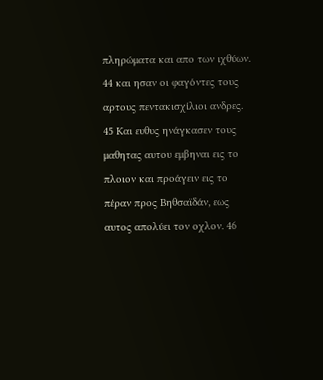πληρώματα και απο των ιχθύων. 44 και ησαν οι φαγόντες τους αρτους πεντακισχίλιοι ανδρες. 45 Και ευθυς ηνάγκασεν τους μαθητας αυτου εμβηναι εις το πλοιον και προάγειν εις το πέραν προς Βηθσαϊδάν, εως αυτος απολύει τον οχλον. 46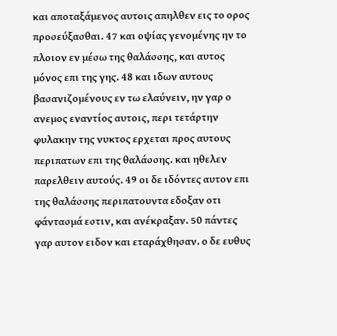και αποταξάμενος αυτοις απηλθεν εις το ορος προσεύξασθαι. 47 και οψίας γενομένης ην το πλοιον εν μέσω της θαλάσσης, και αυτος μόνος επι της γης. 48 και ιδων αυτους βασανιζομένους εν τω ελαύνειν, ην γαρ ο ανεμος εναντίος αυτοις, περι τετάρτην φυλακην της νυκτος ερχεται προς αυτους περιπατων επι της θαλάσσης. και ηθελεν παρελθειν αυτούς. 49 οι δε ιδόντες αυτον επι της θαλάσσης περιπατουντα εδοξαν οτι φάντασμά εστιν, και ανέκραξαν. 50 πάντες γαρ αυτον ειδον και εταράχθησαν. ο δε ευθυς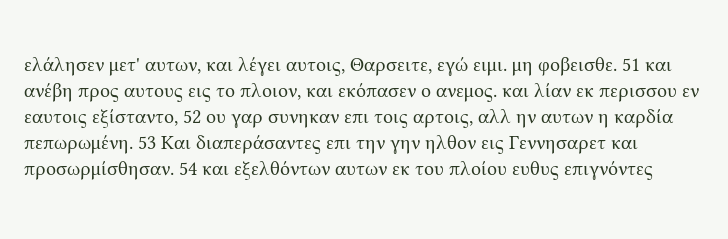ελάλησεν μετ' αυτων, και λέγει αυτοις, Θαρσειτε, εγώ ειμι. μη φοβεισθε. 51 και ανέβη προς αυτους εις το πλοιον, και εκόπασεν ο ανεμος. και λίαν εκ περισσου εν εαυτοις εξίσταντο, 52 ου γαρ συνηκαν επι τοις αρτοις, αλλ ην αυτων η καρδία πεπωρωμένη. 53 Και διαπεράσαντες επι την γην ηλθον εις Γεννησαρετ και προσωρμίσθησαν. 54 και εξελθόντων αυτων εκ του πλοίου ευθυς επιγνόντες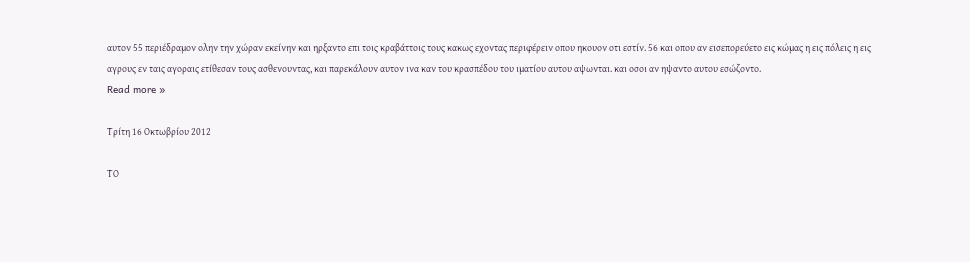αυτον 55 περιέδραμον ολην την χώραν εκείνην και ηρξαντο επι τοις κραβάττοις τους κακως εχοντας περιφέρειν οπου ηκουον οτι εστίν. 56 και οπου αν εισεπορεύετο εις κώμας η εις πόλεις η εις αγρους εν ταις αγοραις ετίθεσαν τους ασθενουντας, και παρεκάλουν αυτον ινα καν του κρασπέδου του ιματίου αυτου αψωνται. και οσοι αν ηψαντο αυτου εσώζοντο.
Read more »

Τρίτη 16 Οκτωβρίου 2012

ΤΟ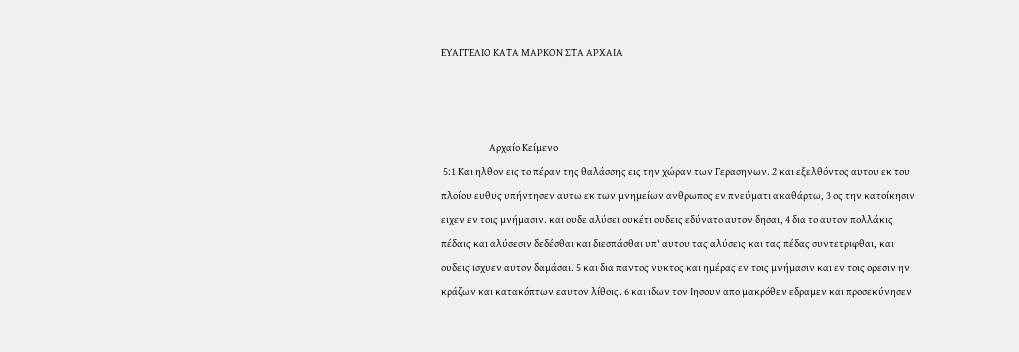ΕΥΑΓΓΕΛΙΟ ΚΑΤΑ ΜΑΡΚΟΝ ΣΤΑ ΑΡΧΑΙΑ



                        Αρχαίο Κείμενο
 5:1 Και ηλθον εις το πέραν της θαλάσσης εις την χώραν των Γερασηνων. 2 και εξελθόντος αυτου εκ του πλοίου ευθυς υπήντησεν αυτω εκ των μνημείων ανθρωπος εν πνεύματι ακαθάρτω, 3 ος την κατοίκησιν ειχεν εν τοις μνήμασιν. και ουδε αλύσει ουκέτι ουδεις εδύνατο αυτον δησαι, 4 δια το αυτον πολλάκις πέδαις και αλύσεσιν δεδέσθαι και διεσπάσθαι υπ' αυτου τας αλύσεις και τας πέδας συντετριφθαι, και ουδεις ισχυεν αυτον δαμάσαι. 5 και δια παντος νυκτος και ημέρας εν τοις μνήμασιν και εν τοις ορεσιν ην κράζων και κατακόπτων εαυτον λίθοις. 6 και ιδων τον Ιησουν απο μακρόθεν εδραμεν και προσεκύνησεν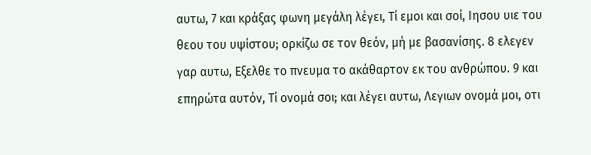αυτω, 7 και κράξας φωνη μεγάλη λέγει, Τί εμοι και σοί, Ιησου υιε του θεου του υψίστου; ορκίζω σε τον θεόν, μή με βασανίσης. 8 ελεγεν γαρ αυτω, Εξελθε το πνευμα το ακάθαρτον εκ του ανθρώπου. 9 και επηρώτα αυτόν, Τί ονομά σοι; και λέγει αυτω, Λεγιων ονομά μοι, οτι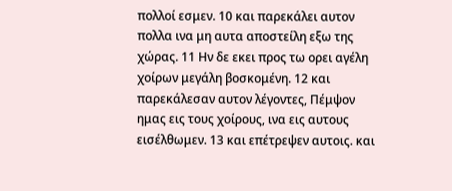πολλοί εσμεν. 10 και παρεκάλει αυτον πολλα ινα μη αυτα αποστείλη εξω της χώρας. 11 Ην δε εκει προς τω ορει αγέλη χοίρων μεγάλη βοσκομένη. 12 και παρεκάλεσαν αυτον λέγοντες, Πέμψον ημας εις τους χοίρους, ινα εις αυτους εισέλθωμεν. 13 και επέτρεψεν αυτοις. και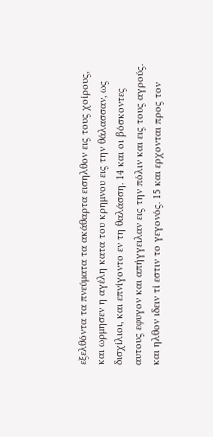εξελθόντα τα πνεύματα τα ακάθαρτα εισηλθον εις τους χοίρους, και ωρμησεν η αγέλη κατα του κρημνου εις την θάλασσαν, ως δισχίλιοι, και επνίγοντο εν τη θαλάσση. 14 και οι βόσκοντες αυτους εφυγον και απήγγειλαν εις την πόλιν και εις τους αγρούς. και ηλθον ιδειν τί εστιν το γεγονός. 15 και ερχονται προς τον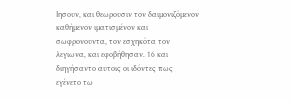Ιησουν, και θεωρουσιν τον δαιμονιζόμενον καθήμενον ιματισμένον και σωφρονουντα, τον εσχηκότα τον λεγιωνα, και εφοβήθησαν. 16 και διηγήσαντο αυτοις οι ιδόντες πως εγένετο τω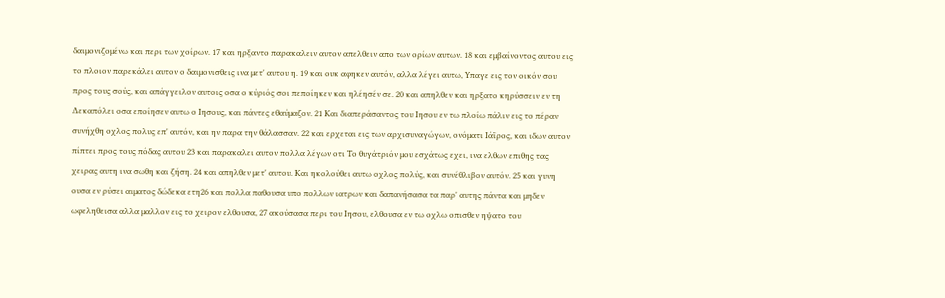δαιμονιζομένω και περι των χοίρων. 17 και ηρξαντο παρακαλειν αυτον απελθειν απο των ορίων αυτων. 18 και εμβαίνοντος αυτου εις το πλοιον παρεκάλει αυτον ο δαιμονισθεις ινα μετ' αυτου η. 19 και ουκ αφηκεν αυτόν, αλλα λέγει αυτω, Υπαγε εις τον οικόν σου προς τους σούς, και απάγγειλον αυτοις οσα ο κύριός σοι πεποίηκεν και ηλέησέν σε. 20 και απηλθεν και ηρξατο κηρύσσειν εν τη Δεκαπόλει οσα εποίησεν αυτω ο Ιησους, και πάντες εθαύμαζον. 21 Και διαπεράσαντος του Ιησου εν τω πλοίω πάλιν εις το πέραν συνήχθη οχλος πολυς επ' αυτόν, και ην παρα την θάλασσαν. 22 και ερχεται εις των αρχισυναγώγων, ονόματι Ιάϊρος, και ιδων αυτον πίπτει προς τους πόδας αυτου 23 και παρακαλει αυτον πολλα λέγων οτι Το θυγάτριόν μου εσχάτως εχει, ινα ελθων επιθης τας χειρας αυτη ινα σωθη και ζήση. 24 και απηλθεν μετ' αυτου. Και ηκολούθει αυτω οχλος πολύς, και συνέθλιβον αυτόν. 25 και γυνη ουσα εν ρύσει αιματος δώδεκα ετη26 και πολλα παθουσα υπο πολλων ιατρων και δαπανήσασα τα παρ' αυτης πάντα και μηδεν ωφεληθεισα αλλα μαλλον εις το χειρον ελθουσα, 27 ακούσασα περι του Ιησου, ελθουσα εν τω οχλω οπισθεν ηψατο του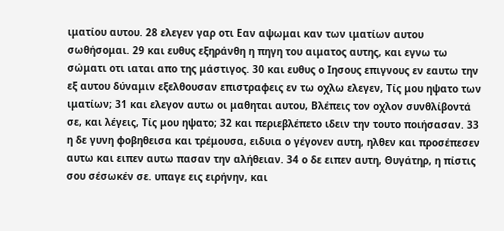ιματίου αυτου. 28 ελεγεν γαρ οτι Εαν αψωμαι καν των ιματίων αυτου σωθήσομαι. 29 και ευθυς εξηράνθη η πηγη του αιματος αυτης, και εγνω τω σώματι οτι ιαται απο της μάστιγος. 30 και ευθυς ο Ιησους επιγνους εν εαυτω την εξ αυτου δύναμιν εξελθουσαν επιστραφεις εν τω οχλω ελεγεν, Τίς μου ηψατο των ιματίων; 31 και ελεγον αυτω οι μαθηται αυτου, Βλέπεις τον οχλον συνθλίβοντά σε, και λέγεις, Τίς μου ηψατο; 32 και περιεβλέπετο ιδειν την τουτο ποιήσασαν. 33 η δε γυνη φοβηθεισα και τρέμουσα, ειδυια ο γέγονεν αυτη, ηλθεν και προσέπεσεν αυτω και ειπεν αυτω πασαν την αλήθειαν. 34 ο δε ειπεν αυτη, Θυγάτηρ, η πίστις σου σέσωκέν σε. υπαγε εις ειρήνην, και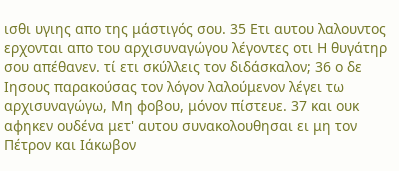ισθι υγιης απο της μάστιγός σου. 35 Ετι αυτου λαλουντος ερχονται απο του αρχισυναγώγου λέγοντες οτι Η θυγάτηρ σου απέθανεν. τί ετι σκύλλεις τον διδάσκαλον; 36 ο δε Ιησους παρακούσας τον λόγον λαλούμενον λέγει τω αρχισυναγώγω, Μη φοβου, μόνον πίστευε. 37 και ουκ αφηκεν ουδένα μετ' αυτου συνακολουθησαι ει μη τον Πέτρον και Ιάκωβον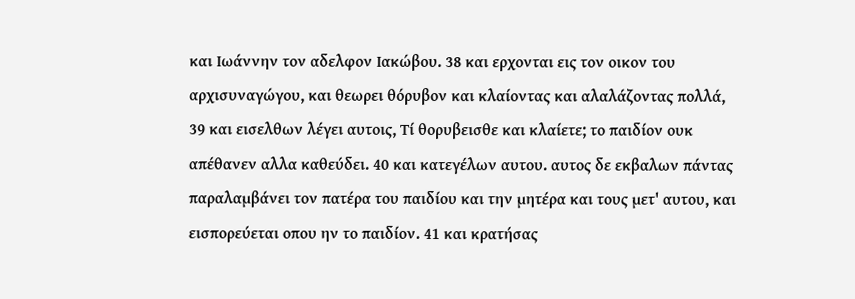και Ιωάννην τον αδελφον Ιακώβου. 38 και ερχονται εις τον οικον του αρχισυναγώγου, και θεωρει θόρυβον και κλαίοντας και αλαλάζοντας πολλά, 39 και εισελθων λέγει αυτοις, Τί θορυβεισθε και κλαίετε; το παιδίον ουκ απέθανεν αλλα καθεύδει. 40 και κατεγέλων αυτου. αυτος δε εκβαλων πάντας παραλαμβάνει τον πατέρα του παιδίου και την μητέρα και τους μετ' αυτου, και εισπορεύεται οπου ην το παιδίον. 41 και κρατήσας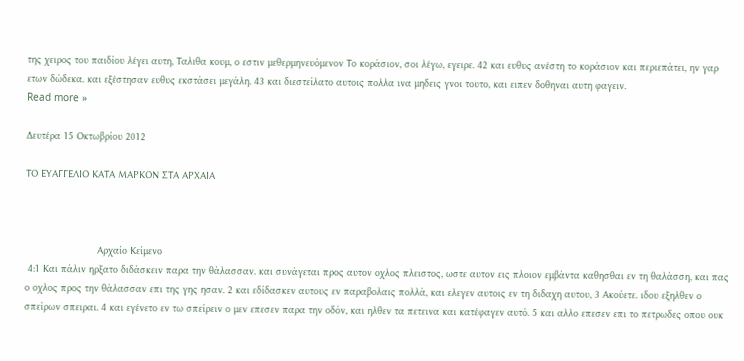της χειρος του παιδίου λέγει αυτη, Ταλιθα κουμ, ο εστιν μεθερμηνευόμενον Το κοράσιον, σοι λέγω, εγειρε. 42 και ευθυς ανέστη το κοράσιον και περιεπάτει, ην γαρ ετων δώδεκα. και εξέστησαν ευθυς εκστάσει μεγάλη. 43 και διεστείλατο αυτοις πολλα ινα μηδεις γνοι τουτο, και ειπεν δοθηναι αυτη φαγειν.
Read more »

Δευτέρα 15 Οκτωβρίου 2012

ΤΟ ΕΥΑΓΓΕΛΙΟ ΚΑΤΑ ΜΑΡΚΟΝ ΣΤΑ ΑΡΧΑΙΑ



                        Αρχαίο Κείμενο
 4:1 Και πάλιν ηρξατο διδάσκειν παρα την θάλασσαν. και συνάγεται προς αυτον οχλος πλειστος, ωστε αυτον εις πλοιον εμβάντα καθησθαι εν τη θαλάσση, και πας ο οχλος προς την θάλασσαν επι της γης ησαν. 2 και εδίδασκεν αυτους εν παραβολαις πολλά, και ελεγεν αυτοις εν τη διδαχη αυτου, 3 Ακούετε. ιδου εξηλθεν ο σπείρων σπειραι. 4 και εγένετο εν τω σπείρειν ο μεν επεσεν παρα την οδόν, και ηλθεν τα πετεινα και κατέφαγεν αυτό. 5 και αλλο επεσεν επι το πετρωδες οπου ουκ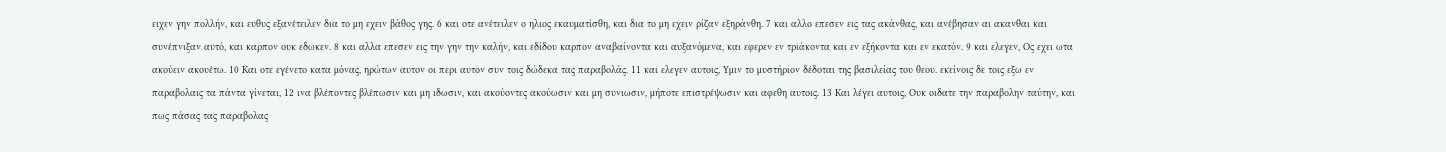ειχεν γην πολλήν, και ευθυς εξανέτειλεν δια το μη εχειν βάθος γης. 6 και οτε ανέτειλεν ο ηλιος εκαυματίσθη, και δια το μη εχειν ρίζαν εξηράνθη. 7 και αλλο επεσεν εις τας ακάνθας, και ανέβησαν αι ακανθαι και συνέπνιξαν αυτό, και καρπον ουκ εδωκεν. 8 και αλλα επεσεν εις την γην την καλήν, και εδίδου καρπον αναβαίνοντα και αυξανόμενα, και εφερεν εν τριάκοντα και εν εξήκοντα και εν εκατόν. 9 και ελεγεν, Ος εχει ωτα ακούειν ακουέτω. 10 Και οτε εγένετο κατα μόνας, ηρώτων αυτον οι περι αυτον συν τοις δώδεκα τας παραβολάς. 11 και ελεγεν αυτοις, Υμιν το μυστήριον δέδοται της βασιλείας του θεου. εκείνοις δε τοις εξω εν παραβολαις τα πάντα γίνεται, 12 ινα βλέποντες βλέπωσιν και μη ιδωσιν, και ακούοντες ακούωσιν και μη συνιωσιν, μήποτε επιστρέψωσιν και αφεθη αυτοις. 13 Και λέγει αυτοις, Ουκ οιδατε την παραβολην ταύτην, και πως πάσας τας παραβολας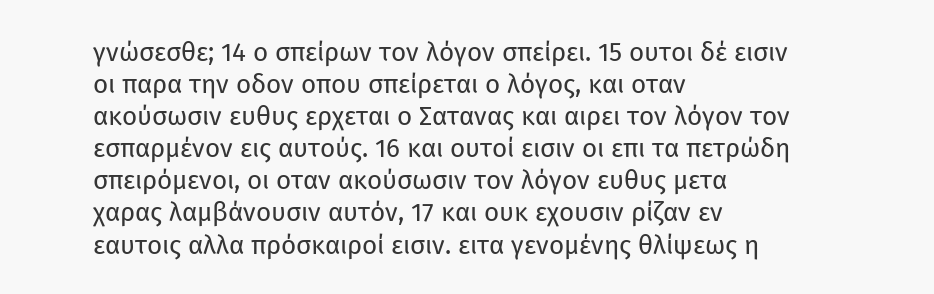γνώσεσθε; 14 ο σπείρων τον λόγον σπείρει. 15 ουτοι δέ εισιν οι παρα την οδον οπου σπείρεται ο λόγος, και οταν ακούσωσιν ευθυς ερχεται ο Σατανας και αιρει τον λόγον τον εσπαρμένον εις αυτούς. 16 και ουτοί εισιν οι επι τα πετρώδη σπειρόμενοι, οι οταν ακούσωσιν τον λόγον ευθυς μετα χαρας λαμβάνουσιν αυτόν, 17 και ουκ εχουσιν ρίζαν εν εαυτοις αλλα πρόσκαιροί εισιν. ειτα γενομένης θλίψεως η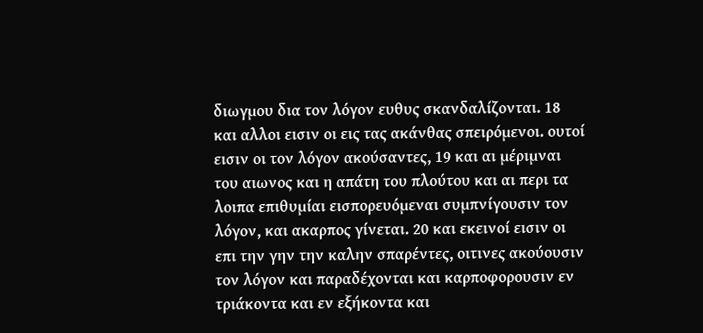διωγμου δια τον λόγον ευθυς σκανδαλίζονται. 18 και αλλοι εισιν οι εις τας ακάνθας σπειρόμενοι. ουτοί εισιν οι τον λόγον ακούσαντες, 19 και αι μέριμναι του αιωνος και η απάτη του πλούτου και αι περι τα λοιπα επιθυμίαι εισπορευόμεναι συμπνίγουσιν τον λόγον, και ακαρπος γίνεται. 20 και εκεινοί εισιν οι επι την γην την καλην σπαρέντες, οιτινες ακούουσιν τον λόγον και παραδέχονται και καρποφορουσιν εν τριάκοντα και εν εξήκοντα και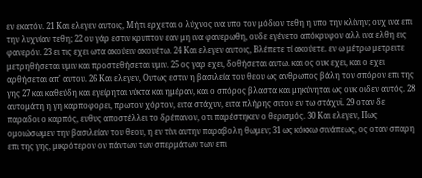εν εκατόν. 21 Και ελεγεν αυτοις, Μήτι ερχεται ο λύχνος ινα υπο τον μόδιον τεθη η υπο την κλίνην; ουχ ινα επι την λυχνίαν τεθη; 22 ου γάρ εστιν κρυπτον εαν μη ινα φανερωθη, ουδε εγένετο απόκρυφον αλλ ινα ελθη εις φανερόν. 23 ει τις εχει ωτα ακούειν ακουέτω. 24 Και ελεγεν αυτοις, Βλέπετε τί ακούετε. εν ω μέτρω μετρειτε μετρηθήσεται υμιν και προστεθήσεται υμιν. 25 ος γαρ εχει, δοθήσεται αυτω. και ος ουκ εχει, και ο εχει αρθήσεται απ' αυτου. 26 Και ελεγεν, Ουτως εστιν η βασιλεία του θεου ως ανθρωπος βάλη τον σπόρον επι της γης 27 και καθεύδη και εγείρηται νύκτα και ημέραν, και ο σπόρος βλαστα και μηκύνηται ως ουκ οιδεν αυτός. 28 αυτομάτη η γη καρποφορει, πρωτον χόρτον, ειτα στάχυν, ειτα πλήρης σιτον εν τω στάχυϊ. 29 οταν δε παραδοι ο καρπός, ευθυς αποστέλλει το δρέπανον, οτι παρέστηκεν ο θερισμός. 30 Και ελεγεν, Πως ομοιώσωμεν την βασιλείαν του θεου, η εν τίνι αυτην παραβολη θωμεν; 31 ως κόκκω σινάπεως, ος οταν σπαρη επι της γης, μικρότερον ον πάντων των σπερμάτων των επι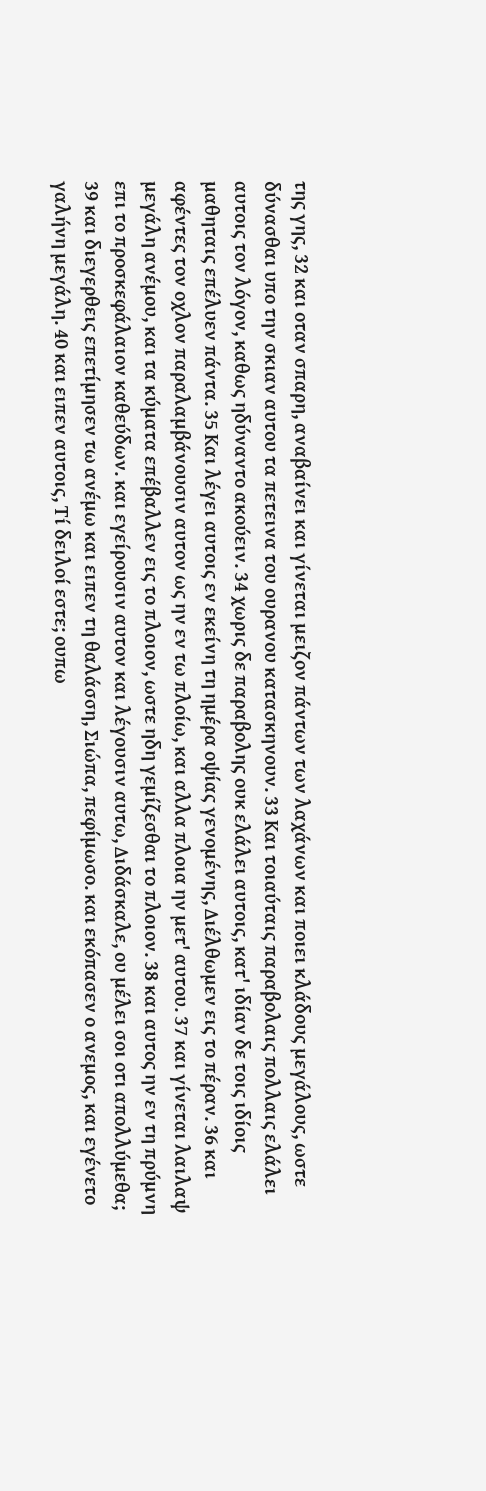της γης, 32 και οταν σπαρη, αναβαίνει και γίνεται μειζον πάντων των λαχάνων και ποιει κλάδους μεγάλους, ωστε δύνασθαι υπο την σκιαν αυτου τα πετεινα του ουρανου κατασκηνουν. 33 Και τοιαύταις παραβολαις πολλαις ελάλει αυτοις τον λόγον, καθως ηδύναντο ακούειν. 34 χωρις δε παραβολης ουκ ελάλει αυτοις, κατ' ιδίαν δε τοις ιδίοις μαθηταις επέλυεν πάντα. 35 Και λέγει αυτοις εν εκείνη τη ημέρα οψίας γενομένης, Διέλθωμεν εις το πέραν. 36 και αφέντες τον οχλον παραλαμβάνουσιν αυτον ως ην εν τω πλοίω, και αλλα πλοια ην μετ' αυτου. 37 και γίνεται λαιλαψ μεγάλη ανέμου, και τα κύματα επέβαλλεν εις το πλοιον, ωστε ηδη γεμίζεσθαι το πλοιον. 38 και αυτος ην εν τη πρύμνη επι το προσκεφάλαιον καθεύδων. και εγείρουσιν αυτον και λέγουσιν αυτω, Διδάσκαλε, ου μέλει σοι οτι απολλύμεθα; 39 και διεγερθεις επετίμησεν τω ανέμω και ειπεν τη θαλάσση, Σιώπα, πεφίμωσο. και εκόπασεν ο ανεμος, και εγένετο γαλήνη μεγάλη. 40 και ειπεν αυτοις, Τί δειλοί εστε; ουπω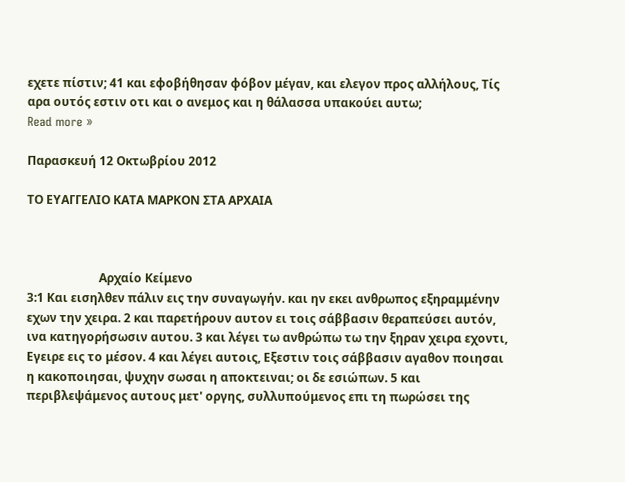εχετε πίστιν; 41 και εφοβήθησαν φόβον μέγαν, και ελεγον προς αλλήλους, Τίς αρα ουτός εστιν οτι και ο ανεμος και η θάλασσα υπακούει αυτω;
Read more »

Παρασκευή 12 Οκτωβρίου 2012

ΤΟ ΕΥΑΓΓΕΛΙΟ ΚΑΤΑ ΜΑΡΚΟΝ ΣΤΑ ΑΡΧΑΙΑ



                        Αρχαίο Κείμενο
3:1 Και εισηλθεν πάλιν εις την συναγωγήν. και ην εκει ανθρωπος εξηραμμένην εχων την χειρα. 2 και παρετήρουν αυτον ει τοις σάββασιν θεραπεύσει αυτόν, ινα κατηγορήσωσιν αυτου. 3 και λέγει τω ανθρώπω τω την ξηραν χειρα εχοντι, Εγειρε εις το μέσον. 4 και λέγει αυτοις, Εξεστιν τοις σάββασιν αγαθον ποιησαι η κακοποιησαι, ψυχην σωσαι η αποκτειναι; οι δε εσιώπων. 5 και περιβλεψάμενος αυτους μετ' οργης, συλλυπούμενος επι τη πωρώσει της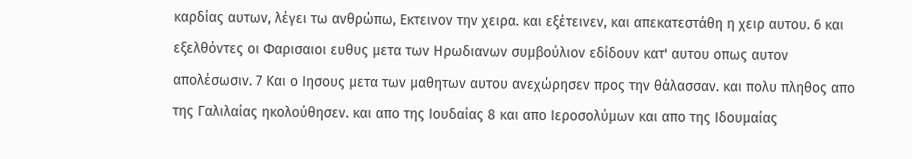καρδίας αυτων, λέγει τω ανθρώπω, Εκτεινον την χειρα. και εξέτεινεν, και απεκατεστάθη η χειρ αυτου. 6 και εξελθόντες οι Φαρισαιοι ευθυς μετα των Ηρωδιανων συμβούλιον εδίδουν κατ' αυτου οπως αυτον απολέσωσιν. 7 Και ο Ιησους μετα των μαθητων αυτου ανεχώρησεν προς την θάλασσαν. και πολυ πληθος απο της Γαλιλαίας ηκολούθησεν. και απο της Ιουδαίας 8 και απο Ιεροσολύμων και απο της Ιδουμαίας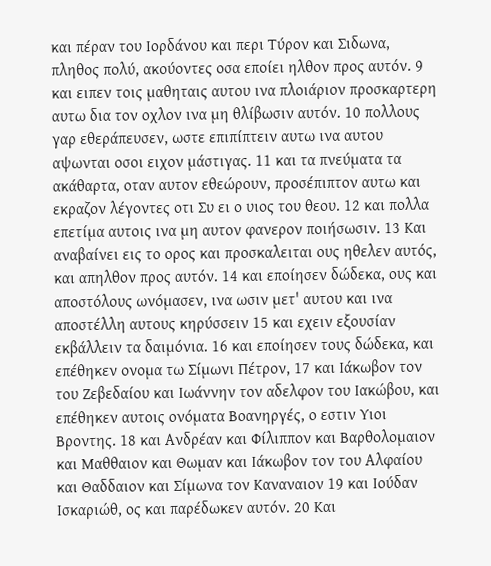και πέραν του Ιορδάνου και περι Τύρον και Σιδωνα, πληθος πολύ, ακούοντες οσα εποίει ηλθον προς αυτόν. 9 και ειπεν τοις μαθηταις αυτου ινα πλοιάριον προσκαρτερη αυτω δια τον οχλον ινα μη θλίβωσιν αυτόν. 10 πολλους γαρ εθεράπευσεν, ωστε επιπίπτειν αυτω ινα αυτου αψωνται οσοι ειχον μάστιγας. 11 και τα πνεύματα τα ακάθαρτα, οταν αυτον εθεώρουν, προσέπιπτον αυτω και εκραζον λέγοντες οτι Συ ει ο υιος του θεου. 12 και πολλα επετίμα αυτοις ινα μη αυτον φανερον ποιήσωσιν. 13 Και αναβαίνει εις το ορος και προσκαλειται ους ηθελεν αυτός, και απηλθον προς αυτόν. 14 και εποίησεν δώδεκα, ους και αποστόλους ωνόμασεν, ινα ωσιν μετ' αυτου και ινα αποστέλλη αυτους κηρύσσειν 15 και εχειν εξουσίαν εκβάλλειν τα δαιμόνια. 16 και εποίησεν τους δώδεκα, και επέθηκεν ονομα τω Σίμωνι Πέτρον, 17 και Ιάκωβον τον του Ζεβεδαίου και Ιωάννην τον αδελφον του Ιακώβου, και επέθηκεν αυτοις ονόματα Βοανηργές, ο εστιν Υιοι Βροντης. 18 και Ανδρέαν και Φίλιππον και Βαρθολομαιον και Μαθθαιον και Θωμαν και Ιάκωβον τον του Αλφαίου και Θαδδαιον και Σίμωνα τον Καναναιον 19 και Ιούδαν Ισκαριώθ, ος και παρέδωκεν αυτόν. 20 Και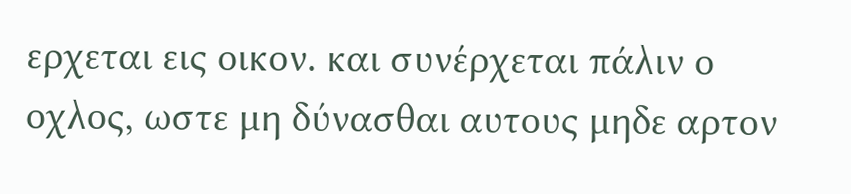ερχεται εις οικον. και συνέρχεται πάλιν ο οχλος, ωστε μη δύνασθαι αυτους μηδε αρτον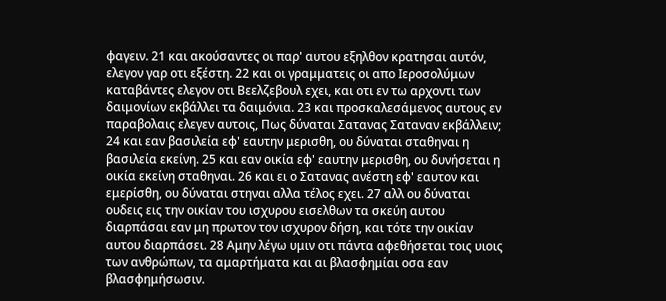φαγειν. 21 και ακούσαντες οι παρ' αυτου εξηλθον κρατησαι αυτόν, ελεγον γαρ οτι εξέστη. 22 και οι γραμματεις οι απο Ιεροσολύμων καταβάντες ελεγον οτι Βεελζεβουλ εχει, και οτι εν τω αρχοντι των δαιμονίων εκβάλλει τα δαιμόνια. 23 και προσκαλεσάμενος αυτους εν παραβολαις ελεγεν αυτοις, Πως δύναται Σατανας Σαταναν εκβάλλειν; 24 και εαν βασιλεία εφ' εαυτην μερισθη, ου δύναται σταθηναι η βασιλεία εκείνη. 25 και εαν οικία εφ' εαυτην μερισθη, ου δυνήσεται η οικία εκείνη σταθηναι. 26 και ει ο Σατανας ανέστη εφ' εαυτον και εμερίσθη, ου δύναται στηναι αλλα τέλος εχει. 27 αλλ ου δύναται ουδεις εις την οικίαν του ισχυρου εισελθων τα σκεύη αυτου διαρπάσαι εαν μη πρωτον τον ισχυρον δήση, και τότε την οικίαν αυτου διαρπάσει. 28 Αμην λέγω υμιν οτι πάντα αφεθήσεται τοις υιοις των ανθρώπων, τα αμαρτήματα και αι βλασφημίαι οσα εαν βλασφημήσωσιν.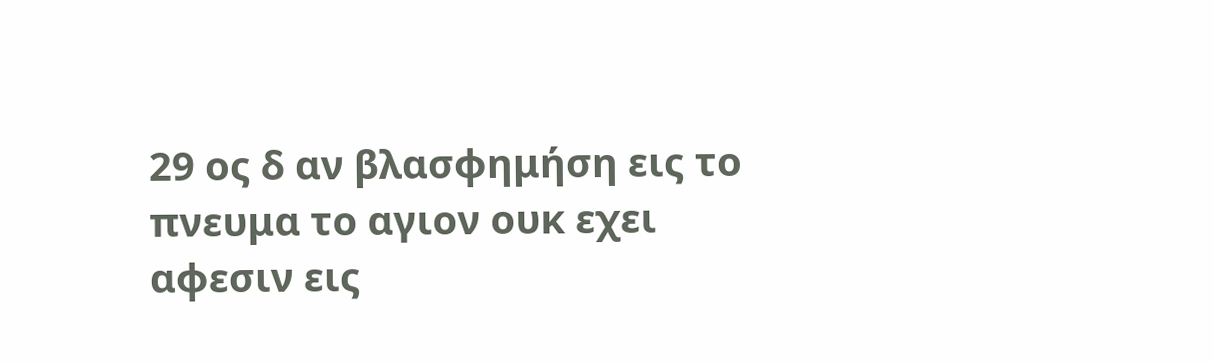29 ος δ αν βλασφημήση εις το πνευμα το αγιον ουκ εχει αφεσιν εις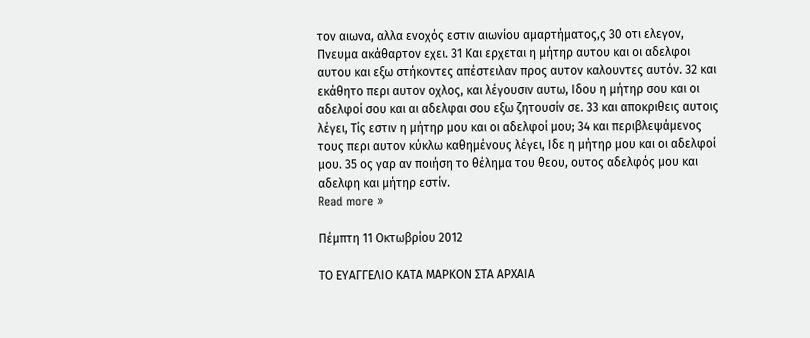τον αιωνα, αλλα ενοχός εστιν αιωνίου αμαρτήματος,ς 30 οτι ελεγον, Πνευμα ακάθαρτον εχει. 31 Και ερχεται η μήτηρ αυτου και οι αδελφοι αυτου και εξω στήκοντες απέστειλαν προς αυτον καλουντες αυτόν. 32 και εκάθητο περι αυτον οχλος, και λέγουσιν αυτω, Ιδου η μήτηρ σου και οι αδελφοί σου και αι αδελφαι σου εξω ζητουσίν σε. 33 και αποκριθεις αυτοις λέγει, Τίς εστιν η μήτηρ μου και οι αδελφοί μου; 34 και περιβλεψάμενος τους περι αυτον κύκλω καθημένους λέγει, Ιδε η μήτηρ μου και οι αδελφοί μου. 35 ος γαρ αν ποιήση το θέλημα του θεου, ουτος αδελφός μου και αδελφη και μήτηρ εστίν.
Read more »

Πέμπτη 11 Οκτωβρίου 2012

ΤΟ ΕΥΑΓΓΕΛΙΟ ΚΑΤΑ ΜΑΡΚΟΝ ΣΤΑ ΑΡΧΑΙΑ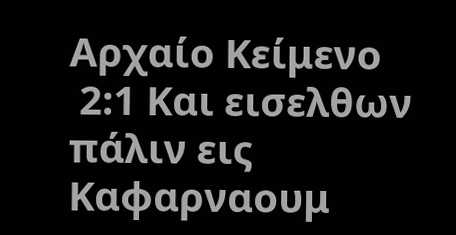Αρχαίο Κείμενο
 2:1 Και εισελθων πάλιν εις Καφαρναουμ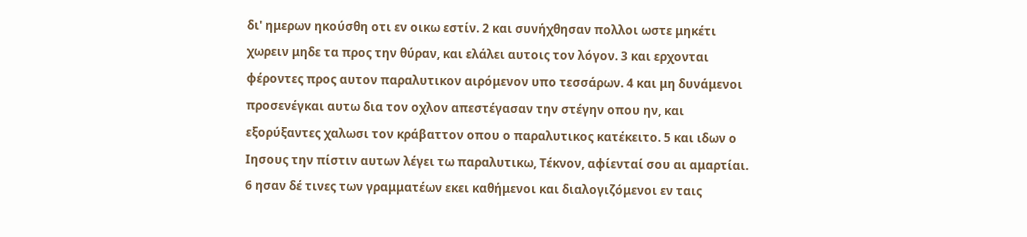δι' ημερων ηκούσθη οτι εν οικω εστίν. 2 και συνήχθησαν πολλοι ωστε μηκέτι χωρειν μηδε τα προς την θύραν, και ελάλει αυτοις τον λόγον. 3 και ερχονται φέροντες προς αυτον παραλυτικον αιρόμενον υπο τεσσάρων. 4 και μη δυνάμενοι προσενέγκαι αυτω δια τον οχλον απεστέγασαν την στέγην οπου ην, και εξορύξαντες χαλωσι τον κράβαττον οπου ο παραλυτικος κατέκειτο. 5 και ιδων ο Ιησους την πίστιν αυτων λέγει τω παραλυτικω, Τέκνον, αφίενταί σου αι αμαρτίαι. 6 ησαν δέ τινες των γραμματέων εκει καθήμενοι και διαλογιζόμενοι εν ταις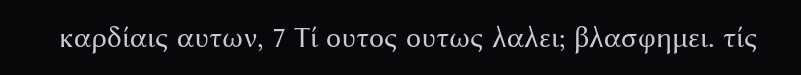καρδίαις αυτων, 7 Τί ουτος ουτως λαλει; βλασφημει. τίς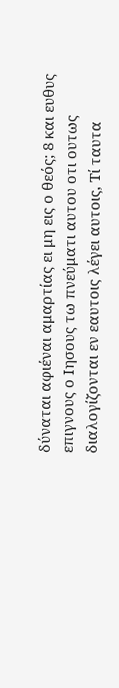δύναται αφιέναι αμαρτίας ει μη εις ο θεός; 8 και ευθυς επιγνους ο Ιησους τω πνεύματι αυτου οτι ουτως διαλογίζονται εν εαυτοις λέγει αυτοις, Τί ταυτα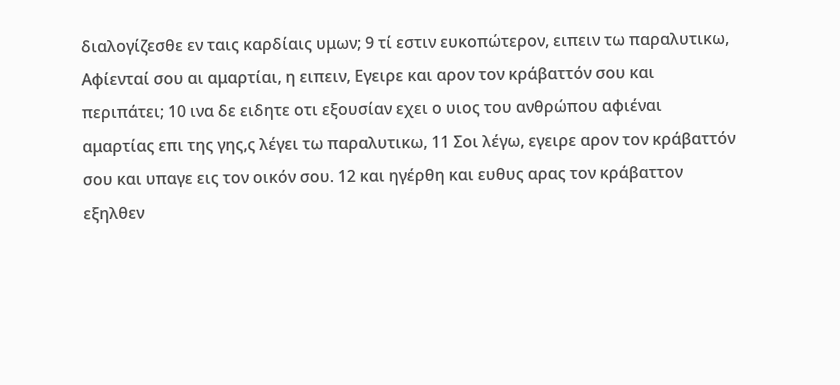διαλογίζεσθε εν ταις καρδίαις υμων; 9 τί εστιν ευκοπώτερον, ειπειν τω παραλυτικω, Αφίενταί σου αι αμαρτίαι, η ειπειν, Εγειρε και αρον τον κράβαττόν σου και περιπάτει; 10 ινα δε ειδητε οτι εξουσίαν εχει ο υιος του ανθρώπου αφιέναι αμαρτίας επι της γης,ς λέγει τω παραλυτικω, 11 Σοι λέγω, εγειρε αρον τον κράβαττόν σου και υπαγε εις τον οικόν σου. 12 και ηγέρθη και ευθυς αρας τον κράβαττον εξηλθεν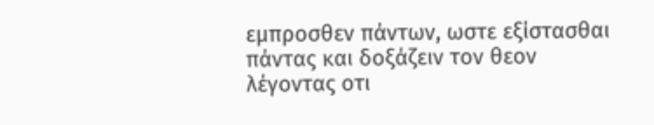εμπροσθεν πάντων, ωστε εξίστασθαι πάντας και δοξάζειν τον θεον λέγοντας οτι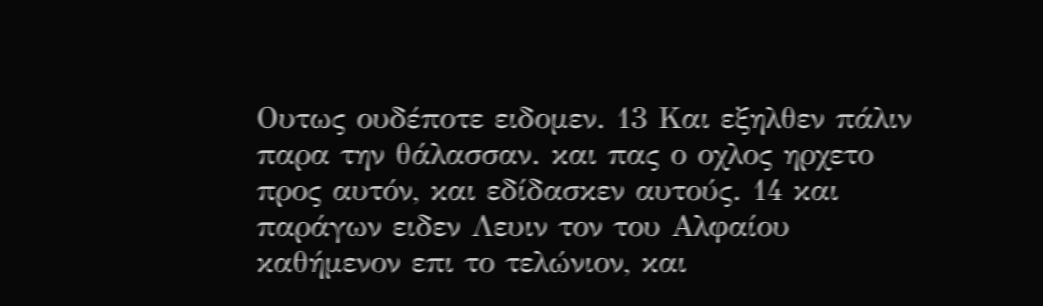Ουτως ουδέποτε ειδομεν. 13 Και εξηλθεν πάλιν παρα την θάλασσαν. και πας ο οχλος ηρχετο προς αυτόν, και εδίδασκεν αυτούς. 14 και παράγων ειδεν Λευιν τον του Αλφαίου καθήμενον επι το τελώνιον, και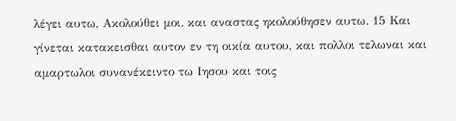λέγει αυτω, Ακολούθει μοι. και αναστας ηκολούθησεν αυτω. 15 Και γίνεται κατακεισθαι αυτον εν τη οικία αυτου, και πολλοι τελωναι και αμαρτωλοι συνανέκειντο τω Ιησου και τοις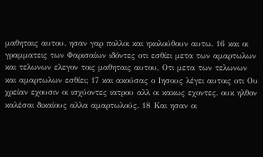μαθηταις αυτου. ησαν γαρ πολλοι και ηκολούθουν αυτω. 16 και οι γραμματεις των Φαρισαίων ιδόντες οτι εσθίει μετα των αμαρτωλων και τελωνων ελεγον τοις μαθηταις αυτου, Οτι μετα των τελωνων και αμαρτωλων εσθίει; 17 και ακούσας ο Ιησους λέγει αυτοις οτι Ου χρείαν εχουσιν οι ισχύοντες ιατρου αλλ οι κακως εχοντες. ουκ ηλθον καλέσαι δικαίους αλλα αμαρτωλούς. 18 Και ησαν οι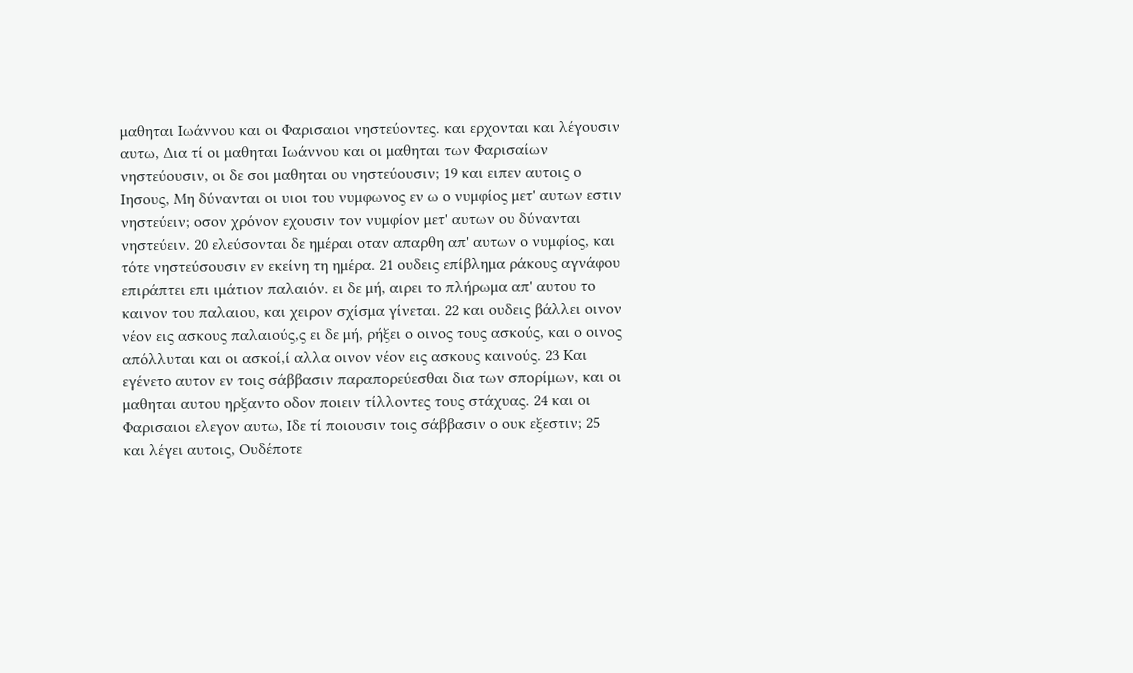μαθηται Ιωάννου και οι Φαρισαιοι νηστεύοντες. και ερχονται και λέγουσιν αυτω, Δια τί οι μαθηται Ιωάννου και οι μαθηται των Φαρισαίων νηστεύουσιν, οι δε σοι μαθηται ου νηστεύουσιν; 19 και ειπεν αυτοις ο Ιησους, Μη δύνανται οι υιοι του νυμφωνος εν ω ο νυμφίος μετ' αυτων εστιν νηστεύειν; οσον χρόνον εχουσιν τον νυμφίον μετ' αυτων ου δύνανται νηστεύειν. 20 ελεύσονται δε ημέραι οταν απαρθη απ' αυτων ο νυμφίος, και τότε νηστεύσουσιν εν εκείνη τη ημέρα. 21 ουδεις επίβλημα ράκους αγνάφου επιράπτει επι ιμάτιον παλαιόν. ει δε μή, αιρει το πλήρωμα απ' αυτου το καινον του παλαιου, και χειρον σχίσμα γίνεται. 22 και ουδεις βάλλει οινον νέον εις ασκους παλαιούς,ς ει δε μή, ρήξει ο οινος τους ασκούς, και ο οινος απόλλυται και οι ασκοί,ί αλλα οινον νέον εις ασκους καινούς. 23 Και εγένετο αυτον εν τοις σάββασιν παραπορεύεσθαι δια των σπορίμων, και οι μαθηται αυτου ηρξαντο οδον ποιειν τίλλοντες τους στάχυας. 24 και οι Φαρισαιοι ελεγον αυτω, Ιδε τί ποιουσιν τοις σάββασιν ο ουκ εξεστιν; 25 και λέγει αυτοις, Ουδέποτε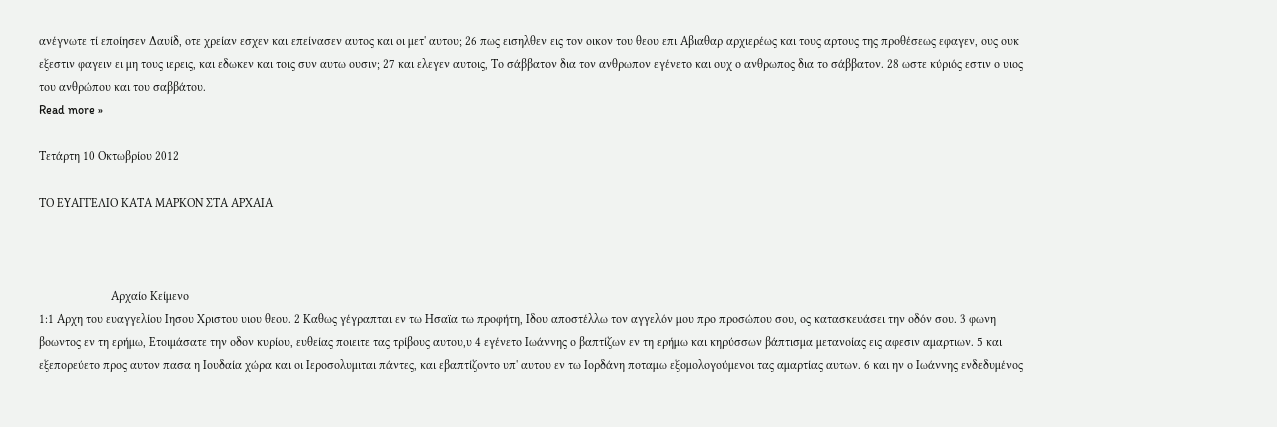ανέγνωτε τί εποίησεν Δαυίδ, οτε χρείαν εσχεν και επείνασεν αυτος και οι μετ' αυτου; 26 πως εισηλθεν εις τον οικον του θεου επι Αβιαθαρ αρχιερέως και τους αρτους της προθέσεως εφαγεν, ους ουκ εξεστιν φαγειν ει μη τους ιερεις, και εδωκεν και τοις συν αυτω ουσιν; 27 και ελεγεν αυτοις, Το σάββατον δια τον ανθρωπον εγένετο και ουχ ο ανθρωπος δια το σάββατον. 28 ωστε κύριός εστιν ο υιος του ανθρώπου και του σαββάτου.
Read more »

Τετάρτη 10 Οκτωβρίου 2012

ΤΟ ΕΥΑΓΓΕΛΙΟ ΚΑΤΑ ΜΑΡΚΟΝ ΣΤΑ ΑΡΧΑΙΑ



                        Αρχαίο Κείμενο
1:1 Αρχη του ευαγγελίου Ιησου Χριστου υιου θεου. 2 Καθως γέγραπται εν τω Ησαϊα τω προφήτη, Ιδου αποστέλλω τον αγγελόν μου προ προσώπου σου, ος κατασκευάσει την οδόν σου. 3 φωνη βοωντος εν τη ερήμω, Ετοιμάσατε την οδον κυρίου, ευθείας ποιειτε τας τρίβους αυτου,υ 4 εγένετο Ιωάννης ο βαπτίζων εν τη ερήμω και κηρύσσων βάπτισμα μετανοίας εις αφεσιν αμαρτιων. 5 και εξεπορεύετο προς αυτον πασα η Ιουδαία χώρα και οι Ιεροσολυμιται πάντες, και εβαπτίζοντο υπ' αυτου εν τω Ιορδάνη ποταμω εξομολογούμενοι τας αμαρτίας αυτων. 6 και ην ο Ιωάννης ενδεδυμένος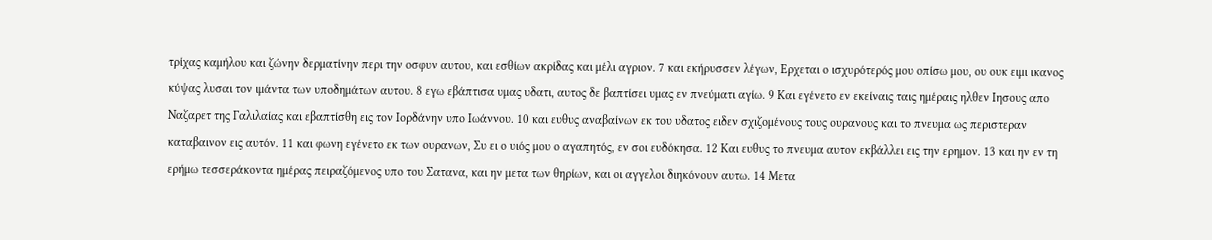τρίχας καμήλου και ζώνην δερματίνην περι την οσφυν αυτου, και εσθίων ακρίδας και μέλι αγριον. 7 και εκήρυσσεν λέγων, Ερχεται ο ισχυρότερός μου οπίσω μου, ου ουκ ειμι ικανος κύψας λυσαι τον ιμάντα των υποδημάτων αυτου. 8 εγω εβάπτισα υμας υδατι, αυτος δε βαπτίσει υμας εν πνεύματι αγίω. 9 Και εγένετο εν εκείναις ταις ημέραις ηλθεν Ιησους απο Ναζαρετ της Γαλιλαίας και εβαπτίσθη εις τον Ιορδάνην υπο Ιωάννου. 10 και ευθυς αναβαίνων εκ του υδατος ειδεν σχιζομένους τους ουρανους και το πνευμα ως περιστεραν καταβαινον εις αυτόν. 11 και φωνη εγένετο εκ των ουρανων, Συ ει ο υιός μου ο αγαπητός, εν σοι ευδόκησα. 12 Και ευθυς το πνευμα αυτον εκβάλλει εις την ερημον. 13 και ην εν τη ερήμω τεσσεράκοντα ημέρας πειραζόμενος υπο του Σατανα, και ην μετα των θηρίων, και οι αγγελοι διηκόνουν αυτω. 14 Μετα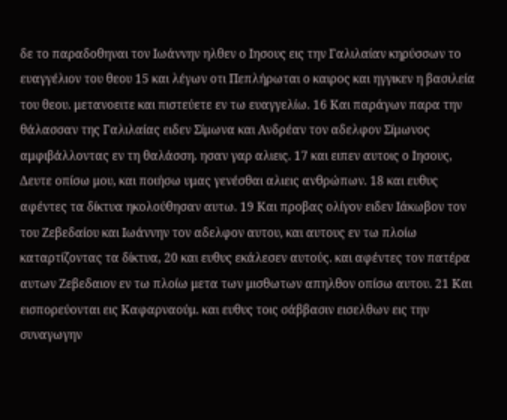δε το παραδοθηναι τον Ιωάννην ηλθεν ο Ιησους εις την Γαλιλαίαν κηρύσσων το ευαγγέλιον του θεου 15 και λέγων οτι Πεπλήρωται ο καιρος και ηγγικεν η βασιλεία του θεου. μετανοειτε και πιστεύετε εν τω ευαγγελίω. 16 Και παράγων παρα την θάλασσαν της Γαλιλαίας ειδεν Σίμωνα και Ανδρέαν τον αδελφον Σίμωνος αμφιβάλλοντας εν τη θαλάσση. ησαν γαρ αλιεις. 17 και ειπεν αυτοις ο Ιησους, Δευτε οπίσω μου, και ποιήσω υμας γενέσθαι αλιεις ανθρώπων. 18 και ευθυς αφέντες τα δίκτυα ηκολούθησαν αυτω. 19 Και προβας ολίγον ειδεν Ιάκωβον τον του Ζεβεδαίου και Ιωάννην τον αδελφον αυτου, και αυτους εν τω πλοίω καταρτίζοντας τα δίκτυα, 20 και ευθυς εκάλεσεν αυτούς. και αφέντες τον πατέρα αυτων Ζεβεδαιον εν τω πλοίω μετα των μισθωτων απηλθον οπίσω αυτου. 21 Και εισπορεύονται εις Καφαρναούμ. και ευθυς τοις σάββασιν εισελθων εις την συναγωγην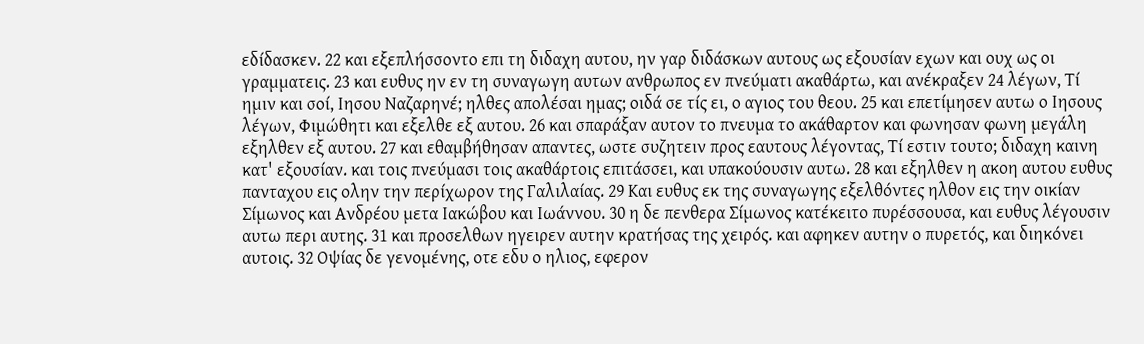εδίδασκεν. 22 και εξεπλήσσοντο επι τη διδαχη αυτου, ην γαρ διδάσκων αυτους ως εξουσίαν εχων και ουχ ως οι γραμματεις. 23 και ευθυς ην εν τη συναγωγη αυτων ανθρωπος εν πνεύματι ακαθάρτω, και ανέκραξεν 24 λέγων, Τί ημιν και σοί, Ιησου Ναζαρηνέ; ηλθες απολέσαι ημας; οιδά σε τίς ει, ο αγιος του θεου. 25 και επετίμησεν αυτω ο Ιησους λέγων, Φιμώθητι και εξελθε εξ αυτου. 26 και σπαράξαν αυτον το πνευμα το ακάθαρτον και φωνησαν φωνη μεγάλη εξηλθεν εξ αυτου. 27 και εθαμβήθησαν απαντες, ωστε συζητειν προς εαυτους λέγοντας, Τί εστιν τουτο; διδαχη καινη κατ' εξουσίαν. και τοις πνεύμασι τοις ακαθάρτοις επιτάσσει, και υπακούουσιν αυτω. 28 και εξηλθεν η ακοη αυτου ευθυς πανταχου εις ολην την περίχωρον της Γαλιλαίας. 29 Και ευθυς εκ της συναγωγης εξελθόντες ηλθον εις την οικίαν Σίμωνος και Ανδρέου μετα Ιακώβου και Ιωάννου. 30 η δε πενθερα Σίμωνος κατέκειτο πυρέσσουσα, και ευθυς λέγουσιν αυτω περι αυτης. 31 και προσελθων ηγειρεν αυτην κρατήσας της χειρός. και αφηκεν αυτην ο πυρετός, και διηκόνει αυτοις. 32 Οψίας δε γενομένης, οτε εδυ ο ηλιος, εφερον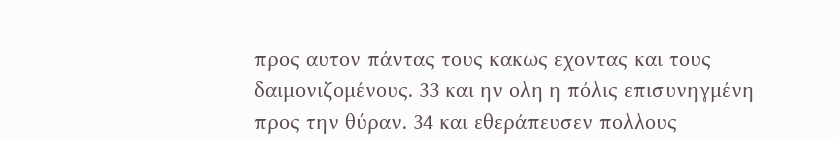προς αυτον πάντας τους κακως εχοντας και τους δαιμονιζομένους. 33 και ην ολη η πόλις επισυνηγμένη προς την θύραν. 34 και εθεράπευσεν πολλους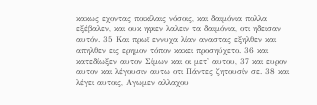κακως εχοντας ποικίλαις νόσοις, και δαιμόνια πολλα εξέβαλεν, και ουκ ηφιεν λαλειν τα δαιμόνια, οτι ηδεισαν αυτόν. 35 Και πρωϊ εννυχα λίαν αναστας εξηλθεν και απηλθεν εις ερημον τόπον κακει προσηύχετο. 36 και κατεδίωξεν αυτον Σίμων και οι μετ' αυτου, 37 και ευρον αυτον και λέγουσιν αυτω οτι Πάντες ζητουσίν σε. 38 και λέγει αυτοις, Αγωμεν αλλαχου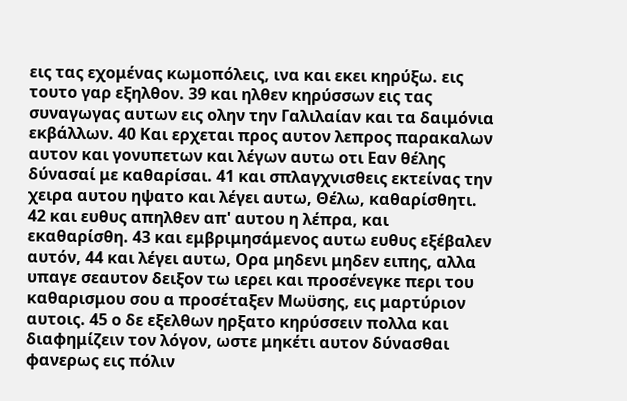εις τας εχομένας κωμοπόλεις, ινα και εκει κηρύξω. εις τουτο γαρ εξηλθον. 39 και ηλθεν κηρύσσων εις τας συναγωγας αυτων εις ολην την Γαλιλαίαν και τα δαιμόνια εκβάλλων. 40 Και ερχεται προς αυτον λεπρος παρακαλων αυτον και γονυπετων και λέγων αυτω οτι Εαν θέλης δύνασαί με καθαρίσαι. 41 και σπλαγχνισθεις εκτείνας την χειρα αυτου ηψατο και λέγει αυτω, Θέλω, καθαρίσθητι. 42 και ευθυς απηλθεν απ' αυτου η λέπρα, και εκαθαρίσθη. 43 και εμβριμησάμενος αυτω ευθυς εξέβαλεν αυτόν, 44 και λέγει αυτω, Ορα μηδενι μηδεν ειπης, αλλα υπαγε σεαυτον δειξον τω ιερει και προσένεγκε περι του καθαρισμου σου α προσέταξεν Μωϋσης, εις μαρτύριον αυτοις. 45 ο δε εξελθων ηρξατο κηρύσσειν πολλα και διαφημίζειν τον λόγον, ωστε μηκέτι αυτον δύνασθαι φανερως εις πόλιν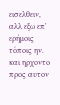εισελθειν, αλλ εξω επ' ερήμοις τόποις ην. και ηρχοντο προς αυτον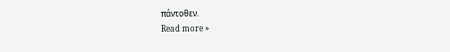πάντοθεν.
Read more »